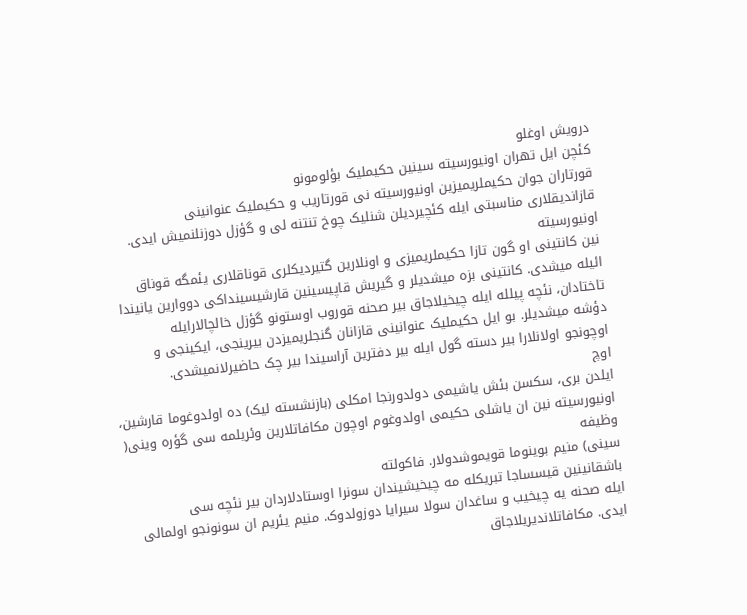درویش اوغلو
کئچن ایل تهران اونیورسیته سینین حکیملیک بؤلومونو
قورتاران جوان حکیملریمیزین اونیورسیته نی قورتاریب و حکیملیک عنوانینی
قازاندیقلاری مناسبتی ایله کئچیردیلن شنلیک چوخ تنتنه لی و گؤزل دوزنلنمیش ایدی. اونیورسیته
نین کانتینی او گون تازا حکیملریمیزی و اونلارین گتیردیکلری قوناقلاری یئمگه قوناق
ائیله میشدی. کانتینی بزه میشدیلر و گیریش قاپیسینین قارشیسینداکی دووارین یانیندا
تاختادان، نئچه پیلله ایله چیخیلاجاق بیر صحنه قوروب اوستونو گؤزل خالچالارایله
دؤشه میشدیلر. بو ایل حکیملیک عنوانینی قازانان گنجلریمیزدن بیرینجی، ایکینجی و
اوچونجو اولانلارا بیر دسته گول ایله بیر دفترین آراسیندا بیر چک حاضیرلانمیشدی.
اوچ
ایلدن بری، سکسن بئش یاشیمی دولدورنجا امکلی (بازنشسته لیک) ده اولدوغوما قارشین،
اونیورسیته نین ان یاشلی حکیمی اولدوغوم اوچون مکافاتلارین وئریلمه سی گؤره وینی( وظیفه
سینی) منیم بوینوما قویموشدولار. فاکولته
باشقانینین قیسساجا تبریکله مه چیخیشیندان سونرا اوستادلاردان بیر نئچه سی
ایله صحنه یه چیخیب و ساغدان سولا سیرایا دوزولدوک. منیم یئریم ان سونونجو اولمالی
ایدی. مکافاتلاندیریلاجاق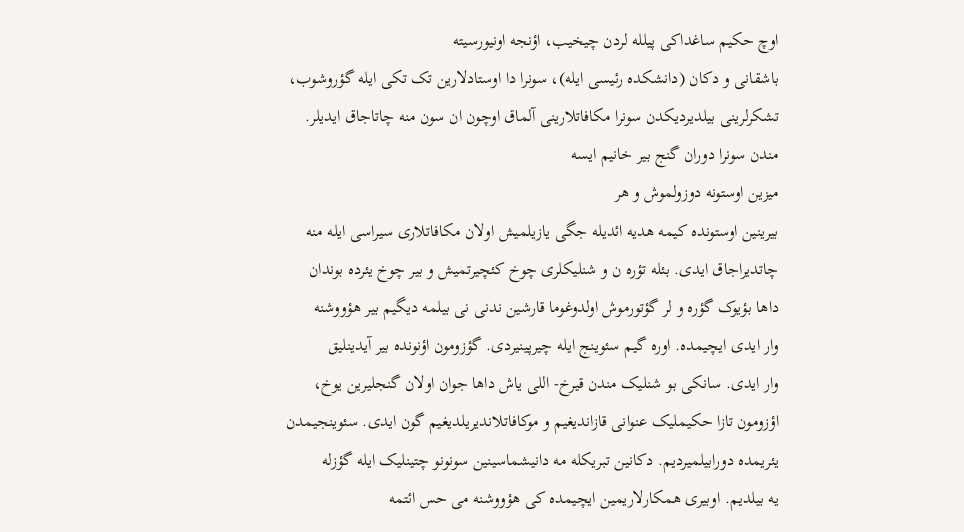اوچ حکیم ساغداکی پیلله لردن چیخیب، اؤنجه اونیورسیته
باشقانی و دکان (دانشکده رئیسی ایله)، سونرا دا اوستادلارین تک تکی ایله گؤروشوب،
تشکرلرینی بیلدیردیکدن سونرا مکافاتلارینی آلماق اوچون ان سون منه چاتاجاق ایدیلر.
مندن سونرا دوران گنج بیر خانیم ایسه
میزین اوستونه دوزولموش و هر
بیرینین اوستونده کیمه هدیه ائدیله جگی یازیلمیش اولان مکافاتلاری سیراسی ایله منه
چاتدیراجاق ایدی. بئله تؤره ن و شنلیکلری چوخ کئچیرتمیش و بیر چوخ یئرده بوندان
داها بؤیوک گؤره و لر گؤتورموش اولدوغوما قارشین ندنی نی بیلمه دیگیم بیر هؤووشنه
وار ایدی ایچیمده. اوره گیم سئوینج ایله چیرپینیردی. گؤزومون اؤنونده بیر آیدینلیق
وار ایدی. سانکی بو شنلیک مندن قیرخ- اللی یاش داها جوان اولان گنجلیرین یوخ،
اؤزومون تازا حکیملیک عنوانی قازاندیغیم و موکافاتلاندیریلدیغیم گون ایدی. سئوینجیمدن
یئریمده دورابیلمیردیم. دکانین تبریکله مه دانیشماسینین سونونو چتینلیک ایله گؤزله
یه بیلدیم. اوبیری همکارلاریمین ایچیمده کی هؤووشنه می حس ائتمه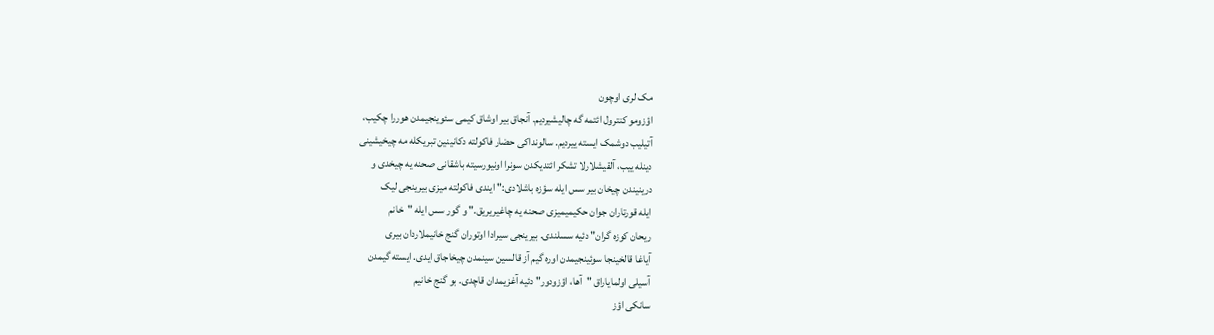مک لری اوچون
اؤزومو کنترول ائتمه گه چالیشیردیم. آنجاق بیر اوشاق کیمی سئوینجیمدن هوررا چکیب،
آتیلیب دوشمک ایسته ییردیم. سالونداکی حضار فاکولته دکانینین تبریکله مه چیخیشینی
دینله ییب، آلقیشلارلا تشکر ائتدیکدن سونرا اونیورسیته باشقانی صحنه یه چیخدی و
درینیندن چیخان بیر سس ایله سؤزه باشلادی:" ایندی فاکولته میزی بیرینجی لیک
ایله قورتاران جوان حکیمیمیزی صحنه یه چاغیریریق." و گور سس ایله "خانم
ریحان کوزه گران" دئیه سسلندی. بیرینجی سیرادا اوتوران گنج خانیملاردان بیری
آیاغا قالخینجا سوئینجیمدن اوره گیم آز قالسین سینمدن چیخاجاق ایدی. ایسته گیمدن
آسیلی اولمایاراق "آها، اؤزودور" دئیه آغزیمدان قاچدی. بو گنج خانیم
سانکی اؤز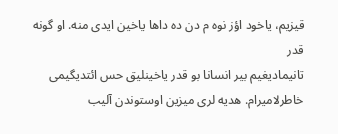قیزیم، یاخود اؤز نوه م دن ده داها یاخین ایدی منه. او گونه قدر
تانیمادیغیم بیر انسانا بو قدر یاخینلیق حس ائتدیگیمی خاطرلامیرام. هدیه لری میزین اوستوندن آلیب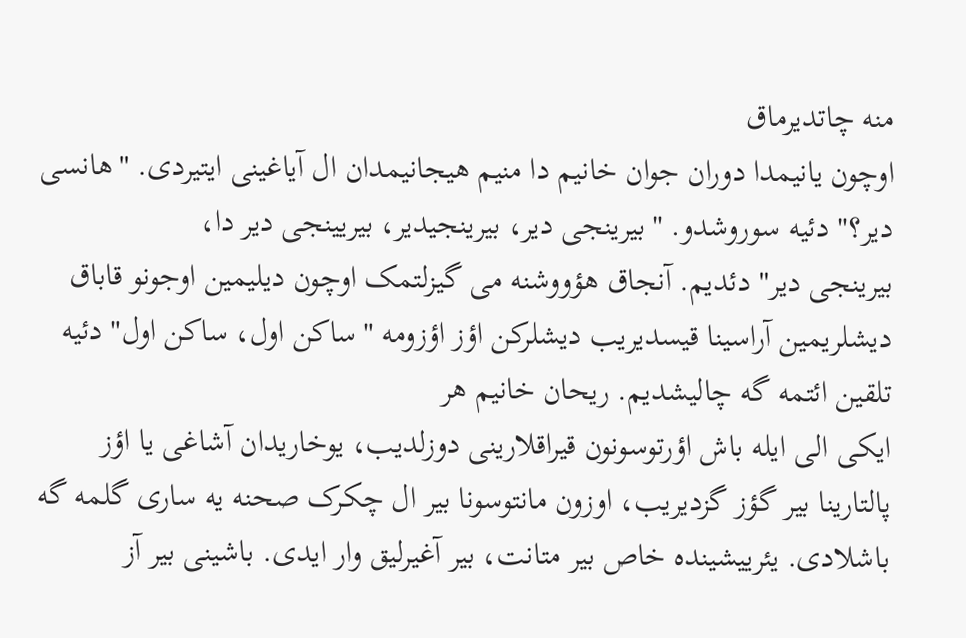منه چاتدیرماق
اوچون یانیمدا دوران جوان خانیم دا منیم هیجانیمدان ال آیاغینی ایتیردی. "هانسی
دیر؟" دئیه سوروشدو. "بیرینجی دیر، بیرینجیدیر، بیریینجی دیر دا،
بیرینجی دیر" دئدیم. آنجاق هؤووشنه می گیزلتمک اوچون دیلیمین اوجونو قاباق
دیشلریمین آراسینا قیسدیریب دیشلرکن اؤز اؤزومه "ساکن اول، ساکن اول" دئیه
تلقین ائتمه گه چالیشدیم. ریحان خانیم هر
ایکی الی ایله باش اؤرتوسونون قیراقلارینی دوزلدیب، یوخاریدان آشاغی یا اؤز
پالتارینا بیر گؤز گزدیریب، اوزون مانتوسونا بیر ال چکرک صحنه یه ساری گلمه گه
باشلادی. یئرییشینده خاص بیر متانت، بیر آغیرلیق وار ایدی. باشینی بیر آز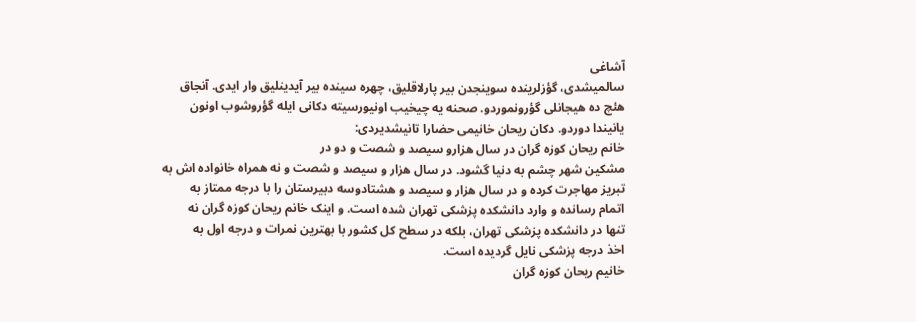آشاغی
سالمیشدی، گؤزلرینده سوینجدن بیر پارلاقلیق، چهره سینده بیر آیدینلیق وار ایدی. آنجاق
هئچ ده هیجانلی گؤرونموردو. صحنه یه چیخیب اونیورسیته دکانی ایله گؤروشوب اونون
یانیندا دوردو. دکان ریحان خانیمی حضارا تانیشدیردی:
خانم ریحان کوزه گران در سال هزارو سیصد و شصت و دو در
مشکین شهر چشم به دنیا گشود. در سال هزار و سیصد و شصت و نه همراه خانواده اش به
تبریز مهاجرت کرده و در سال هزار و سیصد و هشتادوسه دبیرستان را با درجه ممتاز به
اتمام رسانده و وارد دانشکده پزشکی تهران شده است. و اینک خانم ریحان کوزه گران نه
تنها در دانشکده پزشکی تهران، بلکه در سطح کل کشور با بهترین نمرات و درجه اول به
اخذ درجه پزشکی نایل گردیده است.
خانیم ریحان کوزه گران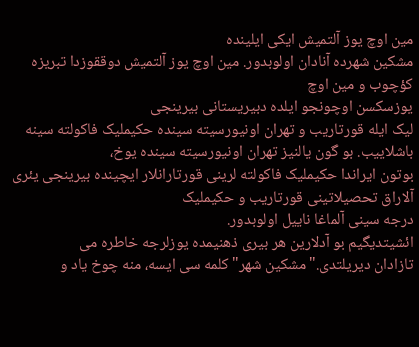مین اوچ یوز آلتمیش ایکی ایلینده
مشکین شهرده آنادان اولوبدور. مین اوچ یوز آلتمیش دوققوزدا تبریزه کؤچوب و مین اوچ
یوزسکسن اوچونجو ایلده دبیریستانی بیرینجی
لیک ایله قورتاریب و تهران اونیورسیته سینده حکیملیک فاکولته سینه باشلاییب. بو گون یالنیز تهران اونیورسیته سینده یوخ،
بوتون ایراندا حکیملیک فاکولته لرینی قورتارانلار ایچینده بیرینجی یئری
آلاراق تحصیلاتینی قورتاریب و حکیملیک
درجه سینی آلماغا ناییل اولوبدور.
ائشیتدیگیم بو آدلارین هر بیری ذهنیمده یوزلرجه خاطره می
تازادان دیریلتدی."مشکین شهر" کلمه سی ایسه، منه چوخ یاد و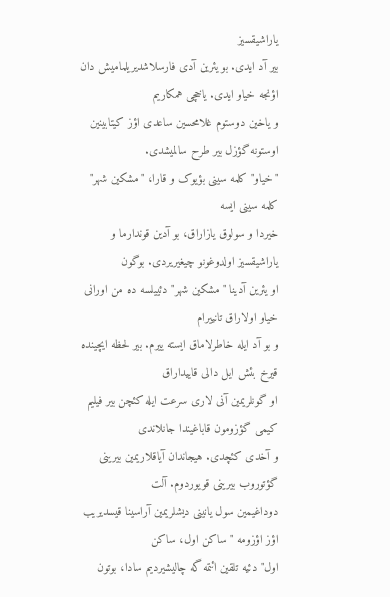یاراشیقسیز
بیر آد ایدی. بو یئرین آدی فارسلاشدیریلمامیش دان اؤنجه خیاو ایدی. یاخچی همکاریم
و یاخین دوستوم غلامحسین ساعدی اؤز کیتابینین اوستونه گؤزل بیر طرح سالمیشدی.
"خیاو" کلمه سینی بؤیوک و قارا، "مشکین شهر" کلمه سینی ایسه
خیردا و سولوق یازاراق، بو آدین قوندارما و یاراشیقسیز اولدوغونو چیغیریردی. بوگون
او یئرین آدینا "مشکین شهر" دئییلسه ده من اورانی خیاو اولاراق تانییرام
و بو آد ایله خاطرلاماق ایسته ییرم. بیر لحظه ایچینده قیرخ بئش ایل دالی قاییداراق
او گونلریمین آنی لاری سرعت ایله کئچن بیر فیلیم کیمی گؤزومون قاباغیندا جانلاندی
و آخدی کئچدی. هیجاندان آیاقلاریمین بیرینی گؤتوروب بیرینی قویوردوم. آلت
دوداغیمین سول یانینی دیشلریمین آراسینا قیسدیریب اؤز اؤزومه "ساکن اول، ساکن
اول" دئیه تلقین ائتمه گه چالیشیردیم سادا، بوتون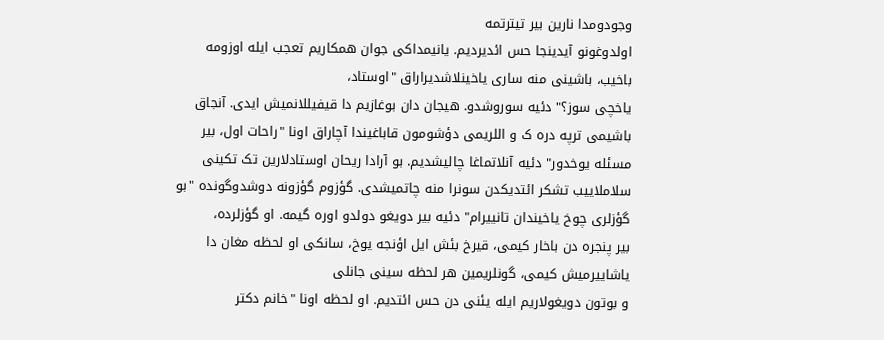وجودومدا نارین بیر تیترتمه
اولدوغونو آیدینجا حس ائدیردیم. یانیمداکی جوان همکاریم تعجب ایله اوزومه
باخیب، باشینی منه ساری یاخینلاشدیراراق "اوستاد،
یاخچی سوز؟" دئیه سوروشدو. هیجان دان بوغازیم دا قیفیللانمیش ایدی. آنجاق
باشیمی ترپه دره ک و اللریمی دؤشومون قاباغیندا آچاراق اونا "راحات اول، بیر
مسئله یوخدور" دئیه آنلاتماغا چالیشدیم. بو آرادا ریحان اوستادلارین تک تکینی
سلاملاییب تشکر ائتدیکدن سونرا منه چاتمیشدی. گؤزوم گؤزونه دوشدوگونده "بو
گؤزلری چوخ یاخیندان تانییرام" دئیه بیر دویغو دولدو اوره گیمه. او گؤزلرده،
بیر پنجره دن باخار کیمی، قیرخ بئش ایل اؤنجه یوخ، سانکی او لحظه مغان دا
یاشاییرمیش کیمی، گونلریمین هر لحظه سینی جانلی
و بوتون دویغولاریم ایله یئنی دن حس ائتدیم. او لحظه اونا "خانم دکتر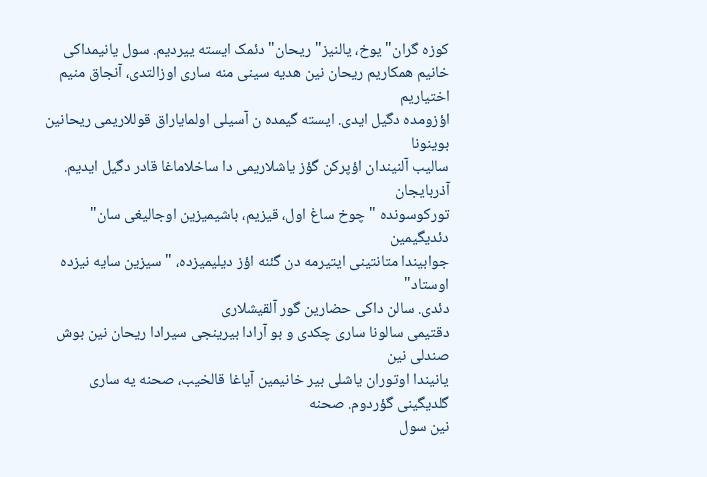کوزه گران" یوخ، یالنیز"ریحان" دئمک ایسته ییردیم. سول یانیمداکی
خانیم همکاریم ریحان نین هدیه سینی منه ساری اوزالتدی، آنجاق منیم اختیاریم
اؤزومده دگیل ایدی. ایسته گیمده ن آسیلی اولمایاراق قوللاریمی ریحانین بوینونا
سالیب آلنیندان اؤپرکن گؤز یاشلاریمی دا ساخلاماغا قادر دگیل ایدیم. آذربایجان
تورکوسونده "چوخ ساغ اول، قیزیم، باشیمیزین اوجالیغی سان" دئدیگیمین
جوابیندا متانتینی ایتیرمه دن گئنه اؤز دیلیمیزده، " سیزین سایه نیزده اوستاد"
دئدی. سالن داکی حضارین گور آلقیشلاری
دقتیمی سالونا ساری چکدی و بو آرادا بیرینجی سیرادا ریحان نین بوش صندلی نین
یانیندا اوتوران یاشلی بیر خانیمین آیاغا قالخیب، صحنه یه ساری گلدیگینی گؤردوم. صحنه
نین سول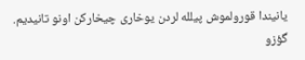یانیندا قورولموش پیلله لردن یوخاری چیخارکن اونو تانیدیم. گؤزو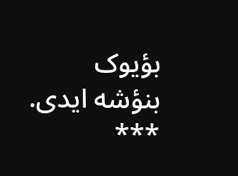بؤیوک
بنؤشه ایدی.
***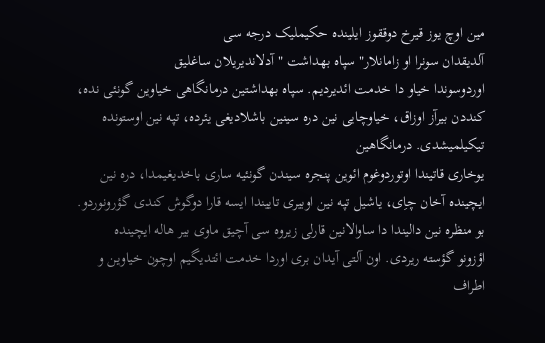مین اوچ یوز قیرخ دوققوز ایلینده حکیملیک درجه سی
آلدیقدان سونرا او زامانلار" سپاه بهداشت " آدلاندیریلان ساغلیق
اوردوسوندا خیاو دا خدمت ائدیردیم. سپاه بهداشتین درمانگاهی خیاوین گونئی نده،
کنددن بیرآز اوزاق، خیاوچایی نین دره سینین باشلادیغی یئرده، تپه نین اوستونده تیکیلمیشدی. درمانگاهین
یوخاری قاتیندا اوتوردوغوم ائوین پنجره سیندن گونئیه ساری باخدیغیمدا، دره نین
ایچینده آخان چاِی، یاشیل تپه نین اوبیری تاییندا ایسه قارا دوگوش کندی گؤرونوردو.
بو منظره نین دالیندا دا ساوالانین قارلی زیروه سی آچیق ماوی بیر هاله ایچینده
اؤزونو گؤسته ریردی. اون آلتی آیدان بری اوردا خدمت ائتدیگیم اوچون خیاوین و اطراف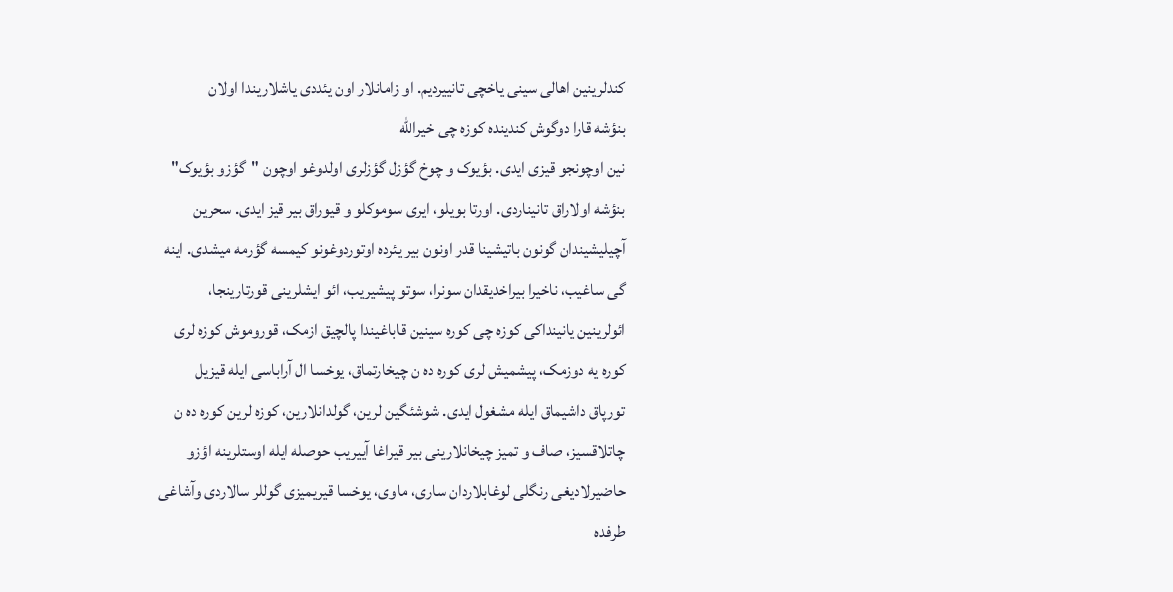کندلرینین اهالی سینی یاخچی تانییردیم. او زامانلار اون یئددی یاشلاریندا اولان
بنؤشه قارا دوگوش کندینده کوزه چی خیرالله
نین اوچونجو قیزی ایدی. بؤیوک و چوخ گؤزل گؤزلری اولدوغو اوچون "گؤزو بؤیوک"
بنؤشه اولاراق تانیناردی. اورتا بویلو، ایری سوموکلو و قیوراق بیر قیز ایدی. سحرین
آچیلیشیندان گونون باتیشینا قدر اونون بیر یئرده اوتوردوغونو کیمسه گؤرمه میشدی. اینه
گی ساغیب، ناخیرا بیراخدیقدان سونرا، سوتو پیشیریب، ائو ایشلرینی قورتارینجا،
ائولرینین یانینداکی کوزه چی کوره سینین قاباغیندا پالچیق ازمک، قوروموش کوزه لری
کوره یه دوزمک، پیشمیش لری کوره ده ن چیخارتماق، یوخسا ال آراباسی ایله قیزیل
تورپاق داشیماق ایله مشغول ایدی. شوشئگین لرین، گولدانلارین، کوزه لرین کوره ده ن
چاتلاقسیز، صاف و تمیز چیخانلارینی بیر قیراغا آییریب حوصله ایله اوستلرینه اؤزو
حاضیرلادیغی رنگلی لوغابلاردان ساری، ماوی، یوخسا قیریمیزی گوللر سالاردی وآشاغی
طرفده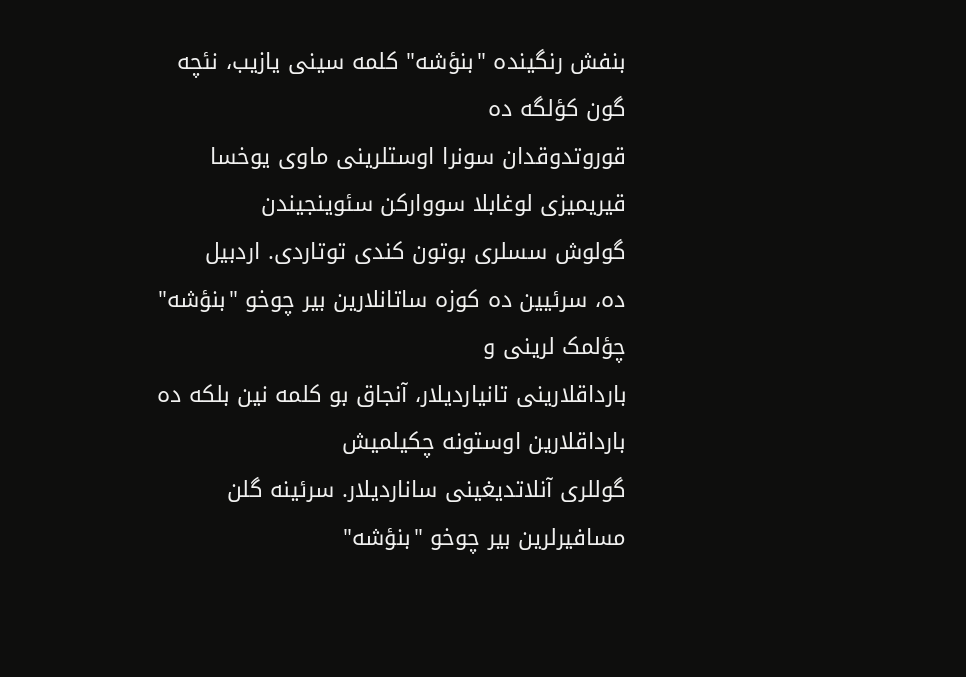بنفش رنگینده "بنؤشه" کلمه سینی یازیب، نئچه گون کؤلگه ده
قوروتدوقدان سونرا اوستلرینی ماوی یوخسا قیریمیزی لوغابلا سووارکن سئوینجیندن
گولوش سسلری بوتون کندی توتاردی. اردبیل
ده، سرئیین ده کوزه ساتانلارین بیر چوخو "بنؤشه" چؤلمک لرینی و
بارداقلارینی تانیاردیلار، آنجاق بو کلمه نین بلکه ده بارداقلارین اوستونه چکیلمیش
گوللری آنلاتدیغینی ساناردیلار. سرئینه گلن مسافیرلرین بیر چوخو "بنؤشه"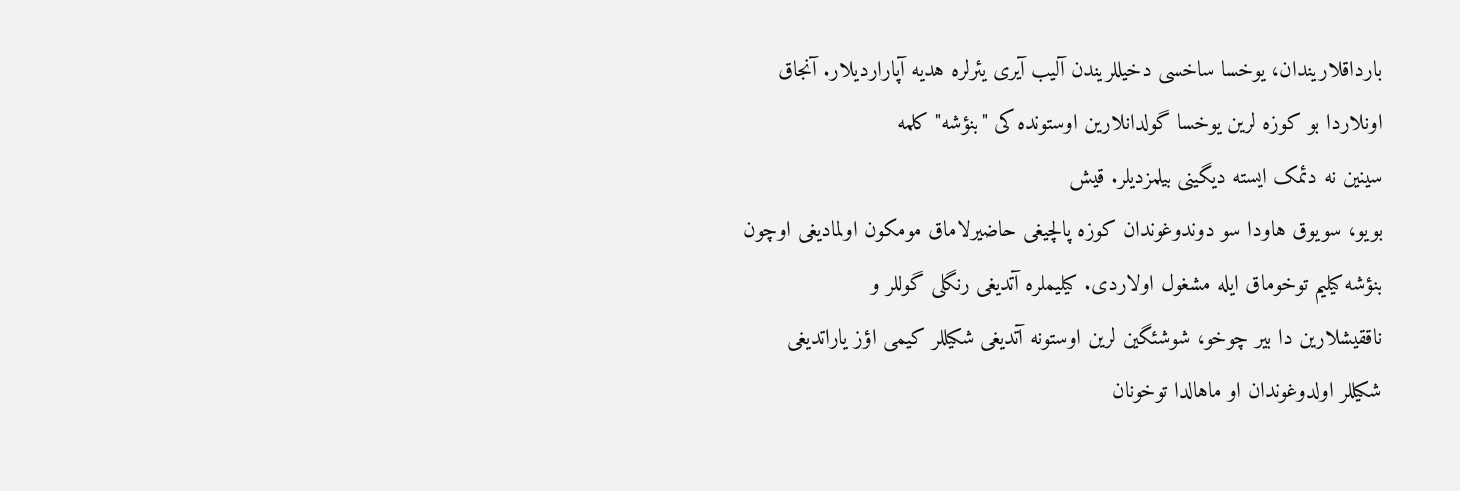بارداقلاریندان، یوخسا ساخسی دخیللریندن آلیب آیری یئرلره هدیه آپاراردیلار. آنجاق
اونلاردا بو کوزه لرین یوخسا گولدانلارین اوستونده کی "بنؤشه" کلمه
سینین نه دئمک ایسته دیگینی بیلمزدیلر. قیش
بویو، سویوق هاودا سو دوندوغوندان کوزه پالچیغی حاضیرلاماق مومکون اولمادیغی اوچون
بنؤشه کیلیم توخوماق ایله مشغول اولاردی. کیلیملره آتدیغی رنگلی گوللر و
ناققیشلارین دا بیر چوخو، شوشئگین لرین اوستونه آتدیغی شکیللر کیمی اؤز یاراتدیغی
شکیللر اولدوغوندان او ماهالدا توخونان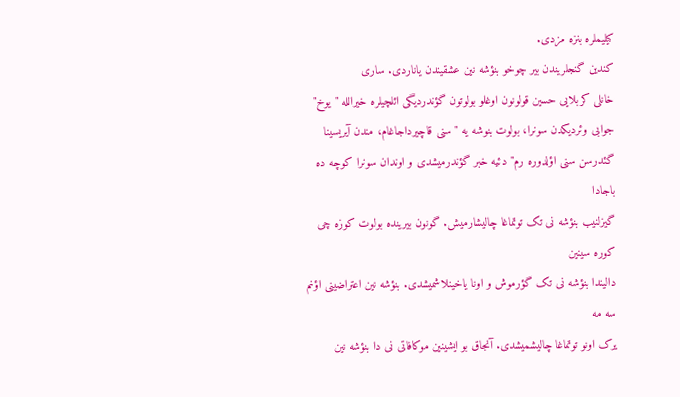کیلیملره بنزه مزدی.
کندین گنجلریندن بیر چوخو بنؤشه نین عشقیندن یاناردی. ساری
خانلی کربلایی حسین قولونون اوغلو بولوتون گؤندردیگی ائلچیلره خیرالله "یوخ"
جوابی وئردیکدن سونرا، بولوت بنوشه یه "سنی قاچیرداجاغام، مندن آیریسینا
گئدرسن سنی اؤلدوره رم" دئیه خبر گؤندرمیشدی و اوندان سونرا کوچه ده باجادا
گیزلنیب بنؤشه نی تک توتماغا چالیشارمیش. گونون بیرینده بولوت کوزه چی کوره سینین
دالیندا بنؤشه نی تک گؤرموش و اونا یاخینلاشمیشدی. بنؤشه نین اعتراضینی اؤنم سه مه
یرک اونو توتماغا چالیشمیشدی. آنجاق بو ایشینین موکافاتی نی دا بنؤشه نین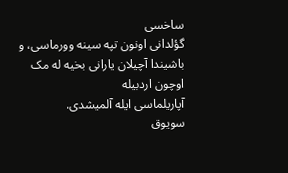ساخسی
گؤلدانی اونون تپه سینه وورماسی، و باشیندا آچیلان یارانی بخیه له مک اوچون اردبیله
آپاریلماسی ایله آلمیشدی.
سویوق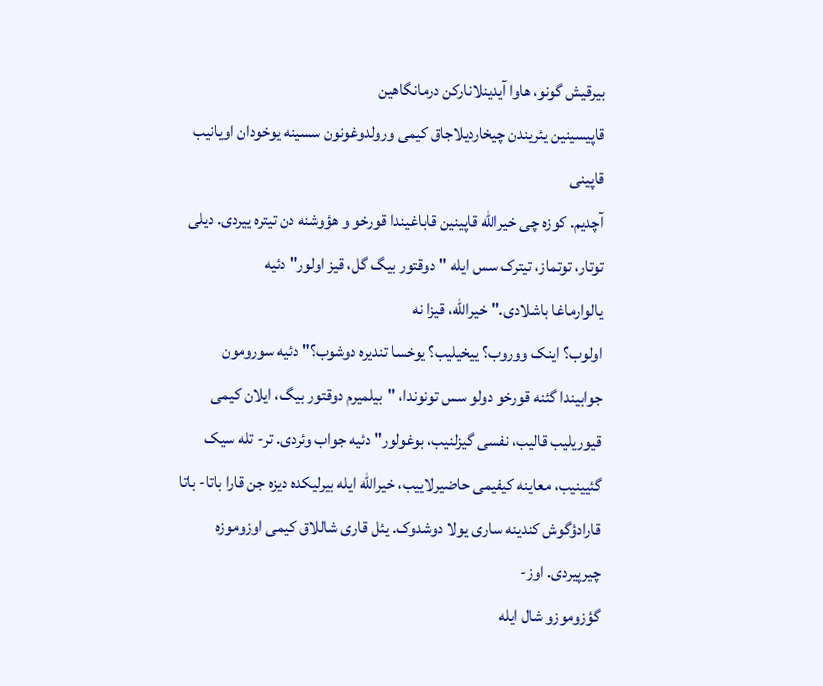بیرقیش گونو، هاوا آیدینلانارکن درمانگاهین
قاپیسینین یئریندن چیخاردیلاجاق کیمی ورولدوغونون سسینه یوخودان اویانیب قاپینی
آچدیم. کوزه چی خیرالله قاپینین قاباغیندا قورخو و هؤوشنه دن تیتره ییردی. دیلی
توتار، توتماز، تیترک سس ایله "دوقتور بیگ گل، قیز اولور" دئیه
یالوارماغا باشلادی." خیرالله، قیزا نه
اولوب؟ اینک ووروب؟ ییخیلیب؟ یوخسا تندیره دوشوب؟" دئیه سورومون
جوابیندا گئنه قورخو دولو سس تونوندا، "بیلمیرم دوقتور بیگ، ایلان کیمی
قیوریلیب قالیب، نفسی گیزلنیب، بوغولور" دئیه جواب وئردی. تر- تله سیک
گئیینیب، معاینه کیفیمی حاضیرلاییب، خیرالله ایله بیرلیکده دیزه جن قارا باتا- باتا
قارادؤگوش کندینه ساری یولا دوشدوک. یئل قاری شاللاق کیمی اوزوموزه چیرپیردی. اوز-
گؤزوموزو شال ایله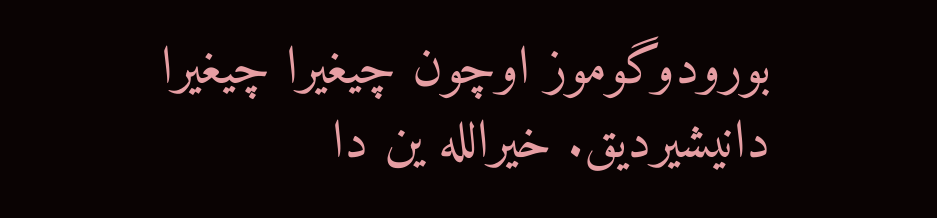بورودوگوموز اوچون چیغیرا چیغیرا دانیشیردیق. خیرالله ین دا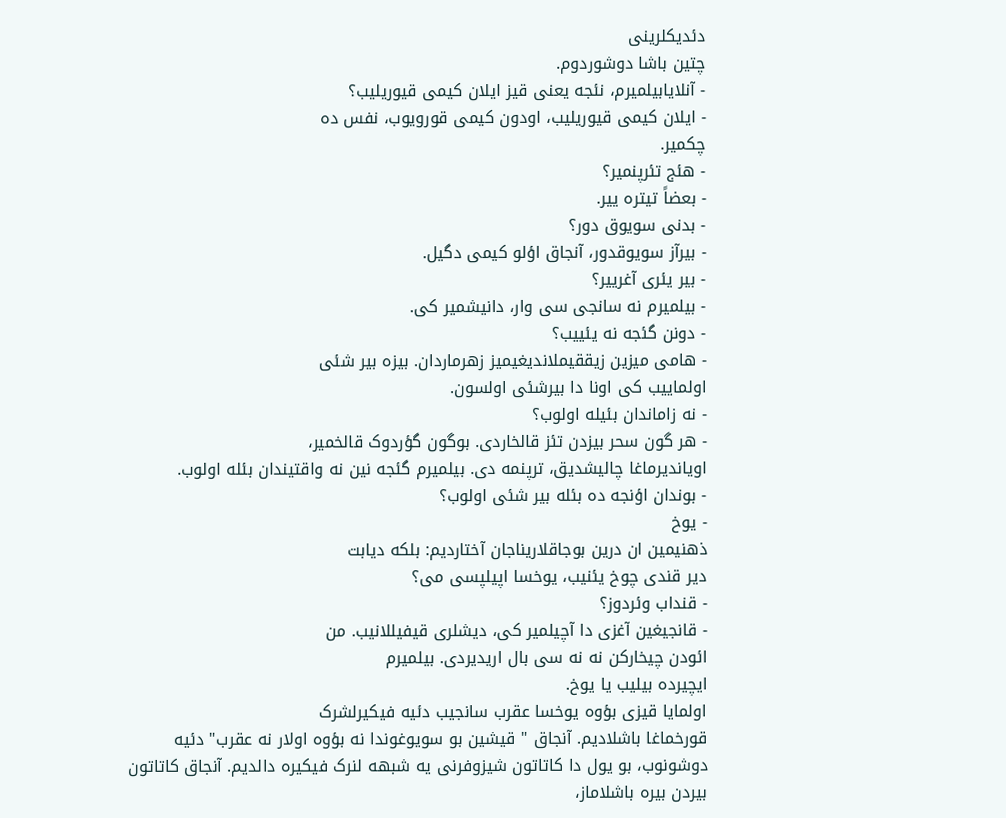دئدیکلرینی
چتین باشا دوشوردوم.
- آنلایابیلمیرم، نئجه یعنی قیز ایلان کیمی قیوریلیب؟
- ایلان کیمی قیوریلیب، اودون کیمی قورویوب، نفس ده
چکمیر.
- هئج تئرپنمیر؟
- بعضاً تیتره ییر.
- بدنی سویوق دور؟
- بیرآز سویوقدور، آنجاق اؤلو کیمی دگیل.
- بیر یئری آغرییر؟
- بیلمیرم نه سانجی سی وار، دانیشمیر کی.
- دونن گئجه نه یئییب؟
- هامی میزین زیققیملاندیغیمیز زهرماردان. بیزه بیر شئی
اولماییب کی اونا دا بیرشئی اولسون.
- نه زاماندان بئیله اولوب؟
- هر گون سحر بیزدن تئز قالخاردی. بوگون گؤردوک قالخمیر،
اویاندیرماغا چالیشدیق، ترپنمه دی. بیلمیرم گئجه نین نه واقتیندان بئله اولوب.
- بوندان اؤنجه ده بئله بیر شئی اولوب؟
- یوخ
ذهنیمین ان درین بوجاقلاریناجان آختاردیم: بلکه دیابت
دیر قندی چوخ یئنیب، یوخسا اپیلپسی می؟
- قنداب وئردوز؟
- قانجیغین آغزی دا آچیلمیر کی، دیشلری قیفیللانیب. من
ائودن چیخارکن نه نه سی بال اریدیردی. بیلمیرم
ایچیرده بیلیب یا یوخ.
اولمایا قیزی بؤوه یوخسا عقرب سانجیب دئیه فیکیرلشرک
قورخماغا باشلادیم. آنجاق " قیشین بو سویوغوندا نه بؤوه اولار نه عقرب" دئیه
دوشونوب، بو یول دا کاتاتون شیزوفرنی یه شبهه لنرک فیکیره دالدیم. آنجاق کاتاتون
بیردن بیره باشلاماز،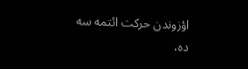اؤزوندن حرکت ائتمه سه ده،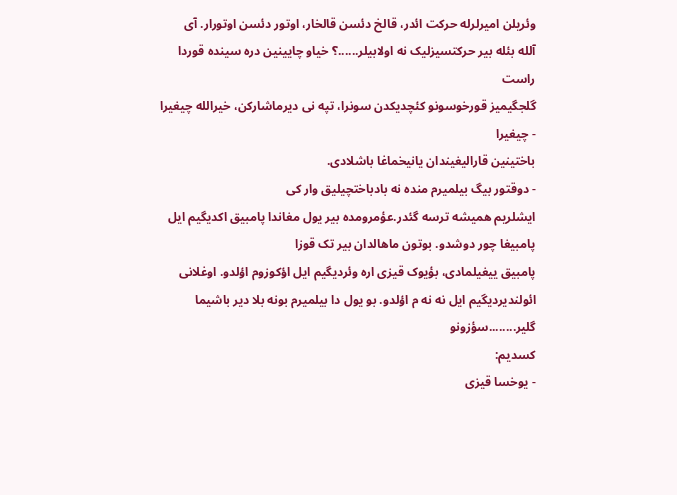وئریلن امیرلرله حرکت ائدر، قالخ دئسن قالخار، اوتور دئسن اوتورار. آی
آلله بئله بیر حرکتسیزلیک نه اولابیلر......؟ خیاو چایینین دره سینده قوردا راست
گلجگیمیز قورخوسونو کئچدیکدن سونرا، تپه نی دیرماشارکن، خیرالله چیغیرا - چیغیرا
باختینین قارالیغیندان یانیخماغا باشلادی.
- دوقتور بیگ بیلمیرم منده نه بادباختچیلیق وار کی
ایشلریم همیشه ترسه گئدر.عؤمرومده بیر یول مغاندا پامبیق اکدیگیم ایل پامبیغا چور دوشدو. بوتون ماهالدان بیر تک قوزا
پامبیق ییغیلمادی، بؤیوک قیزی اره وئردیگیم ایل اؤکوزوم اؤلدو. اوغلانی
ائولندیردیگیم ایل نه نه م اؤلدو. بو یول دا بیلمیرم بونه بلا دیر باشیما گلیر........سؤزونو
کسدیم:
- یوخسا قیزی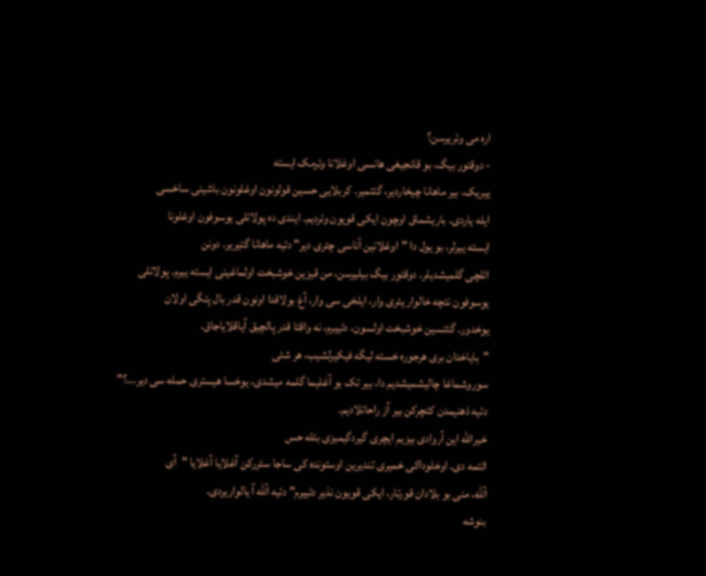اره می وئریرسن؟
- دوقتور بیگ، بو قانجیغی هانسی اوغلانا وئرمک ایسته
ییریک، بیر ماهانا چیخاردیر، گئتمیر. کربلایی حسین قولونون اوغلونون باشینی ساخسی
ایله یاردی. باریشماق اوچون ایکی قویون وئردیم. ایندی ده پولاتلی یوسوفون اوغلونا
ایسته ییرلر، بو یول دا "اوغلانین آناسی چئری دیر" دئیه ماهانا گتیریر. دونن
ائلچی گلمیشدیلر. دوقتور بیگ بیلیرسن، من قیزین خوشبخت اولماغینی ایسته ییرم. پولاتلی
یوسوفون نئچه خالوار یئری وار، ایلخی سی وار، آغ بولاقدا اونون قدر بال پتگی اولان
یوخدور. گئتسین خوشبخت اولسون، دئییرم، نه واقتا قدر پالچیق آیاقلایاجاق.
"بایاخدان بری هرجوره خسته لیگه فیکیرلشیب، هر شئی
سوروشماغا چالیشمیشدیم دا، بیر تک بو آغلیما گلمه میشدی، یوخسا هیستری حمله سی دیر...؟"
دئیه ذهنیمدن کئچرکن بیر آز راحاتلادیم.
خیرالله این آروادی بیزیم ایچری گیردگیمیزی بئله حس
ائتمه دی. اوخلوداکی خمیری تندیرین اوستونده کی ساجا سئررکن آغلایا آغلایا "آی
آلله، منی بو بلادان قورتار، ایکی قویون نذیر دئییرم" دئیه آلله آ یالواریردی.
بنوشه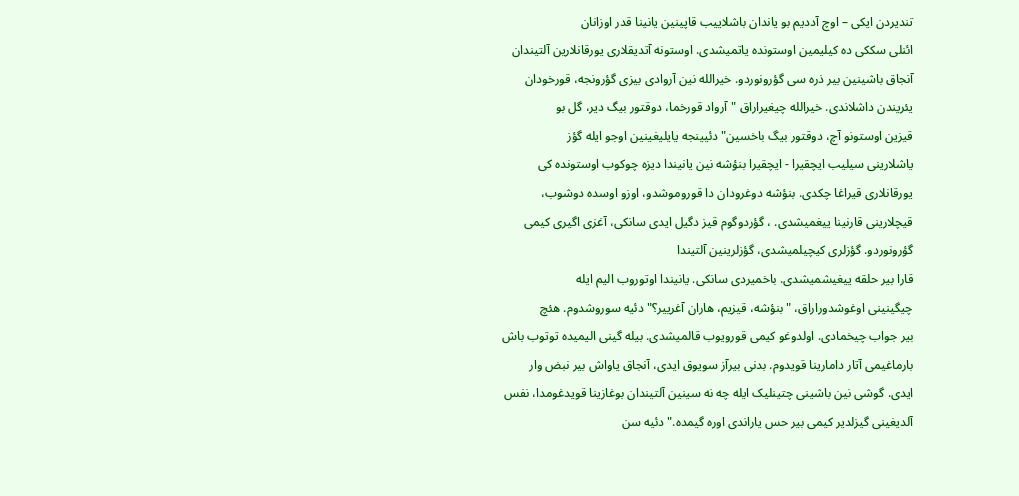تندیردن ایکی – اوچ آددیم بو یاندان باشلاییب قاپینین یانینا قدر اوزانان
ائنلی سککی ده کیلیمین اوستونده یاتمیشدی. اوستونه آتدیقلاری یورقانلارین آلتیندان
آنجاق باشینین بیر ذره سی گؤرونوردو. خیرالله نین آروادی بیزی گؤرونجه، قورخودان
یئریندن داشلاندی. خیرالله چیغیراراق "آرواد قورخما، دوقتور بیگ دیر، گل بو
قیزین اوستونو آچ، دوقتور بیگ باخسین" دئیینجه یایلیغینین اوجو ایله گؤز
یاشلارینی سیلیب ایچقیرا - ایچقیرا بنؤشه نین یانیندا دیزه چوکوب اوستونده کی
یورقانلاری قیراغا چکدی. بنؤشه دوغرودان دا قوروموشدو، اوزو اوسده دوشوب،
قیچلارینی قارنینا ییغمیشدی. ، گؤردوگوم قیز دگیل ایدی سانکی، آغزی اگیری کیمی
گؤرونوردو. گؤزلری کیچیلمیشدی، گؤزلرینین آلتیندا
قارا بیر حلقه ییغیشمیشدی. باخمیردی سانکی. یانیندا اوتوروب الیم ایله
چیگینینی اوغوشدوراراق، "بنؤشه، قیزیم، هاران آغرییر؟" دئیه سوروشدوم. هئچ
بیر جواب چیخمادی. اولدوغو کیمی قورویوب قالمیشدی. بیله گینی الیمیده توتوب باش
بارماغیمی آتار دامارینا قویدوم. بدنی بیرآز سویوق ایدی، آنجاق یاواش بیر نبض وار
ایدی. گوشی نین باشینی چتینلیک ایله چه نه سینین آلتیندان بوغازینا قویدغومدا، نفس
آلدیغینی گیزلدیر کیمی بیر حس یاراندی اوره گیمده." دئیه سن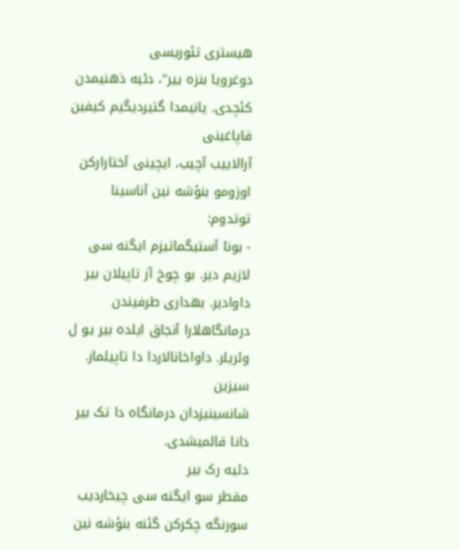هیستری تئوریسی
دوغرویا بنزه ییر"، دئیه ذهنیمدن کئچدی. یانیمدا گتیردیگیم کیفین قاپاغینی
آرالاییب آچیب، ایچینی آختارارکن اوزومو بنؤشه نین آناسینا توتدوم:
- بونا آستیگماتیزم ایگنه سی لازیم دیر. بو چوخ آز تاپیلان بیر داوادیر. بهداری طرفیندن
درمانگاهلارا آنجاق ایلده بیر یو ل وئریلر. داواخانالاردا دا تاپیلماز. سیزین
شانسینیزدان درمانگاه دا تک بیر دانا قالمیشدی.
دئیه رک بیر
مقطر سو ایگنه سی چیخاردیب سورنگه چکرکن گئنه بنؤشه نین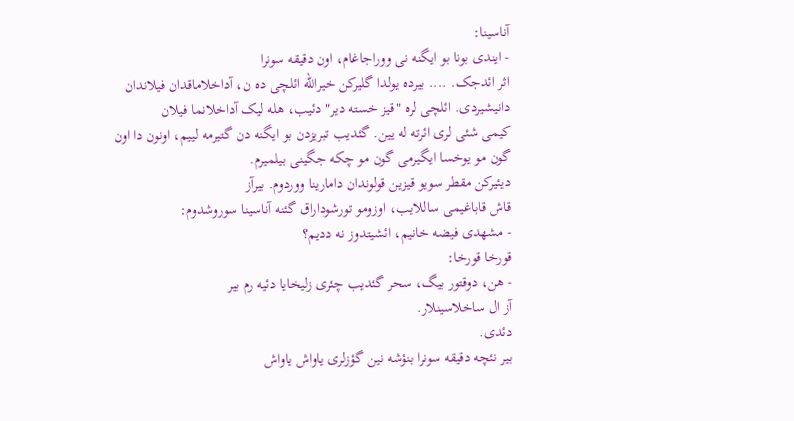آناسینا:
- ایندی بونا بو ایگنه نی ووراجاغام، اون دقیقه سونرا
اثر ائدجک. .... بیرده یولدا گلیرکن خیرالله ائلچی ده ن، آداخلاماقدان فیلاندان
دانیشیردی. ائلچی لره "قیز خسته دیر" دئیب، هله لیک آداخلانما فیلان
کیمی شئی لری ائرته له یین. گئدیب تبریزدن بو ایگنه دن گتیرمه لییم، اونون دا اون
گون مو یوخسا ایگیرمی گون مو چکه جگینی بیلمیرم.
دیئیرکن مقطر سویو قیزین قولوندان دامارینا ووردوم. بیرآز
قاش قاباغیمی ساللایب، اوزومو تورشوداراق گئنه آناسینا سوروشدوم:
- مشهدی فیضه خانیم، ائشیتدوز نه ددیم؟
قورخا قورخا:
- هن، دوقتور بیگ، سحر گئدیب چئری زلیخایا دئیه رم بیر
آز ال ساخلاسینلار.
دئدی.
بیر نئچه دقیقه سونرا بنؤشه نین گؤزلری یاواش یاواش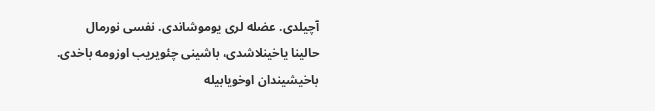آچیلدی. عضله لری یوموشاندی. نفسی نورمال
حالینا یاخینلاشدی، باشینی چئویریب اوزومه باخدی. باخیشیندان اوخویابیله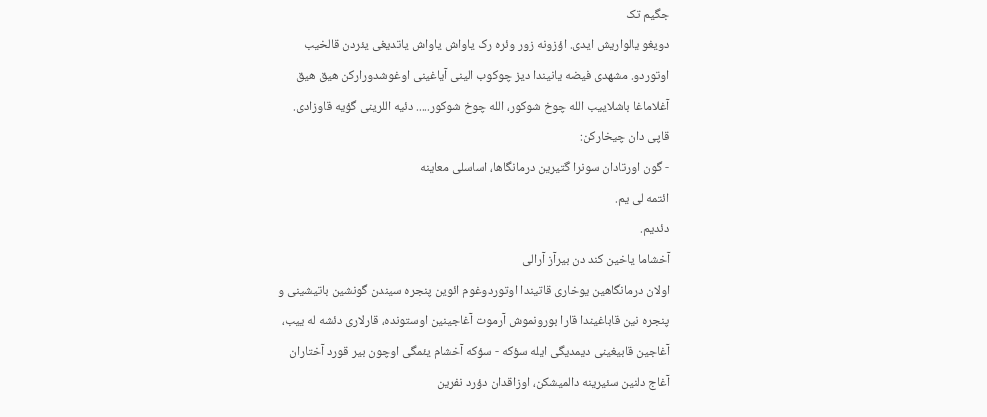جگیم تک
دویغو یالواریش ایدی. اؤزونه زور وئره رک یاواش یاواش یاتدیغی یئردن قالخیب
اوتوردو. مشهدی فیضه یانیندا دیز چوکوب الینی آیاغینی اوغوشدورارکن هیق هیق
آغلاماغا باشلاییب الله چوخ شوکور، الله چوخ شوکور..... دئیه اللرینی گؤیه قاوزادی.
قاپی دان چیخارکن:
- گون اورتادان سونرا گتیرین درمانگاها، اساسلی معاینه
ائتمه لی یم.
دئدیم.
آخشاما یاخین کند دن بیرآز آرالی
اولان درمانگاهین یوخاری قاتیندا اوتوردوغوم ائوین پنجره سیندن گونشین باتیشینی و
پنجره نین قاباغیندا قارا بورونموش آرموت آغاجینین اوستونده، قارلاری دئشه له ییب،
آغاجین قابیغینی دیمدیگی ایله سؤکه - سؤکه آخشام یئمگی اوچون بیر قورد آختاران
آغاج دلنین سئیرینه دالمیشکن، اوزاقدان دؤرد نفرین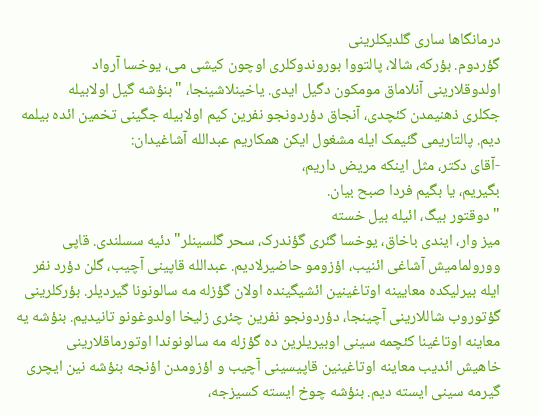درمانگاها ساری گلدیکلرینی
گؤردوم. بؤرکه، شالا، پالتووا بوروندوکلری اوچون کیشی می، یوخسا آرواد
اولدوقلارینی آنلاماق مومکون دگیل ایدی. یاخینلاشینجا، "بنؤشه گیل اولابیله
جکلری ذهنیمدن کئچدی، آنجاق دؤردونجو نفرین کیم اولابیله جگینی تخمین ائده بیلمه
دیم. پالتاریمی گئیمک ایله مشغول ایکن همکاریم عبدالله آشاغیدان:
-آقای دکتر، مثل اینکه مریض داریم،
بگیریم، یا بگیم فردا صبح بیان.
"دوقتور بیگ، ائیله بیل خسته
میز وار، ایندی باخاق، یوخسا گئری گؤندرک، سحر گلسینلر" دئیه سسلندی. قاپی
وورولمامیش آشاغی ائنیب، اؤزومو حاضیرلادیم. عبدالله قاپینی آچیب، گلن دؤرد نفر
ایله بیرلیکده معایینه اوتاغینین ائشیگینده اولان گؤزله مه سالونونا گیردیلر. بؤرکلرینی
گؤتوروب شاللارینی آچینجا، دؤردونجو نفرین چئری زلیخا اولدوغونو تانیدیم. بنؤشه یه
معاینه اوتاغینا کئچمه سینی اوبیریلرین ده گؤزله مه سالونوندا اوتورماقلارینی
خاهیش ائدیب معاینه اوتاغینین قاپیسینی آچیب و اؤزومدن اؤنجه بنؤشه نین ایچری
گیرمه سینی ایسته دیم. بنؤشه چوخ ایسته کسیزجه،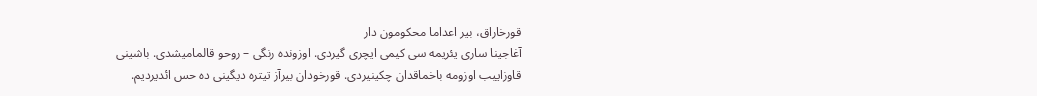قورخاراق، بیر اعداما محکومون دار
آغاجینا ساری یئریمه سی کیمی ایچری گیردی. اوزونده رنگی – روحو قالمامیشدی. باشینی
قاوزاییب اوزومه باخماقدان چکینیردی. قورخودان بیرآز تیتره دیگینی ده حس ائدیردیم.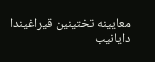معایینه تختینین قیراغیندا دایانیب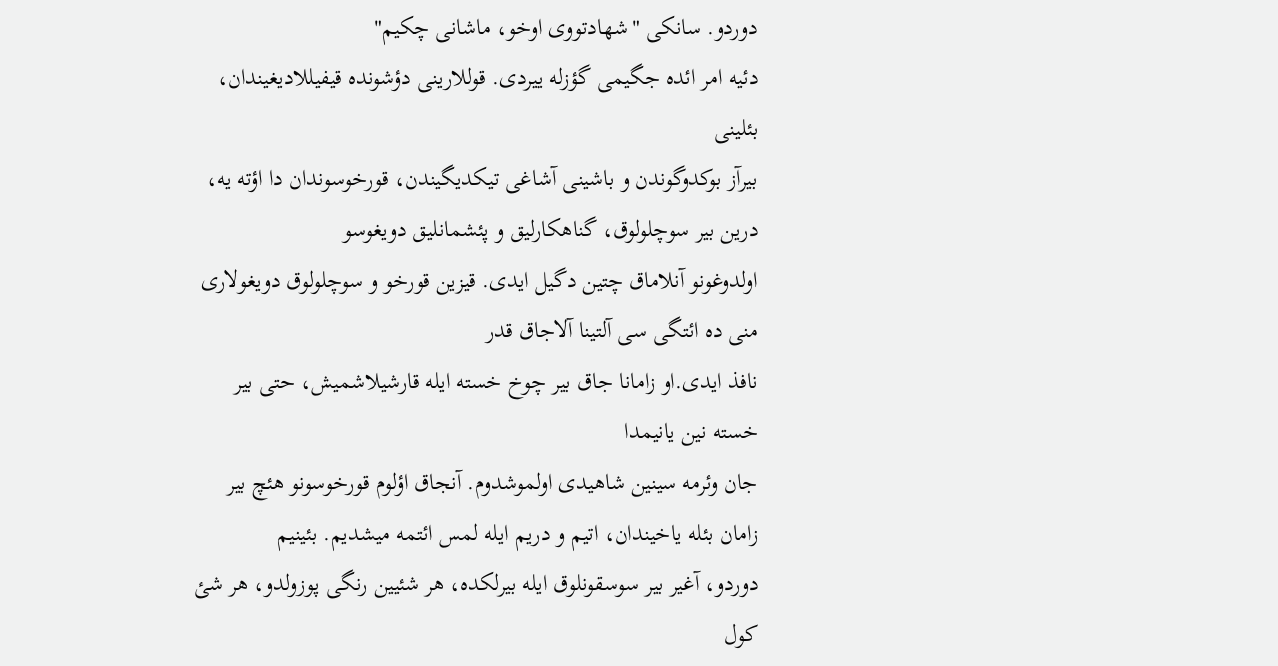دوردو. سانکی "شهادتووی اوخو، ماشانی چکیم"
دئیه امر ائده جگیمی گؤزله ییردی. قوللارینی دؤشونده قیفیللادیغیندان، بئلینی
بیرآز بوکدوگوندن و باشینی آشاغی تیکدیگیندن، قورخوسوندان دا اؤته یه، درین بیر سوچلولوق، گناهکارلیق و پئشمانلیق دویغوسو
اولدوغونو آنلاماق چتین دگیل ایدی. قیزین قورخو و سوچلولوق دویغولاری منی ده ائتگی سی آلتینا آلاجاق قدر
نافذ ایدی.او زامانا جاق بیر چوخ خسته ایله قارشیلاشمیش، حتی بیر خسته نین یانیمدا
جان وئرمه سینین شاهیدی اولموشدوم. آنجاق اؤلوم قورخوسونو هئچ بیر زامان بئله یاخیندان، اتیم و دریم ایله لمس ائتمه میشدیم. بئینیم
دوردو، آغیر بیر سوسقونلوق ایله بیرلکده، هر شئیین رنگی پوزولدو، هر شئ کول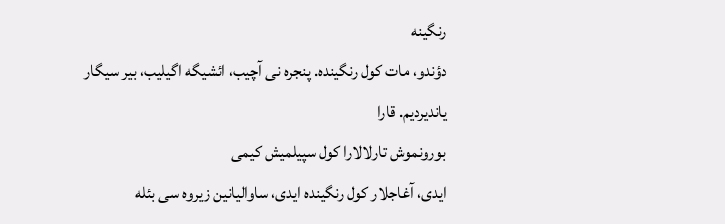رنگینه
دؤندو، مات کول رنگینده. پنجره نی آچیب، ائشیگه اگیلیب، بیر سیگار یاندیردیم. قارا
بورونموش تارلالارا کول سپیلمیش کیمی
ایدی، آغاجلار کول رنگینده ایدی، ساوالیانین زیروه سی بئله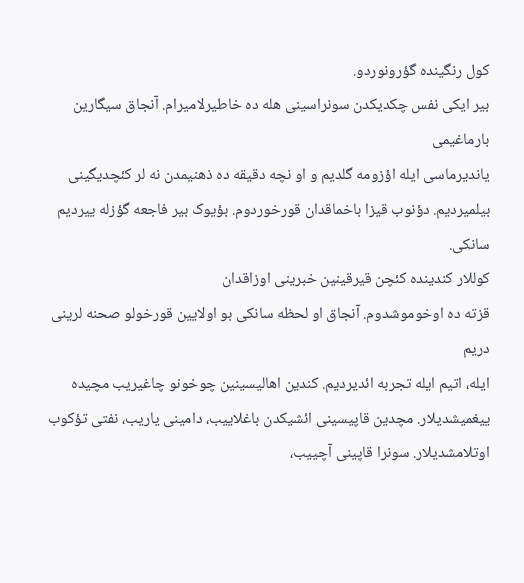کول رنگینده گؤرونوردو.
بیر ایکی نفس چکدیکدن سونراسینی هله ده خاطیرلامیرام. آنجاق سیگارین بارماغیمی
یاندیرماسی ایله اؤزومه گلدیم و او نچه دقیقه ده ذهنیمدن نه لر کئچدیگینی
بیلمیردیم. دؤنوب قیزا باخماقدان قورخوردوم. بؤیوک بیر فاجعه گؤزله ییردیم سانکی.
کوللار کندینده کئچن قیرقینین خبرینی اوزاقدان
قزته ده اوخوموشدوم. آنجاق او لحظه سانکی بو اولایین قورخولو صحنه لرینی دریم
ایله، اتیم ایله تجربه ائدیردیم. کندین اهالیسینین چوخونو چاغیریب مچیده
ییغمیشدیلار. مچدین قاپیسینی ائشیکدن باغلاییب، دامینی یاریب، نفتی تؤکوب
اوتلامشدیلار. سونرا قاپینی آچییب،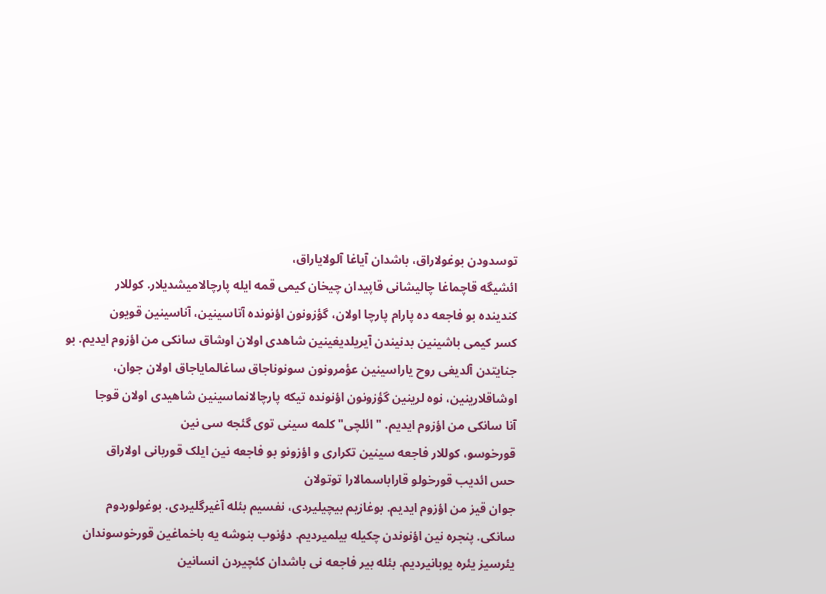توسدودن بوغولاراق، باشدان آیاغا آلولایاراق،
ائشیگه قاچماغا چالیشانی قاپیدان چیخان کیمی قمه ایله پارچالامیشدیلار. کوللار
کندینده بو فاجعه ده پارام پارچا اولان، گؤزونون اؤنونده آتاسینین، آناسینین قویون
کسر کیمی باشینین بدنیندن آیریلدیغینین شاهدی اولان اوشاق سانکی من اؤزوم ایدیم. بو
جنایتدن آلدیغی روح یاراسینین عؤمرونون سونوناجاق ساغالمایاجاق اولان جوان،
اوشاقلارینین، نوه لرینین گؤزونون اؤنونده تیکه پارچالانماسینین شاهیدی اولان قوجا
آنا سانکی من اؤزوم ایدیم. "ائلچی" کلمه سینی توی گئجه سی نین
قورخوسو، کوللار فاجعه سینین تکراری و اؤزونو بو فاجعه نین ایلک قوربانی اولاراق
حس ائدیب قورخولو قاراباسمالارا توتولان
جوان قیز من اؤزوم ایدیم. بوغازیم بیچیلیردی، نفسیم بئله آغیرگلیردی. بوغولوردوم
سانکی. پنجره نین اؤنوندن چکیله بیلمیردیم. دؤنوب بنوشه یه باخماغین قورخوسوندان
یئرسیز یئره یوبانیردیم. بئله بیر فاجعه نی باشدان کئچیردن انسانین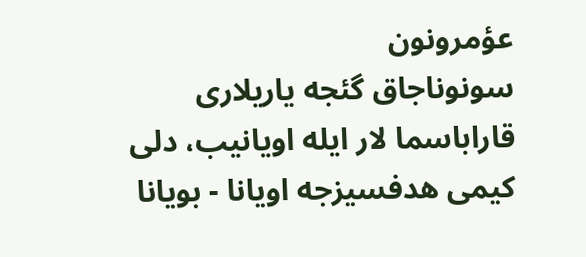عؤمرونون
سونوناجاق گئجه یاریلاری قاراباسما لار ایله اویانیب، دلی کیمی هدفسیزجه اویانا - بویانا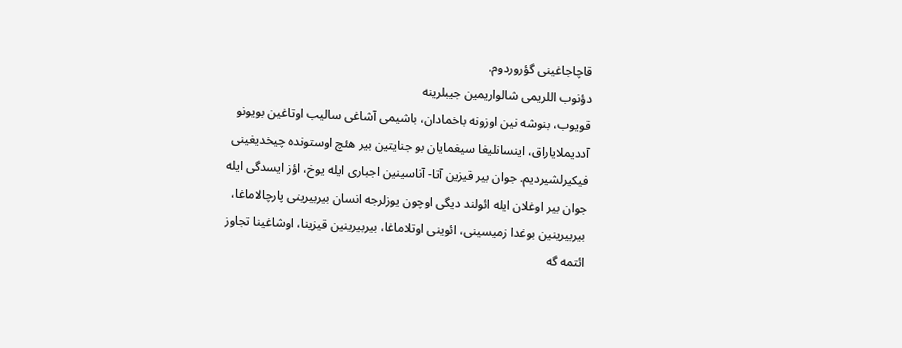قاچاجاغینی گؤروردوم.
دؤنوب اللریمی شالواریمین جیبلرینه
قویوب، بنوشه نین اوزونه باخمادان، باشیمی آشاغی سالیب اوتاغین بویونو
آددیملایاراق، اینسانلیغا سیغمایان بو جنایتین بیر هئچ اوستونده چیخدیغینی
فیکیرلشیردیم. جوان بیر قیزین آتا- آناسینین اجباری ایله یوخ، اؤز ایسدگی ایله
جوان بیر اوغلان ایله ائولند دیگی اوچون یوزلرجه انسان بیربیرینی پارچالاماغا،
بیربیرینین بوغدا زمیسینی، ائوینی اوتلاماغا، بیربیرینین قیزینا، اوشاغینا تجاوز
ائتمه گه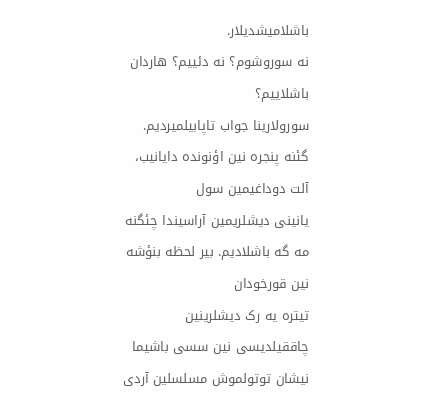باشلامیشدیلار.
نه سوروشوم؟ نه دئییم؟ هاردان باشلاییم؟
سورولارینا جواب تاپابیلمیردیم. گئنه پنجره نین اؤنونده دایانیب، آلت دوداغیمین سول
یانینی دیشلریمین آراسیندا چئگنه مه گه باشلادیم. بیر لحظه بنؤشه نین قورخودان
تیتره یه رک دیشلرینین چاققیلدیسی نین سسی باشیما نیشان توتولموش مسلسلین آردی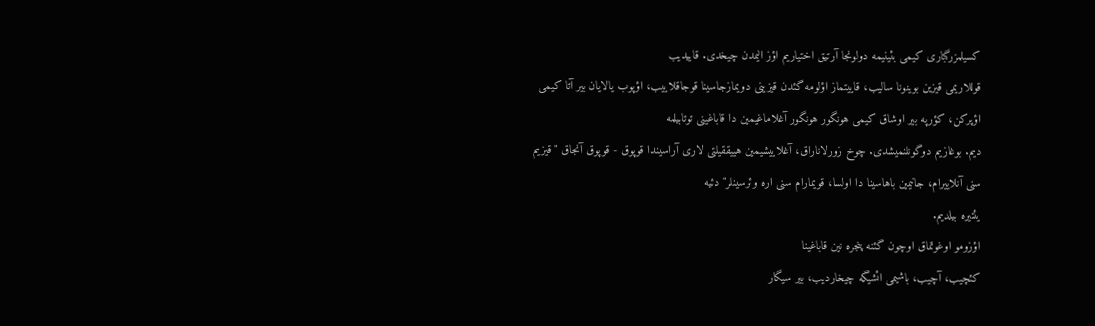کسیلمزرگباری کیمی بئینیمه دولونجا آرتیق اختیاریم اؤز الیمدن چیخدی. قاییدیب
قوللاریمی قیزین بوینونا سالیب، قاییتماز اؤلومه گئدن قیزینی دویمازجاسینا قوجاقلاییب، اؤپوب یالایان بیر آتا کیمی
اؤپرکن، کؤرپه بیر اوشاق کیمی هونگور هونگور آغلاماغیمین دا قاباغینی توتابیلمه
دیم. بوغازیم دوگونلنمیشدی. چوخ زورلاناراق، آغلاییشیمین هییققیلتی لاری آراسیندا قوپوق - قوپوق آنجاق "قیزیم
سنی آنلاییرام، جانیمین باهاسینا دا اولسا، قویمارام سنی اره وئرسینلر" دئیه
یئتیره بیلدیم.
اؤزومو اوغوتماق اوچون گئنه پنجره نین قاباغینا
کئچیب، آچیب، باشیمی ائشیگه چیخاردیب، بیر سیگار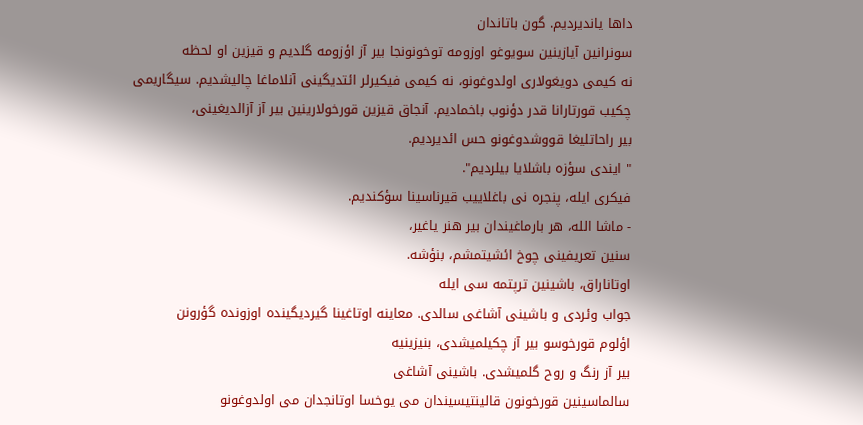داها یاندیردیم. گون باتاندان
سونرانین آیازینین سویوغو اوزومه توخونونجا بیر آز اؤزومه گلدیم و قیزین او لحظه
نه کیمی دویغولاری اولدوغونو، نه کیمی فیکیرلر ائتدیگینی آنلاماغا چالیشدیم. سیگاریمی
چکیب قورتارانا قدر دؤنوب باخمادیم. آنجاق قیزین قورخولارینین بیر آز آزالدیغینی،
بیر راحاتلیغا قووشدوغونو حس ائدیردیم.
" ایندی سؤزه باشلایا بیلردیم".
فیکری ایله، پنجره نی باغلاییب قیرناسینا سؤکندیم.
- ماشا الله، هر بارماغیندان بیر هنر یاغیر،
سنین تعریفینی چوخ ائشیتمشم، بنؤشه.
اوتاناراق، باشینین ترپتمه سی ایله
جواب وئردی و باشینی آشاغی سالدی. معاینه اوتاغینا گیردیگینده اوزونده گؤرونن
اؤلوم قورخوسو بیر آز چکیلمیشدی، بنیزینیه
بیر آز رنگ و روح گلمیشدی. باشینی آشاغی
سالماسینین قورخونون قالینتیسیندان می یوخسا اوتانجدان می اولدوغونو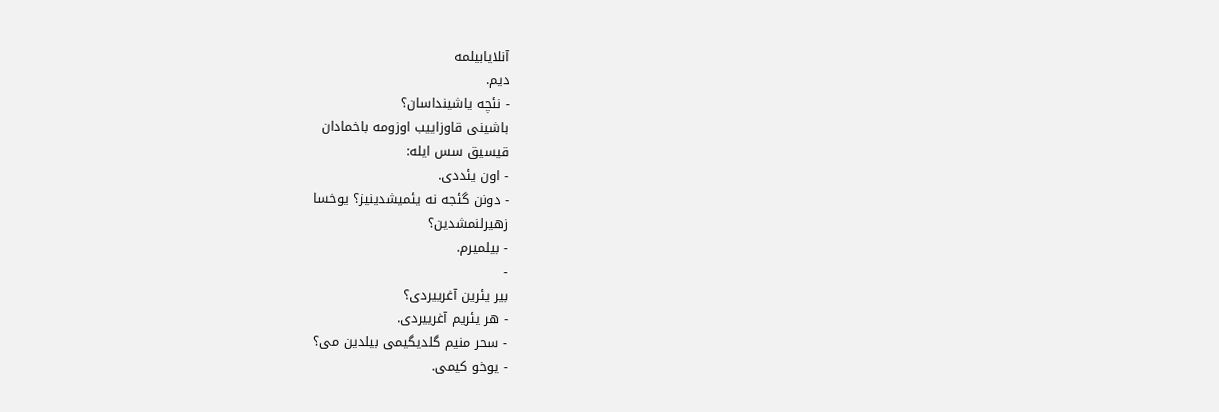آنلایابیلمه
دیم.
- نئچه یاشینداسان؟
باشینی قاوزاییب اوزومه باخمادان
قیسیق سس ایله:
- اون یئددی.
- دونن گئجه نه یئمیشدینیز؟ یوخسا
زهیرلنمشدین؟
- بیلمیرم.
-
بیر یئرین آغرییردی؟
- هر یئریم آغرییردی.
- سحر منیم گلدیگیمی بیلدین می؟
- یوخو کیمی.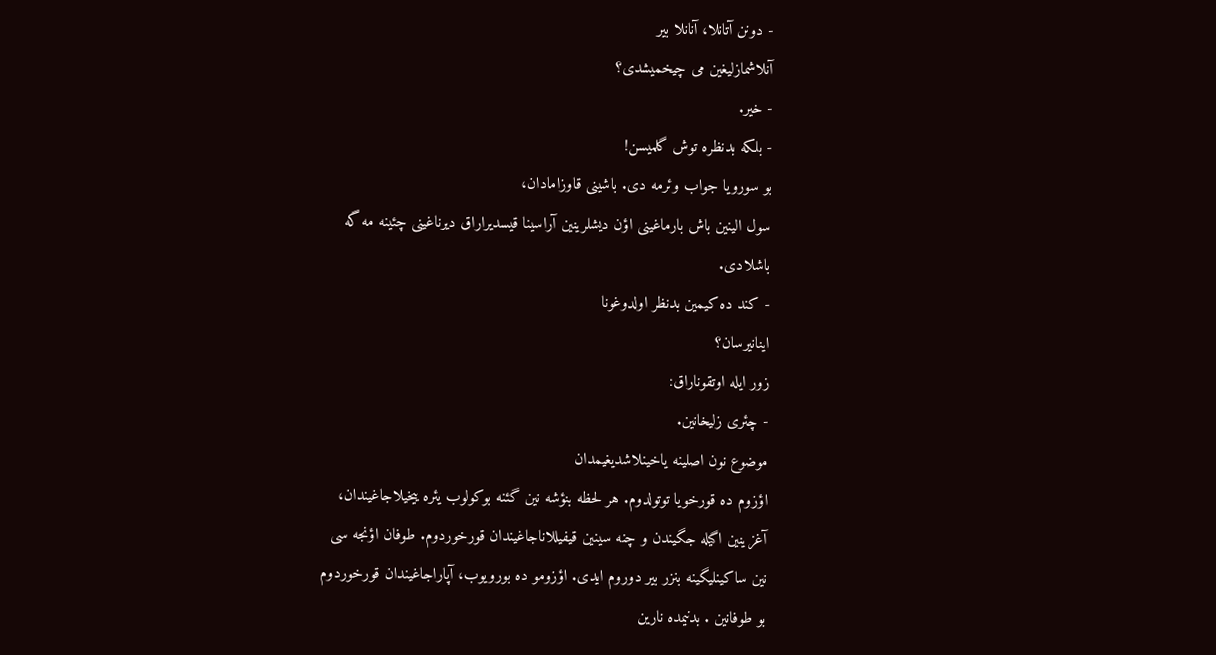- دونن آتانلا، آنانلا بیر
آنلاشمازلیغین می چیخمیشدی؟
- خیر.
- بلکه بدنظره توش گلمیسن!
بو سورویا جواب وئرمه دی. باشینی قاوزامادان،
سول الینین باش بارماغینی اؤن دیشلرینین آراسینا قیسدیراراق دیرناغینی چئینه مه گه
باشلادی.
- کند ده کیمین بدنظر اولدوغونا
اینانیرسان؟
زور ایله اوتقوناراق:
- چئری زلیخانین.
موضوع نون اصلینه یاخینلاشدیغیمدان
اؤزوم ده قورخویا توتولدوم. هر لحظه بنؤشه نین گئنه بوکولوب یئره ییخیلاجاغیندان،
آغزینین اگیله جگیندن و چنه سینین قیفیللاناجاغیندان قورخوردوم. طوفان اؤنجه سی
نین ساکینلیگینه بنزر بیر دوروم ایدی. اؤزومو ده بورویوب، آپاراجاغیندان قورخوردوم
بو طوفانین . بدنیمده نارین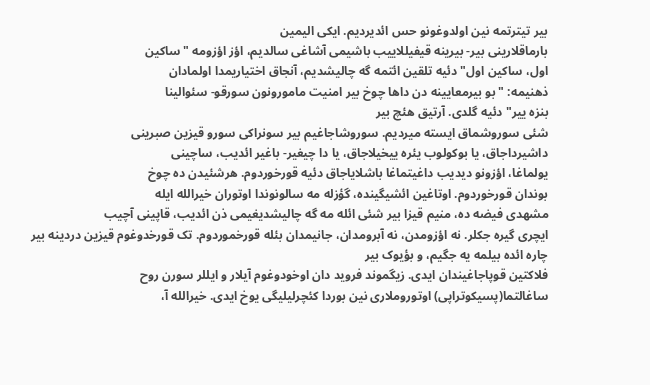بیر تیترتمه نین اولدوغونو حس ائدیردیم. ایکی الیمین
بارماقلارینی بیر- بیرینه قیفیللاییب باشیمی آشاغی سالدیم، اؤز اؤزومه "ساکین
اول، ساکین اول" دئیه تلقین ائتمه گه چالیشدیم، آنجاق اختیاریمدا اولمادان
ذهنیمه: "بو بیرمعایینه دن داها چوخ بیر امنیت مامورونون سورقو- سئوالینا
بنزه ییر" دئیه گلدی. آرتیق هئچ بیر
شئی سوروشماق ایسته میردیم. سوروشاجاغیم بیر سونراکی سورو قیزین صبرینی
داشیرداجاق، یا بوکولوب یئره ییخیلاجاق، یا دا چیغیر- باغیر ائدیب، ساچینی
یولماغا، اؤزونو دیدیب داغیتماغا باشلایاجاق دئیه قورخوردوم. هرشئیدن ده چوخ
بوندان قورخوردوم. اوتاغین ائشیگینده، گؤزله مه سالونوندا اوتوران خیرالله ایله
مشهدی فیضه ده، منیم قیزا بیر شئی ائله مه گه چالیشدیغیمی ذن ائدیب، قاپینی آچیب
ایچری گیره جکلر. نه اؤزومدن، نه آبرومدان، جانیمدان بئله قورخموردوم. تک قورخدوغوم قیزین دردینه بیر
چاره ائده بیلمه یه جگیم، و بؤیوک بیر
فلاکتین قوپاجاغیندان ایدی. زیگموند فروید دان اوخودوغوم آیلار و ایللر سورن روح
ساغالتما(پسیکوتراپی) اوتوروملاری نین بوردا کئچرلیلیگی یوخ ایدی. خیرالله آ،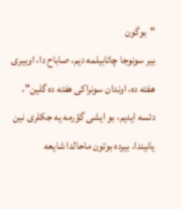"بوگون
بیر سونوجا چاتابیلمه دیم، صاباح دا، اوبیری هفته ده، اوندان سونراکی هفته ده گلین"،
دئسه ایدیم، بو ایشی گؤرمه یه جکلری نین یانیندا، بیرده بوتون ماحالدا شایعه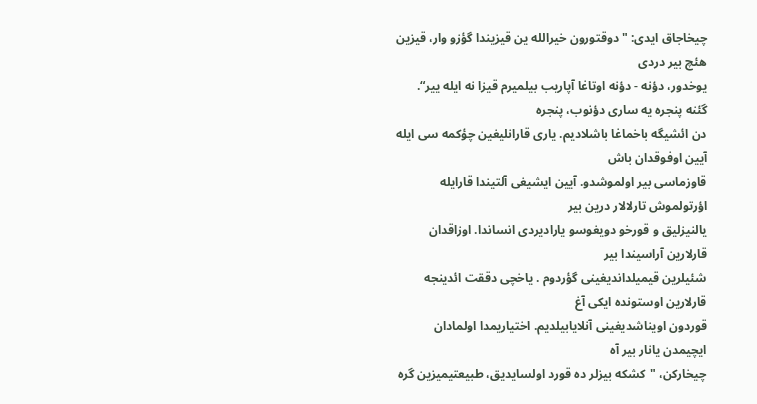چیخاجاق ایدی: "دوقتورون خیرالله ین قیزیندا گؤزو وار، قیزین هئچ بیر دردی
یوخدور، دؤنه - دؤنه اوتاغا آپاریب بیلمیرم قیزا نه ایله ییر“.
گئنه پنجره یه ساری دؤنوب، پنجره
دن ائشیگه باخماغا باشلادیم. یاری قارانلیغین چؤکمه سی ایله آیین اوفوقدان باش
قاوزماسی بیر اولموشدو. آیین ایشیغی آلتیندا قارایله اؤرتولموش تارلالار درین بیر
یالنیزلیق و قورخو دویغوسو یارادیردی انساندا. اوزاقدان قارلارین آراسیندا بیر
شئیلرین قیمیلداندیغینی گؤردوم . یاخچی دققت ائدینجه قارلارین اوستونده ایکی آغ
قوردون اویناشدیغینی آنلایابیلدیم. اختیاریمدا اولمادان ایچیمدن یانار بیر آه
چیخارکن، "کشکه بیزلر ده قورد اولسایدیق، طبیعتیمیزین گره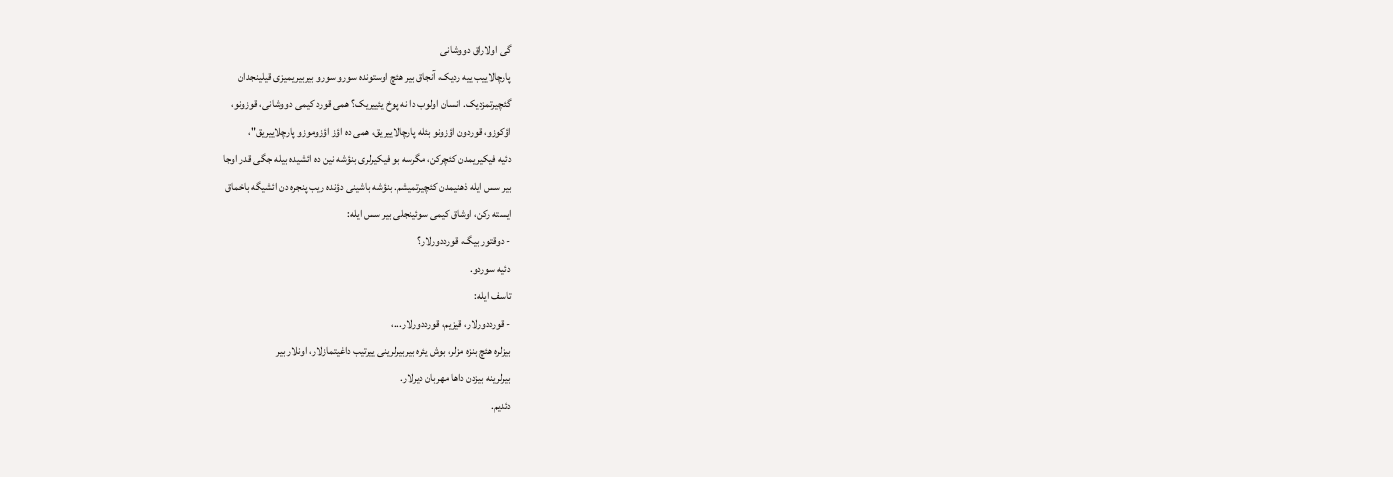گی اولاراق دووشانی
پارچالاییب ییه ردیک، آنجاق بیر هئچ اوستونده سورو سورو بیربیریمیزی قیلینجدان
گئچیرتمزدیک. انسان اولوب دا نه پوخ یئییریک؟ همی قورد کیمی دووشانی، قوزونو،
اؤکوزو، قوردون اؤزونو بئله پارچالاییریق، همی ده اؤز اؤزوموزو پارچلاییریق"،
دئیه فیکیریمدن کئچرکن، مگرسه بو فیکیرلری بنؤشه نین ده ائشیده بیله جگی قدر اوجا
بیر سس ایله ذهنیمدن کئچیرتمیشم. بنؤشه باشینی دؤنده ریب پنجره دن ائشیگه باخماق
ایسته رکن، اوشاق کیمی سوئینجلی بیر سس ایله:
- دوقتور بیگ، قورددورلار؟
دئیه سوردو.
تاسف ایله:
- قورددورلار، قیزیم، قورددورلار...،
بیزلره هئچ بنزه مزلر، بوش یئره بیربیرلرینی ییرتیب داغیتمازلار، اونلار بیر
بیرلرینه بیزدن داها مهربان دیرلار.
دئدیم.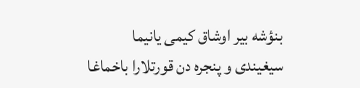بنؤشه بیر اوشاق کیمی یانیما
سیغیندی و پنجره دن قورتلارا باخماغا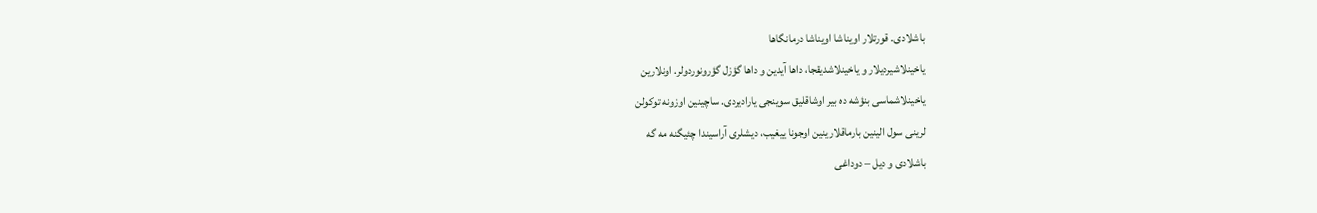باشلادی. قورتلار اویناشا اویناشا درمانگاها
یاخینلاشیردیلار و یاخینلاشدیقجا، داها آیدین و داها گؤزل گؤرونوردولر. اونلارین
یاخینلاشماسی بنؤشه ده بیر اوشاقلیق سوینجی یارادیردی. ساچینین اوزونه توکولن
لرینی سول الینین بارماقلارینین اوجونا ییغیب، دیشلری آراسیندا چئیگنه مه گه
باشلادی و دیل – دوداغی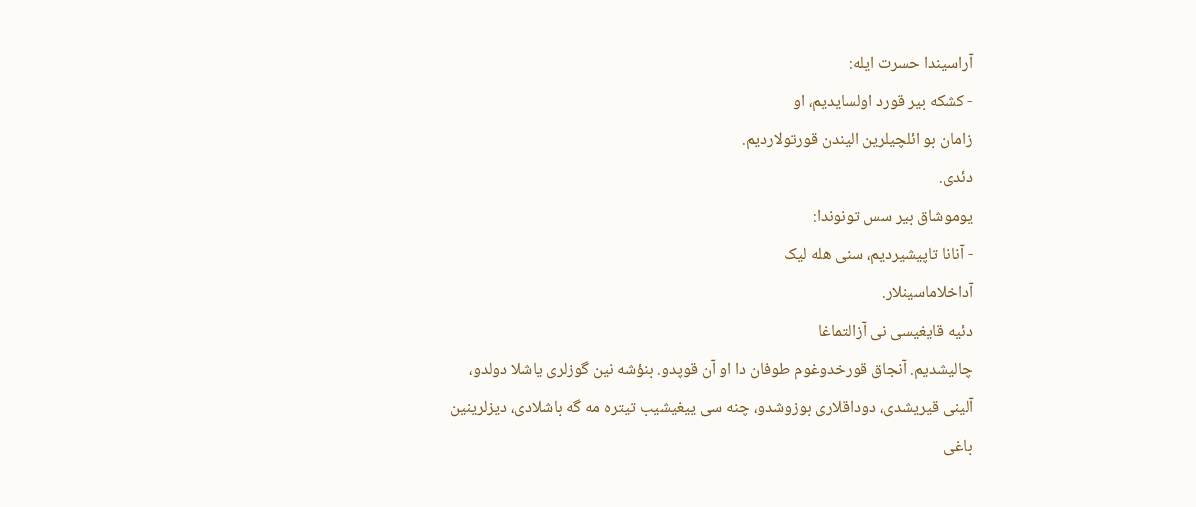آراسیندا حسرت ایله:
- کشکه بیر قورد اولسایدیم، او
زامان بو ائلچیلرین الیندن قورتولاردیم.
دئدی.
یوموشاق بیر سس تونوندا:
- آنانا تاپیشیردیم، سنی هله لیک
آداخلاماسینلار.
دئیه قایغیسی نی آزالتماغا
چالیشدیم. آنجاق قورخدوغوم طوفان دا او آن قوپدو. بنؤشه نین گوزلری یاشلا دولدو،
آلینی قیریشدی، دوداقلاری بوزوشدو، چنه سی ییغیشیب تیتره مه گه باشلادی، دیزلرینین
باغی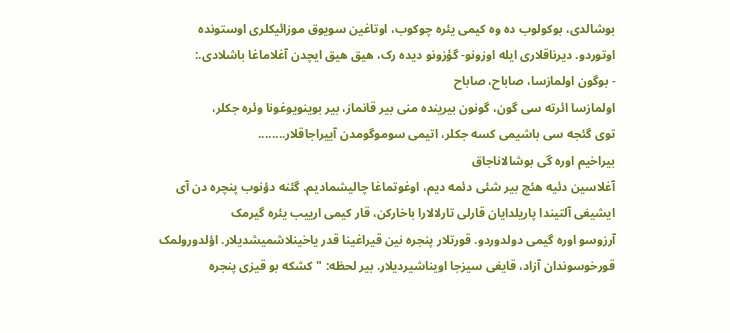بوشالدی، بوکولوب ده وه کیمی یئره چوکوب، اوتاغین سویوق موزائیکلری اوستونده
اوتوردو. دیرناقلاری ایله اوزونو- گؤزونو دیده رک، هیق هیق ایچدن آغلاماغا باشلادی.:
- بوگون اولمازسا، صاباح، صاباح
اولمازسا ائرته سی گون، گونون بیرینده منی بیر قانماز، بیر بوینویوغونا وئره جکلر،
توی گئجه سی باشیمی کسه جکلر، اتیمی سوموگومدن آییراجاقلار........
بیراخیم اوره گی بوشالاناجاق
آغلاسین دئیه هئچ بیر شئی دئمه دیم، اوغوتماغا چالیشمادیم. گئنه دؤنوب پنچره دن آی
ایشیغی آلتیندا پاریلدایان قارلی تارلالارا باخارکن، قار کیمی ارییب یئره گیرمک
آرزوسو اوره گیمی دولدوردو. قورتلار پنجره نین قیراغینا قدر یاخینلاشمیشدیلار. اؤلدورولمک
قورخوسوندان آزاد، قایغی سیزجا اویناشیردیلار. بیر لحظه: "کشکه بو قیزی پنجره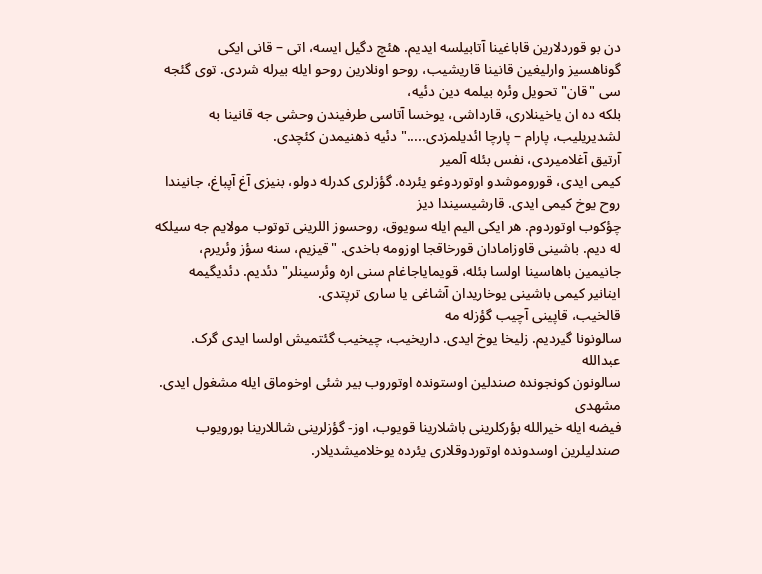دن بو قوردلارین قاباغینا آتابیلسه ایدیم. هئچ دگیل ایسه، اتی – قانی ایکی
گوناهسیز وارلیغین قانینا قاریشیب، روحو اونلارین روحو ایله بیرله شردی. توی گئجه
سی "قان" تحویل وئره بیلمه دین دئیه،
بلکه ده ان یاخینلاری، قارداشی، یوخسا آتاسی طرفیندن وحشی جه قانینا به
لشدیریلیب، پارام – پارچا ائدیلمزدی....." دئیه ذهنیمدن کئچدی.
آرتیق آغلامیردی، نفس بئله آلمیر
کیمی ایدی، قوروموشدو اوتوردوغو یئرده. گؤزلری کدرله دولو، بنیزی آغ آپباغ، جانیندا روح یوخ کیمی ایدی. قارشیسیندا دیز
چؤکوب اوتوردوم. هر ایکی الیم ایله سویوق، روحسوز اللرینی توتوب مولایم جه سیلکه
له دیم. باشینی قاوزامادان قورخاقجا اوزومه باخدی. "قیزیم، سنه سؤز وئریرم،
جانیمین باهاسینا اولسا بئله، قویمایاجاغام سنی اره وئرسینلر" دئدیم. دئدیگیمه
اینانیر کیمی باشینی یوخاریدان آشاغی یا ساری ترپتدی.
قالخیب، قاپینی آچیب گؤزله مه
سالونونا گیردیم. زلیخا یوخ ایدی. داریخیب، چیخیب گئتمیش اولسا ایدی گرک. عبدالله
سالونون کونجونده صندلین اوستونده اوتوروب بیر شئی اوخوماق ایله مشغول ایدی. مشهدی
فیضه ایله خیرالله بؤرکلرینی باشلارینا قویوب، اوز- گؤزلرینی شاللارینا بورویوب
صندلیلرین اوسدونده اوتوردوقلاری یئرده یوخلامیشدیلار.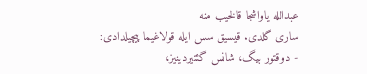عبدالله یاواشجا قالخیب منه
ساری گلدی. قیسیق سس ایله قولاغیما پیچیلدادی:
- دوقتور بیگ، شانس گئتیردینیز،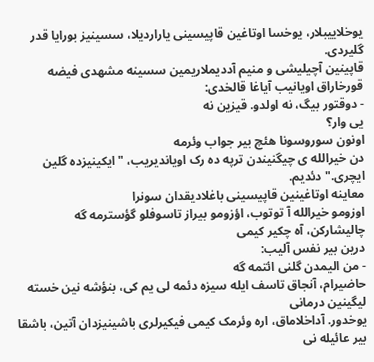یوخلاییبلار، یوخسا اوتاغین قاپیسینی یاراردیلا، سسینیز بورایا قدر گلیردی.
قاپینین آچیلیشی و منیم آددیملاریمین سسینه مشهدی فیضه قورخاراق اویانیب آیاغا قالخدی:
- دوقتور بیگ، نه اولدو. قیزین نه
یی وار؟
اونون سوروسونا هئچ بیر جواب وئرمه
دن خیرالله ی چیگنیندن ترپه ده رک اویاندیریب، "ایکینیزده گلین ایچری." دئدیم.
معاینه اوتاغینین قاپیسینی باغلادیقدان سونرا
اوزومو خیرالله آ توتوب، اؤزومو بیراز تاسوفلو گؤسترمه گه چالیشارکن، آه چکیر کیمی
درین بیر نفس آلیب:
- من الیمدن گلنی ائتمه گه
حاضیرام، آنجاق تاسف ایله سیزه دئمه لی یم کی، بنؤشه نین خسته لیگینین درمانی
یوخدور. آداخلاماق، اره وئرمک کیمی فیکیرلری باشینیزدان آتین، باشقا بیر عائیله نی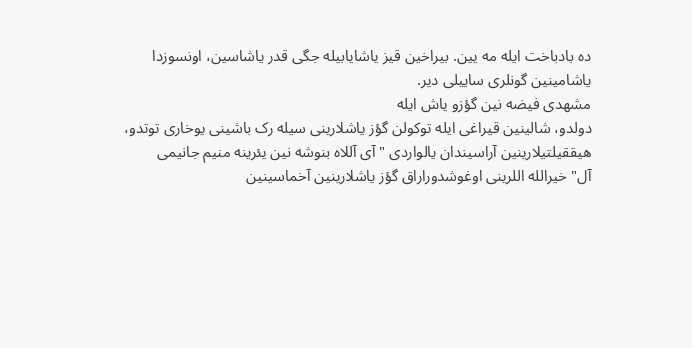ده بادباخت ایله مه یین. بیراخین قیز یاشایابیله جگی قدر یاشاسین، اونسوزدا
یاشامینین گونلری ساییلی دیر.
مشهدی فیضه نین گؤزو یاش ایله
دولدو، شالینین قیراغی ایله توکولن گؤز یاشلارینی سیله رک باشینی یوخاری توتدو،
هیققیلتیلارینین آراسیندان یالواردی "آی آللاه بنوشه نین یئرینه منیم جانیمی
آل" خیرالله اللرینی اوغوشدوراراق گؤز یاشلارینین آخماسینین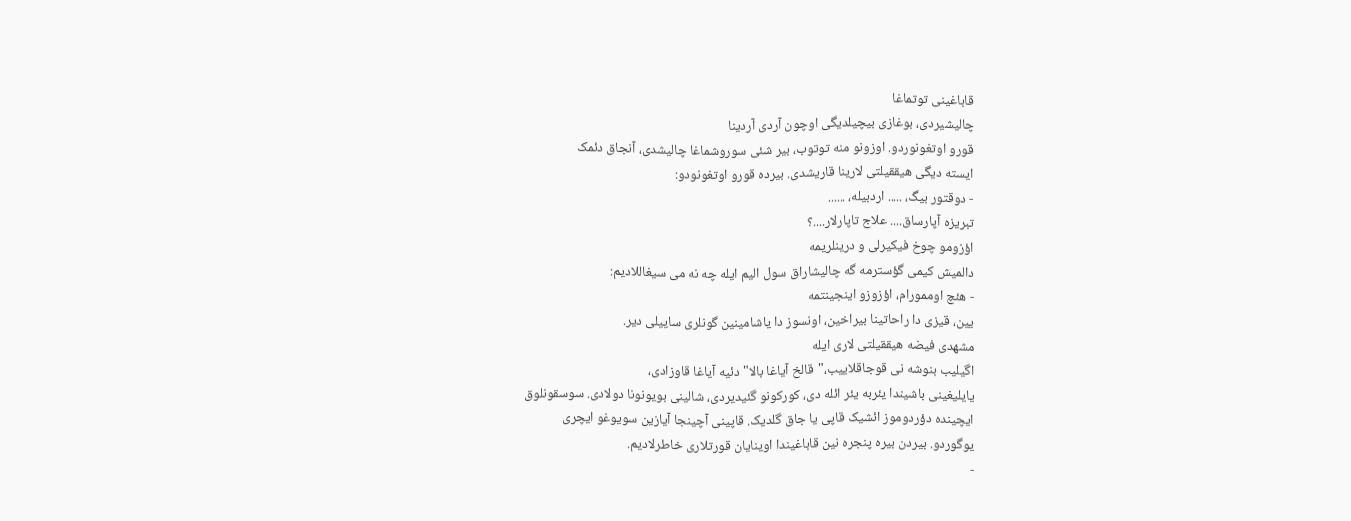قاباغینی توتماغا
چالیشیردی، بوغازی بیچیلدیگی اوچون آردی آردینا
قورو اوتغونوردو. اوزونو منه توتوب، بیر شئی سوروشماغا چالیشدی، آنجاق دئمک
ایسته دیگی هیققیلتی لارینا قاریشدی. بیرده قورو اوتغونودو:
- دوقتور بیگ، ..... اردبیله، ......
تبریزه آپارساق.... علاج تاپارلار....؟
اؤزومو چوخ فیکیرلی و درینلریمه
دالمیش کیمی گؤسترمه گه چالیشاراق سول الیم ایله چه نه می سیغاللادیم:
- هئچ اوممورام، اؤزوزو اینجینتمه
یین، قیزی دا راحاتینا بیراخین، اونسوز دا یاشامینین گونلری ساییلی دیر.
مشهدی فیضه هیققیلتی لاری ایله
اگیلیب بنوشه نی قوجاقلاییب،"قالخ آیاغا بالا" دئیه آیاغا قاوزادی،
یایلیغینی باشیندا یئربه یئر ائله دی، کورکونو گئیدیردی، شالینی بویونونا دولادی. سوسقونلوق
ایچینده دؤردوموز ائشیک قاپی یا جاق گلدیک. قاپینی آچینجا آیازین سویوغو ایچری
یوگوردو. بیردن بیره پنجره نین قاباغیندا اوینایان قورتلاری خاطرلادیم.
-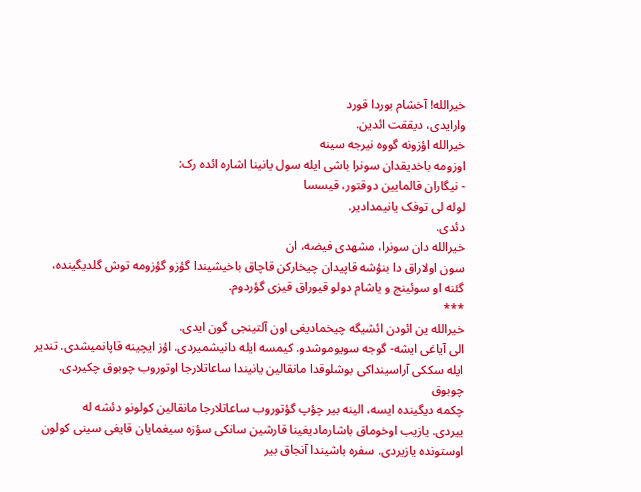خیرالله! آخشام بوردا قورد
وارایدی، دیققت ائدین.
خیرالله اؤزونه گووه نیرجه سینه
اوزومه باخدیقدان سونرا باشی ایله سول یانینا اشاره ائده رک:
- نیگاران قالمایین دوقتور، قیسسا
لوله لی توفک یانیمدادیر.
دئدی.
خیرالله دان سونرا، مشهدی فیضه، ان
سون اولاراق دا بنؤشه قاپیدان چیخارکن قاچاق باخیشیندا گؤزو گؤزومه توش گلدیگینده،
گئنه او سوئینج و یاشام دولو قیوراق قیزی گؤردوم.
***
خیرالله ین ائودن ائشیگه چیخمادیغی اون آلتینجی گون ایدی.
الی آیاغی ایشه- گوجه سویوموشدو. کیمسه ایله دانیشمیردی. اؤز ایچینه قاپانمیشدی. تندیر
ایله سککی آراسینداکی بوشلوقدا مانقالین یانیندا ساعاتلارجا اوتوروب چوبوق چکیردی. چوبوق
چکمه دیگینده ایسه، الینه بیر چؤپ گؤتوروب ساعاتلارجا مانقالین کولونو دئشه له
ییردی. یازیب اوخوماق باشارمادیغینا قارشین سانکی سؤزه سیغمایان قایغی سینی کولون
اوستونده یازیردی. سفره باشیندا آنجاق بیر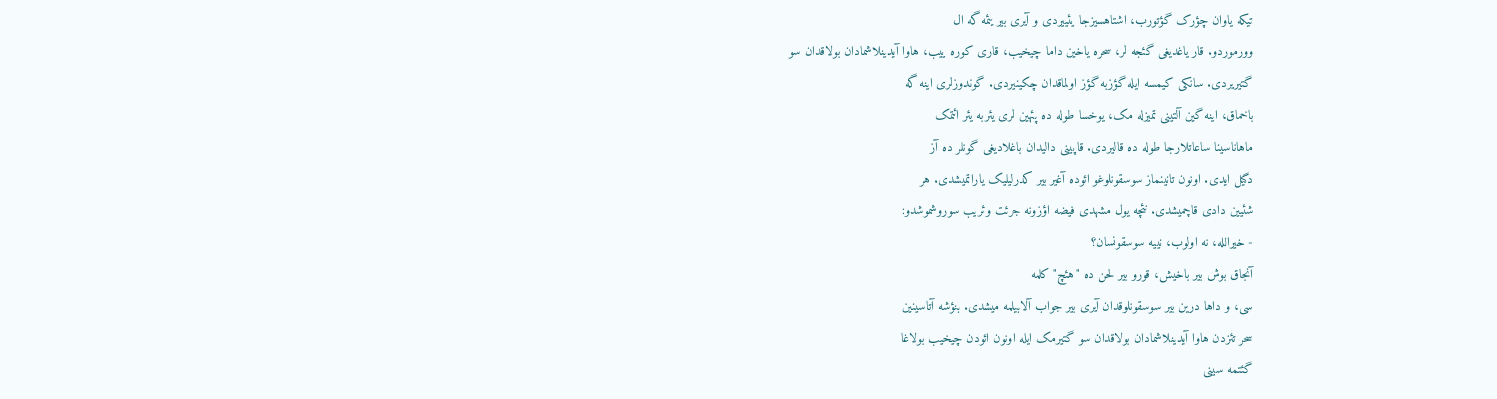تیکه یاوان چؤرک گؤتورب، اشتاهسیزجا یئییردی و آیری بیر یئمه گه ال
وورموردو. قار یاغدیغی گئجه لر، سحره یاخین داما چیخیب، قاری کوره ییب، هاوا آیدینلاشمادان بولاقدان سو
گتیریردی. سانکی کیمسه ایله گؤزبه گؤز اولماقدان چکینیردی. گوندوزلری اینه گه
باخماق، اینه گین آلتینی تمیزله مک، یوخسا طوله ده پئهین لری یئربه یئر ائتمک
ماهاناسینا ساعاتلارجا طوله ده قالیردی. قاپینی دالیدان باغلادیغی گونلر ده آز
دگیل ایدی. اونون تانینماز سوسقونلوغو ائوده آغیر بیر کدرلیلیک یاراتمیشدی. هر
شئیین دادی قاچمیشدی. نئچه یول مشهدی فیضه اؤزونه جرئت وئریب سوروشموشدو:
- خیرالله، نه اولوب، نییه سوسقونسان؟
آنجاق بوش بیر باخیش، قورو بیر لحن ده "هئچ" کلمه
سی، و داها درین بیر سوسقونلوقدان آیری بیر جواب آلابیلمه میشدی. بنؤشه آتاسینین
سحر تئزدن هاوا آیدینلاشمادان بولاقدان سو گتیرمک ایله اونون ائودن چیخیب بولاغا
گئتمه سینی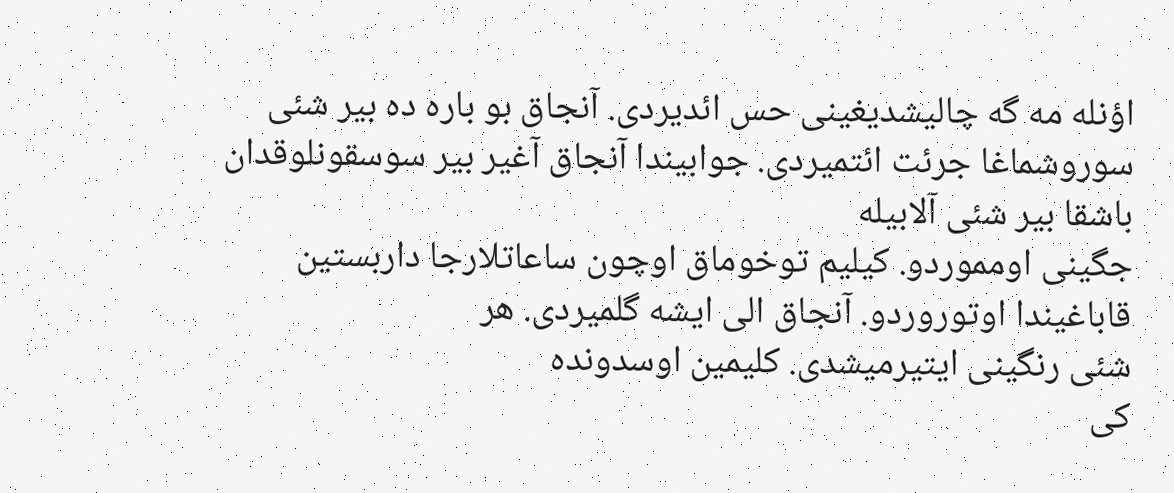اؤنله مه گه چالیشدیغینی حس ائدیردی. آنجاق بو باره ده بیر شئی
سوروشماغا جرئت ائتمیردی. جوابیندا آنجاق آغیر بیر سوسقونلوقدان باشقا بیر شئی آلابیله
جگینی اومموردو. کیلیم توخوماق اوچون ساعاتلارجا داربستین قاباغیندا اوتوروردو. آنجاق الی ایشه گلمیردی. هر
شئی رنگینی ایتیرمیشدی. کلیمین اوسدونده
کی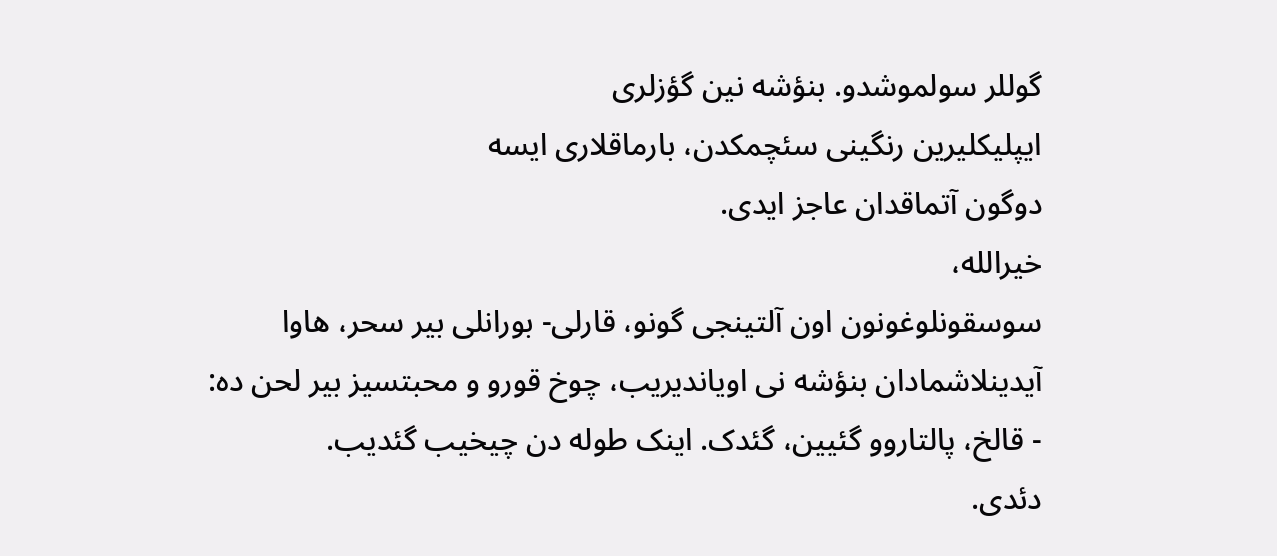گوللر سولموشدو. بنؤشه نین گؤزلری
ایپلیکلیرین رنگینی سئچمکدن، بارماقلاری ایسه
دوگون آتماقدان عاجز ایدی.
خیرالله،
سوسقونلوغونون اون آلتینجی گونو، قارلی- بورانلی بیر سحر، هاوا
آیدینلاشمادان بنؤشه نی اویاندیریب، چوخ قورو و محبتسیز بیر لحن ده:
- قالخ، پالتاروو گئیین، گئدک. اینک طوله دن چیخیب گئدیب.
دئدی.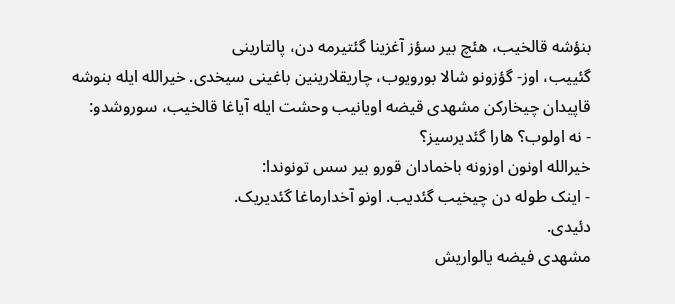بنؤشه قالخیب، هئچ بیر سؤز آغزینا گئتیرمه دن، پالتارینی
گئییب، اوز- گؤزونو شالا بورویوب، چاریقلارینین باغینی سیخدی. خیرالله ایله بنوشه
قاپیدان چیخارکن مشهدی قیضه اویانیب وحشت ایله آیاغا قالخیب، سوروشدو:
- نه اولوب؟ هارا گئدیرسیز؟
خیرالله اونون اوزونه باخمادان قورو بیر سس تونوندا:
- اینک طوله دن چیخیب گئدیب. اونو آخدارماغا گئدیریک.
دئیدی.
مشهدی فیضه یالواریش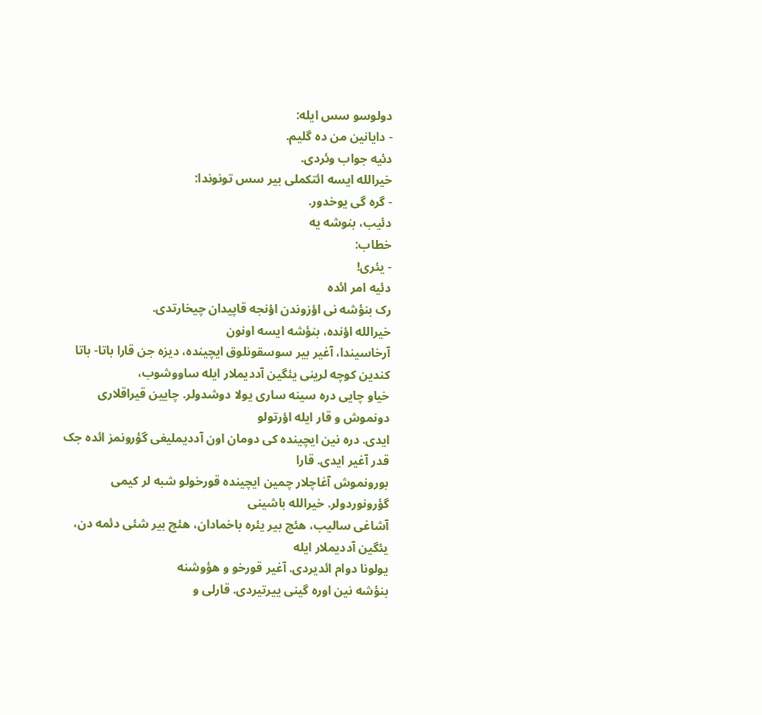دولوسو سس ایله:
- دایانین من ده گلیم.
دئیه جواب وئردی.
خیرالله ایسه ائتکملی بیر سس تونوندا:
- گره گی یوخدور.
دئیب، بنوشه یه
خطاب:
- یئری!
دئیه امر ائده
رک بنؤشه نی اؤزوندن اؤنجه قاپیدان چیخارتدی.
خیرالله اؤنده، بنؤشه ایسه اونون
آرخاسیندا، آغیر بیر سوسقونلوق ایچینده، دیزه جن قارا باتا- باتا کندین کوچه لرینی یئگین آددیملار ایله ساووشوب،
خیاو چایی دره سینه ساری یولا دوشدولر. چایین قیراقلاری دونموش و قار ایله اؤرتولو
ایدی. دره نین ایچینده کی دومان اون آددیملیغی گؤرونمز ائده جک قدر آغیر ایدی. قارا
بورونموش آغاچلار چمین ایچینده قورخولو شبه لر کیمی گؤرونوردولر. خیرالله باشینی
آشاغی سالیب، هئچ بیر یئره باخمادان، هئچ بیر شئی دئمه دن، یئگین آددیملار ایله
یولونا دوام ائدیردی. آغیر قورخو و هؤوشنه
بنؤشه نین اوره گینی ییرتیردی. قارلی و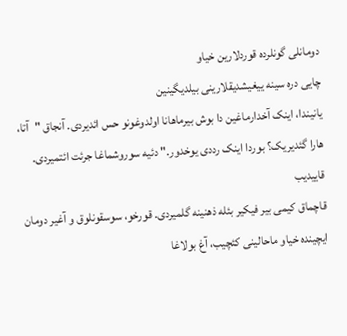دومانلی گونلرده قوردلارین خیاو
چایی دره سینه ییغیشدیقلارینی بیلدیگینین
یانیندا، اینک آخدارماغین دا بوش بیرماهانا اولدوغونو حس ائدیردی. آنجاق "آتا،
هارا گئدیریک؟ بوردا اینک رددی یوخدور." دئیه سوروشماغا جرئت ائتمیردی. قاییدیب
قاچماق کیمی بیر فیکیر بئله ذهنینه گلمیردی. قورخو، سوسقونلوق و آغیر دومان
ایچینده خیاو ماحالینی کئچیب، آغ بولاغا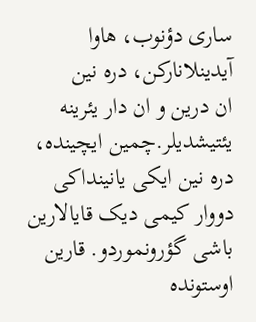ساری دؤنوب، هاوا آیدینلانارکن، دره نین
ان درین و ان دار یئرینه یئتیشدیلر.چمین ایچینده، دره نین ایکی یانینداکی دووار کیمی دیک قایالارین باشی گؤرونموردو. قارین
اوستونده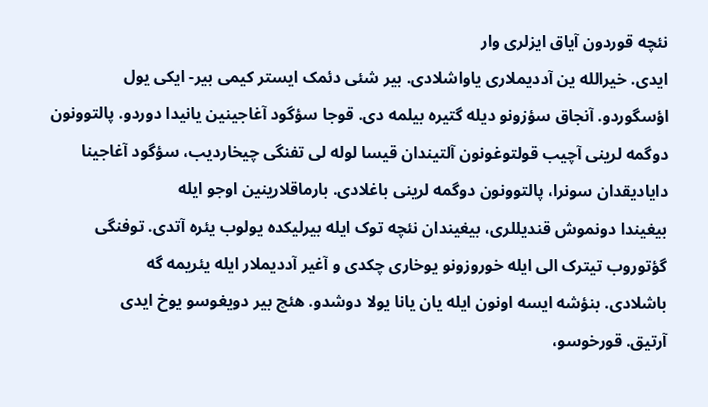نئچه قوردون آیاق ایزلری وار
ایدی. خیرالله ین آددیملاری یاواشلادی. بیر شئی دئمک ایستر کیمی بیر- ایکی یول
اؤسگوردو. آنجاق سؤزونو دیله گتیره بیلمه دی. قوجا سؤگود آغاجینین یانیدا دوردو. پالتوونون
دوگمه لرینی آچیب قولتوغونون آلتیندان قیسا لوله لی تفنگی چیخاردیب، سؤگود آغاجینا
دایادیقدان سونرا، پالتوونون دوگمه لرینی باغلادی. بارماقلارینین اوجو ایله
بیغیندا دونموش قندیللری، بیغیندان نئچه توک ایله بیرلیکده یولوب یئره آتدی. توفنگی
گؤتوروب تیترک الی ایله خوروزونو یوخاری چکدی و آغیر آددیملار ایله یئریمه گه
باشلادی. بنؤشه ایسه اونون ایله یان یانا یولا دوشدو. هئچ بیر دویغوسو یوخ ایدی
آرتیق. قورخوسو،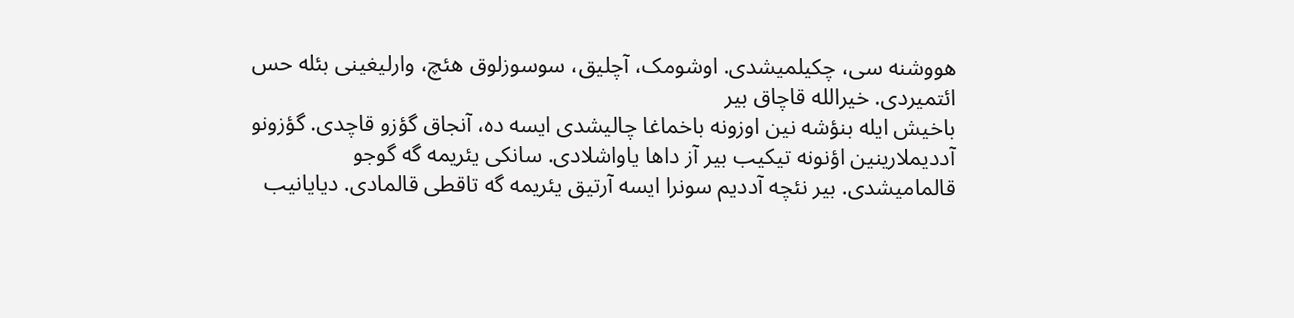هووشنه سی، چکیلمیشدی. اوشومک، آچلیق، سوسوزلوق هئچ، وارلیغینی بئله حس ائتمیردی. خیرالله قاچاق بیر
باخیش ایله بنؤشه نین اوزونه باخماغا چالیشدی ایسه ده، آنجاق گؤزو قاچدی. گؤزونو
آددیملارینین اؤنونه تیکیب بیر آز داها یاواشلادی. سانکی یئریمه گه گوجو
قالمامیشدی. بیر نئچه آددیم سونرا ایسه آرتیق یئریمه گه تاقطی قالمادی. دیایانیب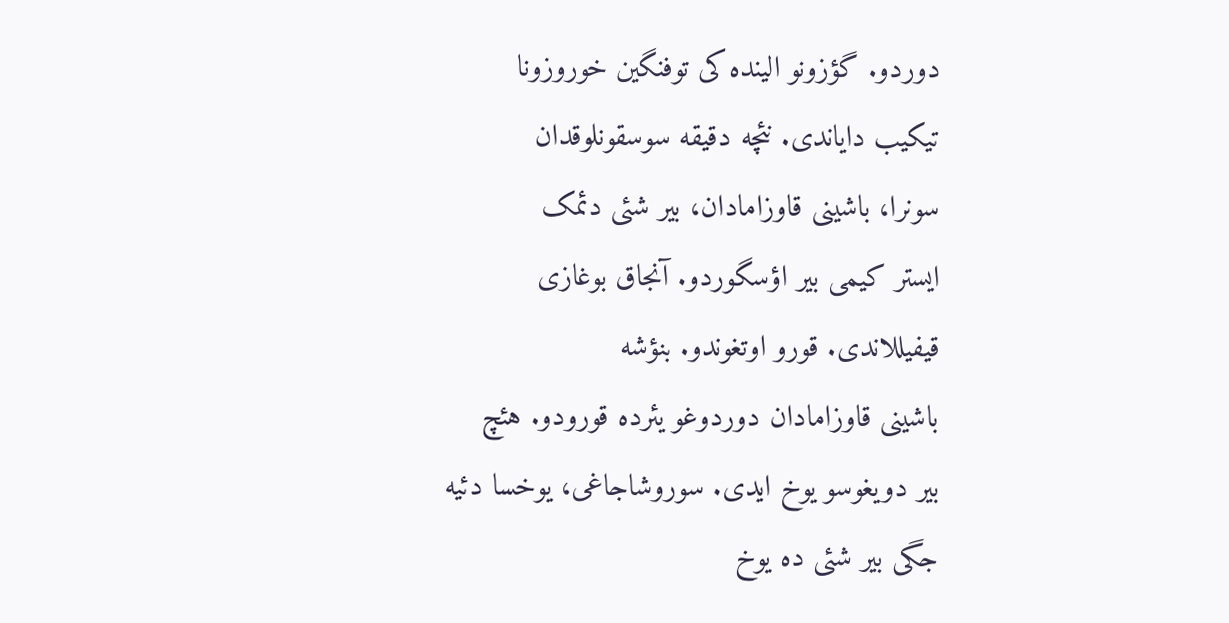دوردو. گؤزونو الینده کی توفنگین خوروزونا تیکیب دایاندی. نئچه دقیقه سوسقونلوقدان
سونرا، باشینی قاوزامادان، بیر شئی دئمک
ایستر کیمی بیر اؤسگوردو. آنجاق بوغازی قیفیللاندی. قورو اوتغوندو. بنؤشه
باشینی قاوزامادان دوردوغو یئرده قورودو. هئچ
بیر دویغوسو یوخ ایدی. سوروشاجاغی، یوخسا دئیه جگی بیر شئی ده یوخ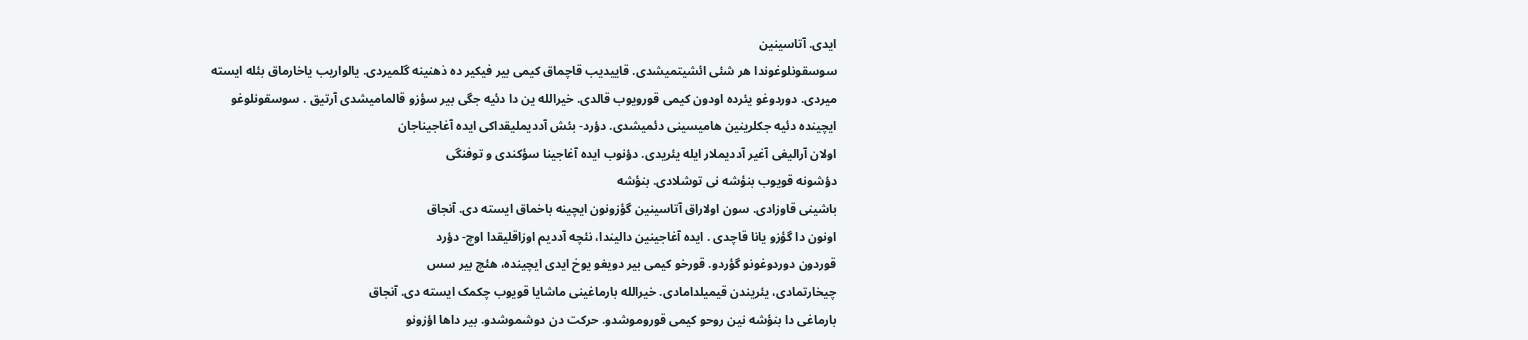ایدی. آتاسینین
سوسقونلوغوندا هر شئی ائشیتمیشدی. قاییدیب قاچماق کیمی بیر فیکیر ده ذهنینه گلمیردی. یالواریب یاخارماق بئله ایسته
میردی. دوردوغو یئرده اودون کیمی قورویوب قالدی. خیرالله ین دا دئیه جگی بیر سؤزو قالمامیشدی آرتیق . سوسقونلوغو
ایچینده دئیه جکلرینین هامیسینی دئمیشدی. دؤرد- بئش آددیملیقداکی ایده آغاجیناجان
اولان آرالیغی آغیر آددیملار ایله یئریدی. دؤنوب ایده آغاجینا سؤکندی و توفنگی
دؤشونه قویوب بنؤشه نی توشلادی. بنؤشه
باشینی قاوزادی. سون اولاراق آتاسینین گؤزونون ایچینه باخماق ایسته دی. آنجاق
اونون دا گؤزو یانا قاچدی . ایده آغاجینین دالیندا، نئچه آددیم اوزاقلیقدا اوچ- دؤرد
قوردون دوردوغونو گؤردو. قورخو کیمی بیر دویغو یوخ ایدی ایچینده، هئچ بیر سس
چیخارتمادی، یئریندن قیمیلدامادی. خیرالله بارماغینی ماشایا قویوب چکمک ایسته دی. آنجاق
بارماغی دا بنؤشه نین روحو کیمی قوروموشدو. حرکت دن دوشموشدو. بیر داها اؤزونو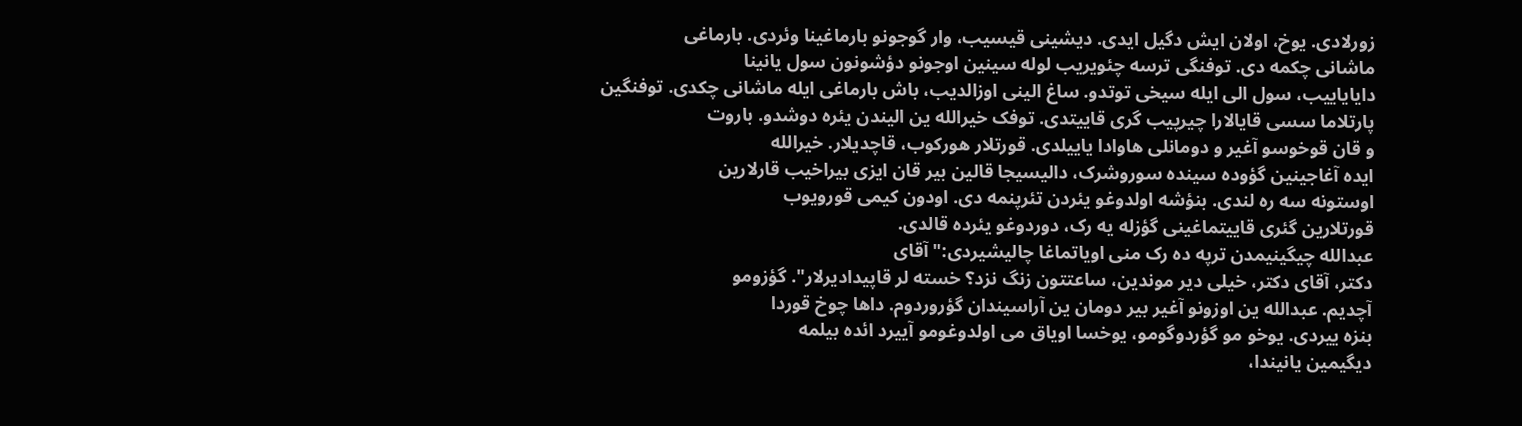زورلادی. یوخ، اولان ایش دگیل ایدی. دیشینی قیسیب، وار گوجونو بارماغینا وئردی. بارماغی
ماشانی چکمه دی. توفنگی ترسه چئویریب لوله سینین اوجونو دؤشونون سول یانینا
دایایاییب، سول الی ایله سیخی توتدو. ساغ الینی اوزالدیب، باش بارماغی ایله ماشانی چکدی. توفنگین
پارتلاما سسی قایالارا چیرپیب گری قاییتدی. توفک خیرالله ین الیندن یئره دوشدو. باروت
و قان قوخوسو آغیر و دومانلی هاوادا یاییلدی. قورتلار هورکوب، قاچدیلار. خیرالله
ایده آغاجینین گؤوده سینده سوروشرک، دالیسیجا قالین بیر قان ایزی بیراخیب قارلارین
اوستونه سه ره لندی. بنؤشه اولدوغو یئردن تئرپنمه دی. اودون کیمی قورویوب
قورتلارین گئری قاییتماغینی گؤزله یه رک، دوردوغو یئرده قالدی.
عبدالله چیگینیمدن ترپه ده رک منی اویاتماغا چالیشیردی:"آقای
دکتر، آقای دکتر، خیلی دیر موندین، ساعتتون زنگ نزد؟ خسته لر قاپیدادیرلار". گؤزومو
آچدیم. عبدالله ین اوزونو آغیر بیر دومان ین آراسیندان گؤروردوم. داها چوخ قوردا
بنزه ییردی. یوخو مو گؤردوگومو، یوخسا اویاق می اولدوغومو آییرد ائده بیلمه
دیگیمین یانیندا،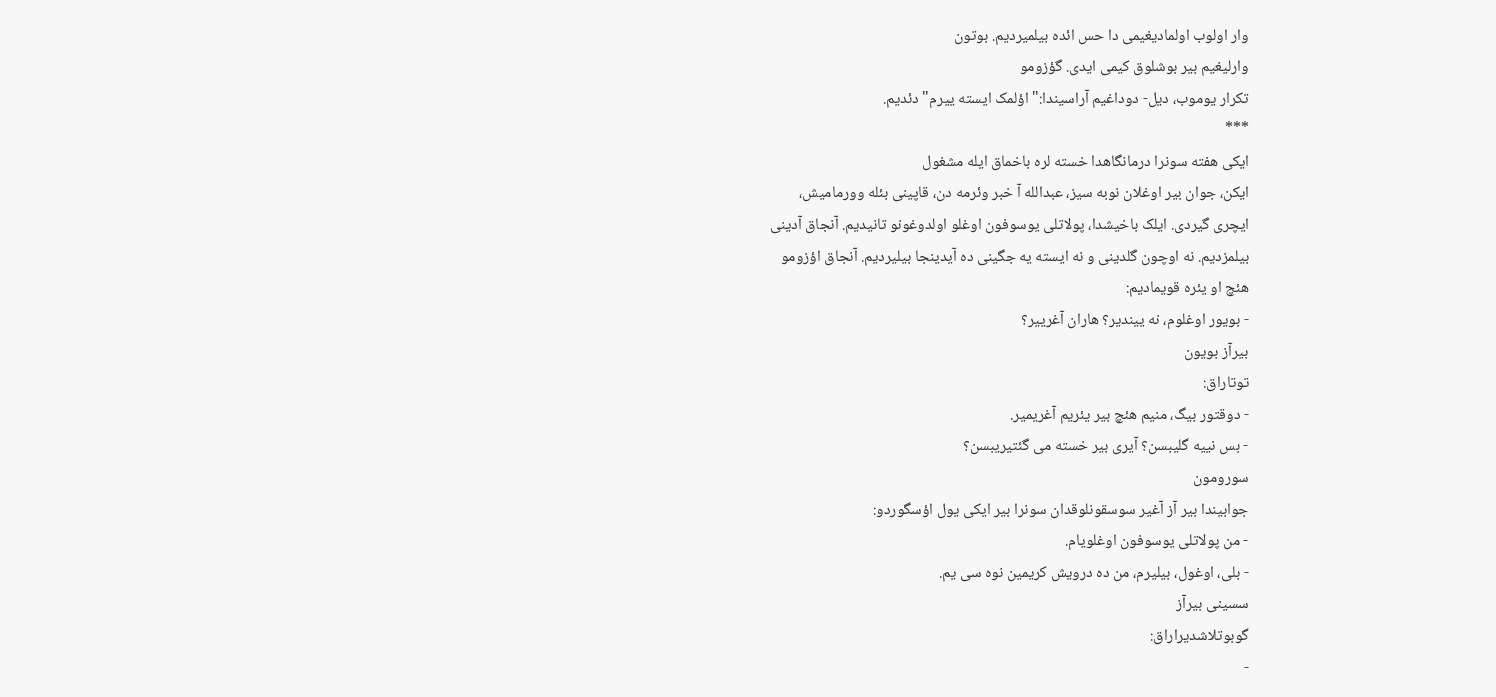وار اولوب اولمادیغیمی دا حس ائده بیلمیردیم. بوتون
وارلیغیم بیر بوشلوق کیمی ایدی. گؤزومو
تکرار یوموب، دیل- دوداغیم آراسیندا:" اؤلمک ایسته ییرم" دئدیم.
***
ایکی هفته سونرا درمانگاهدا خسته لره باخماق ایله مشغول
ایکن، جوان بیر اوغلان نوبه سیز، عبدالله آ خبر وئرمه دن، قاپینی بئله وورمامیش،
ایچری گیردی. ایلک باخیشدا، پولاتلی یوسوفون اوغلو اولدوغونو تانیدیم. آنجاق آدینی
بیلمزدیم. نه اوچون گلدینی و نه ایسته یه جگینی ده آیدینجا بیلیردیم. آنجاق اؤزومو
هئچ او یئره قویمادیم:
- بویور اوغلوم، نه ییندیر؟ هاران آغرییر؟
بیرآز بویون
توتاراق:
- دوقتور بیگ، منیم هئچ بیر یئریم آغریمیر.
- بس نییه گلیبسن؟ آیری بیر خسته می گئتیریبسن؟
سورومون
جوابیندا بیر آز آغیر سوسقونلوقدان سونرا بیر ایکی یول اؤسگوردو:
- من پولاتلی یوسوفون اوغلویام.
- بلی، اوغول، بیلیرم، من ده درویش کریمین نوه سی یم.
سسینی بیرآز
گوبوتلاشدیراراق:
-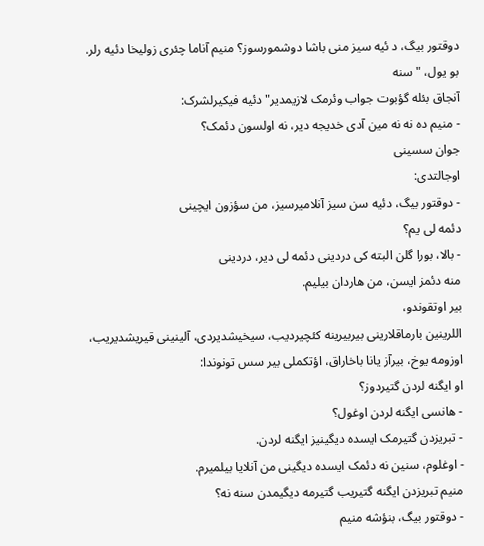دوقتور بیگ، د ئیه سیز منی باشا دوشمورسوز؟ منیم آناما چئری زولیخا دئیه رلر.
بو یول، "سنه
آنجاق بئله گؤبوت جواب وئرمک لازیمدیر" دئیه فیکیرلشرک:
- منیم ده نه نه مین آدی خدیجه دیر، نه اولسون دئمک؟
جوان سسینی
اوجالتدی:
- دوقتور بیگ، دئیه سن سیز آنلامیرسیز، من سؤزون ایچینی
دئمه لی یم؟
- بالا، بورا گلن البته کی دردینی دئمه لی دیر، دردینی
منه دئمز ایسن، من هاردان بیلیم.
بیر اوتقوندو،
اللرینین بارماقلارینی بیربیرینه کئچیردیب، سیخیشدیردی، آلینینی قیریشدیریب،
اوزومه یوخ، بیرآز یانا باخاراق، اؤتکملی بیر سس تونوندا:
او ایگنه لردن گتیردوز؟
- هانسی ایگنه لردن اوغول؟
- تبریزدن گتیرمک ایسده دیگینیز ایگنه لردن.
- اوغلوم، سنین نه دئمک ایسده دیگینی من آنلایا بیلمیرم.
منیم تبریزدن ایگنه گتیریب گتیرمه دیگیمدن سنه نه؟
- دوقتور بیگ، بنؤشه منیم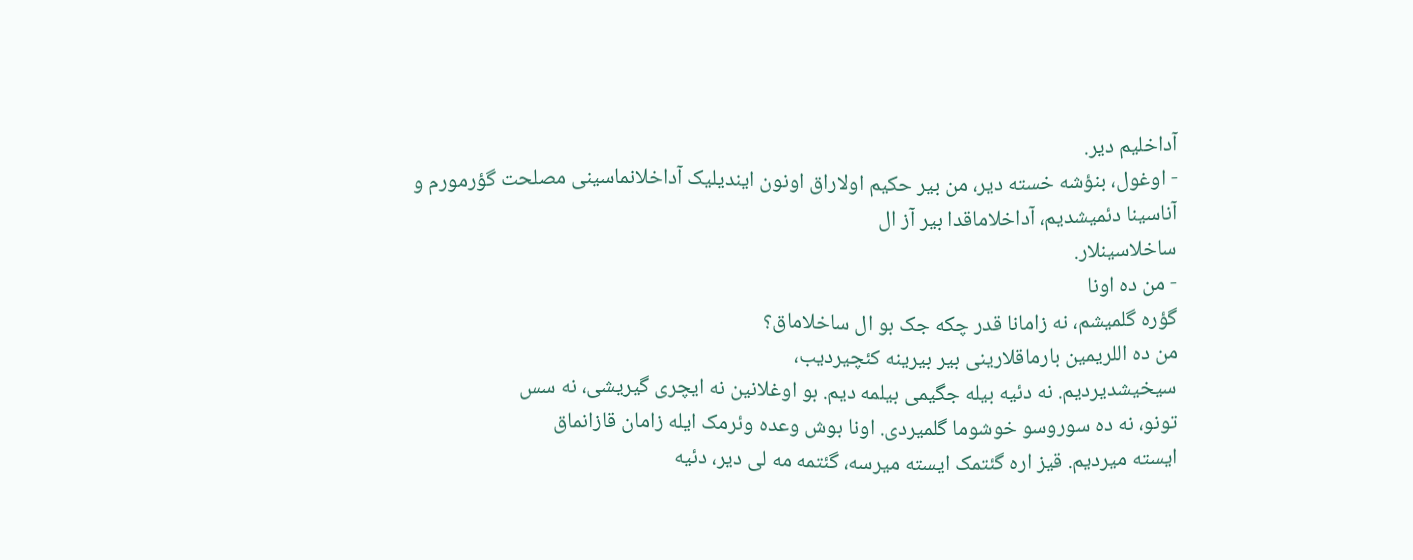آداخلیم دیر.
- اوغول، بنؤشه خسته دیر، من بیر حکیم اولاراق اونون ایندیلیک آداخلانماسینی مصلحت گؤرمورم و
آناسینا دئمیشدیم، آداخلاماقدا بیر آز ال
ساخلاسینلار.
- من ده اونا
گؤره گلمیشم، نه زامانا قدر چکه جک بو ال ساخلاماق؟
من ده اللریمین بارماقلارینی بیر بیرینه کئچیردیب،
سیخیشدیردیم. نه دئیه بیله جگیمی بیلمه دیم. بو اوغلانین نه ایچری گیریشی، نه سس
تونو، نه ده سوروسو خوشوما گلمیردی. اونا بوش وعده وئرمک ایله زامان قازانماق
ایسته میردیم. قیز اره گئتمک ایسته میرسه، گئتمه مه لی دیر، دئیه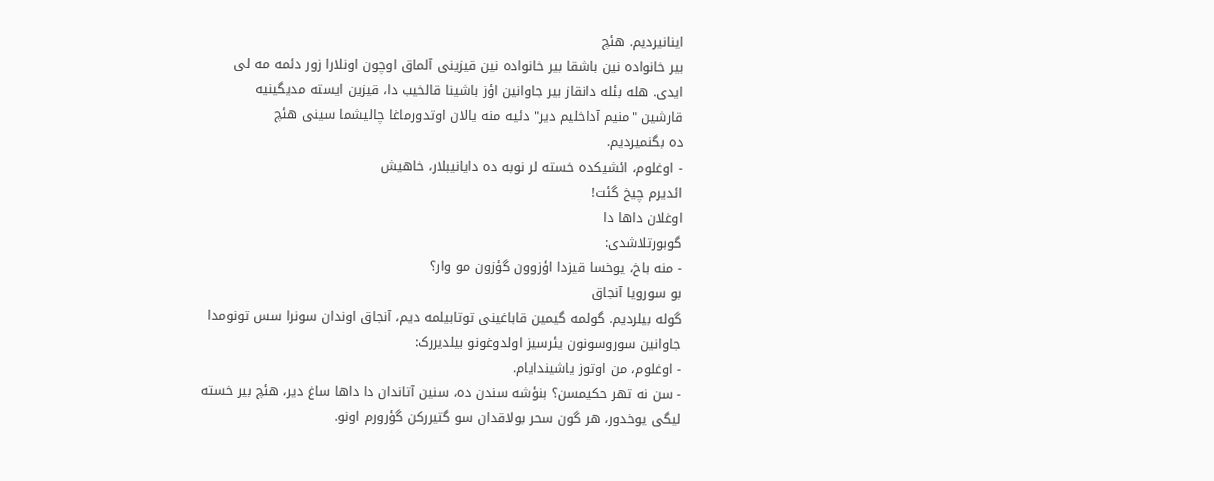اینانیردیم. هئچ
بیر خانواده نین باشقا بیر خانواده نین قیزینی آلماق اوچون اونلارا زور دئمه مه لی
ایدی. هله بئله دانقاز بیر جاوانین اؤز باشینا قالخیب دا، قیزین ایسته مدیگینیه
قارشین "منیم آداخلیم دیر" دئیه منه یالان اوتدورماغا چالیشما سینی هئچ
ده بگنمیردیم.
- اوغلوم، ائشیکده خسته لر نوبه ده دایانیبلار، خاهیش
ائدیرم چیخ گئت!
اوغلان داها دا
گوبورتلاشدی:
- منه باخ، یوخسا قیزدا اؤزوون گؤزون مو وار؟
بو سورویا آنجاق
گوله بیلردیم. گولمه گیمین قاباغینی توتابیلمه دیم، آنجاق اوندان سونرا سس تونومدا
جاوانین سوروسونون یئرسیز اولدوغونو بیلدیررک:
- اوغلوم، من اوتوز یاشیندایام.
- سن نه تهر حکیمسن؟ بنؤشه سندن ده، سنین آتاندان دا داها ساغ دیر، هئچ بیر خسته
لیگی یوخدور، هر گون سحر بولاقدان سو گتیررکن گؤرورم اونو.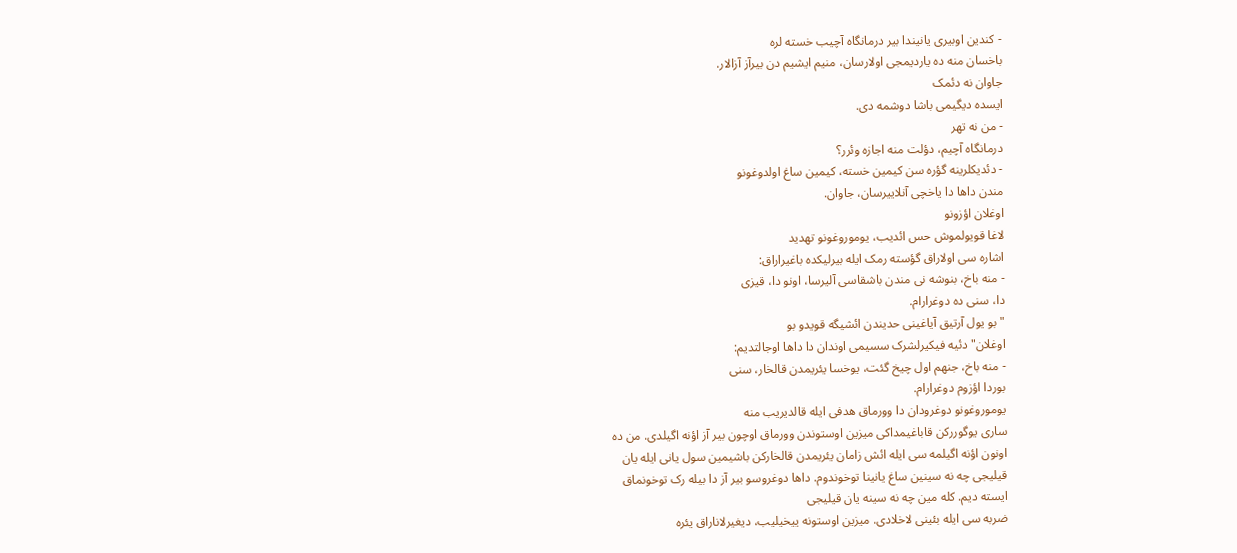- کندین اوبیری یانیندا بیر درمانگاه آچیب خسته لره
باخسان منه ده یاردیمجی اولارسان، منیم ایشیم دن بیرآز آزالار.
جاوان نه دئمک
ایسده دیگیمی باشا دوشمه دی.
- من نه تهر
درمانگاه آچیم، دؤلت منه اجازه وئرر؟
- دئدیکلرینه گؤره سن کیمین خسته، کیمین ساغ اولدوغونو
مندن داها دا یاخچی آنلاییرسان، جاوان.
اوغلان اؤزونو
لاغا قویولموش حس ائدیب، یوموروغونو تهدید
اشاره سی اولاراق گؤسته رمک ایله بیرلیکده باغیراراق:
- منه باخ، بنوشه نی مندن باشقاسی آلیرسا، اونو دا، قیزی
دا، سنی ده دوغرارام.
" بو یول آرتیق آیاغینی حدیندن ائشیگه قویدو بو
اوغلان" دئیه فیکیرلشرک سسیمی اوندان دا داها اوجالتدیم:
- منه باخ، جنهم اول چیخ گئت، یوخسا یئریمدن قالخار، سنی
بوردا اؤزوم دوغرارام.
یوموروغونو دوغرودان دا وورماق هدفی ایله قالدیریب منه
ساری یوگوررکن قاباغیمداکی میزین اوستوندن وورماق اوچون بیر آز اؤنه اگیلدی. من ده
اونون اؤنه اگیلمه سی ایله ائش زامان یئریمدن قالخارکن باشیمین سول یانی ایله یان
قیلیجی چه نه سینین ساغ یانینا توخوندوم. داها دوغروسو بیر آز دا بیله رک توخونماق
ایسته دیم. کله مین چه نه سینه یان قیلیجی
ضربه سی ایله بئینی لاخلادی. میزین اوستونه ییخیلیب، دیغیرلاناراق یئره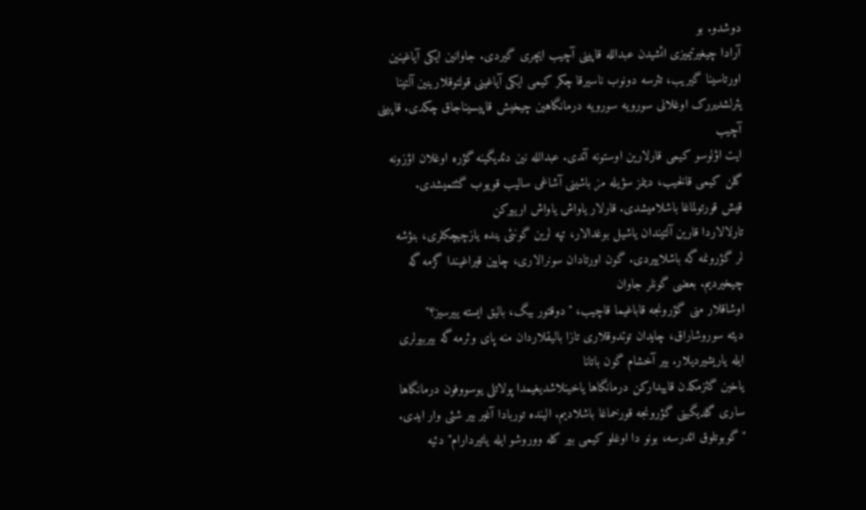دوشدو. بو
آرادا چیغیرتیمیزی ائشیدن عبدالله قاپینی آچیب ایچری گیردی. جاوانین ایکی آیاغینین
اورتاسینا گیریب، تئرسه دونوب ناسیرقا چکر کیمی ایکی آیاغینی قولتوقلارینین آلتینا
یئرلشدیررک اوغلانی سورویه سورویه درمانگاهین چیخیش قاپیسیناجاق چکدی. قاپینی آچیب
ایت اؤلوسو کیمی قارلارین اوستونه آتدی. عبدالله نین دئدیگینه گؤره اوغلان اؤزونه
گلن کیمی قالخیب، دینمز سؤیله مز باشینی آشاغی سالیب قویوب گئتمیشدی.
قیش قورتولماغا باشلامیشدی. قارلار یاواش یاواش ارییرکن
تارلالاردا قارین آلتیندان یاشیل بوغدالار، تپه لرین گونئی ینده یازچیچکلری، بنؤشه
لر گؤرونمه گه باشلاییردی. گون اورتادان سونرالاری، چایین قیراغیندا گزمه گه چیخیردیم. بعضی گونلر جاوان
اوشاقلار منی گؤرونجه قاباغیما قاچیب، "دوقتور بیگ، بالیق ایسته ییرسیز؟"
دیئه سوروشاراق، چایدان توتدوقلاری تازا بالیقلاردان منه پای وئرمه گه بیربیرلری
ایله یاریشیردیلار. بیر آخشام گون باتانا
یاخین گئزمکدن قاییدارکن درمانگاها یاخینلاشدیغیمدا پولاتلی یوسووفون درمانگاها
ساری گلدیگینی گؤرونجه قورخماغا باشلادیم. الینده توربادا آغیر بیر شئی وار ایدی.
"گوبوتلوق ائدرسه، بونو دا اوغلو کیمی بیر کله ووروشو ایله یاتیردارام" دئیه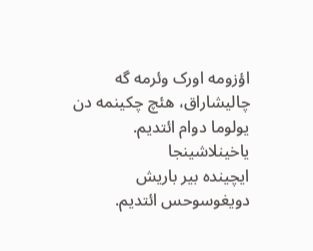اؤزومه اورک وئرمه گه چالیشاراق، هئچ چکینمه دن یولوما دوام ائتدیم. یاخینلاشینجا
ایچینده بیر باریش دویغوسوحس ائتدیم.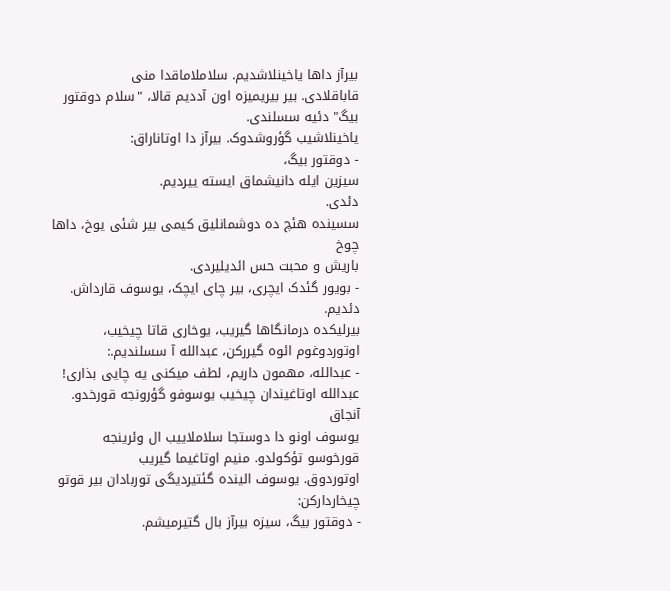بیرآز داها یاخینلاشدیم. سلاملاماقدا منی
قاباقلادی. بیر بیریمیزه اون آددیم قالا، "سلام دوقتور بیگ" دئیه سسلندی.
یاخینلاشیب گؤروشدوک. بیرآز دا اوتاناراق:
- دوقتور بیگ،
سیزین ایله دانیشماق ایسته ییردیم.
دئدی.
سسینده هئچ ده دوشمانلیق کیمی بیر شئی یوخ، داها چوخ
باریش و محبت حس ائدیلیردی.
- بویور گئدک ایچری، بیر چای ایچک، یوسوف قارداش.
دئدیم.
بیرلیکده درمانگاها گیریب، یوخاری قاتا چیخیب،
اوتوردوغوم ائوه گیررکن، عبدالله آ سسلندیم.:
- عبدالله، مهمون داریم، لطف میکنی یه چایی بذاری!
عبدالله اوتاغیندان چیخیب یوسوفو گؤرونجه قورخدو. آنجاق
یوسوف اونو دا دوستجا سلاملاییب ال وئرینجه قورخوسو تؤکولدو. منیم اوتاغیما گیریب
اوتوردوق. یوسوف الینده گئتیردیگی توربادان بیر قوتو چیخاردارکن:
- دوقتور بیگ، سیزه بیرآز بال گتیرمیشم.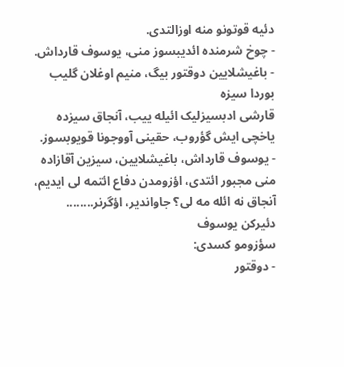دئیه قوتونو منه اوزالتدی.
- چوخ شرمنده ائدیبسوز منی، یوسوف قارداش.
- باغیشلایین دوقتور بیگ، منیم اوغلان گلیب بوردا سیزه
قارشی ادبسیزلیک ائیله ییب، آنجاق سیزده یاخچی ایش گؤروب، حقینی آووجونا قویوبسوز.
- یوسوف قارداش، باغیشلایین، سیزین آقازاده منی مجبور ائتدی، اؤزومدن دفاع ائتمه لی ایدیم،
آنجاق نه ائله مه لی؟ جاواندیر، اؤگرنر........
دئیرکن یوسوف
سؤزومو کسدی:
- دوقتور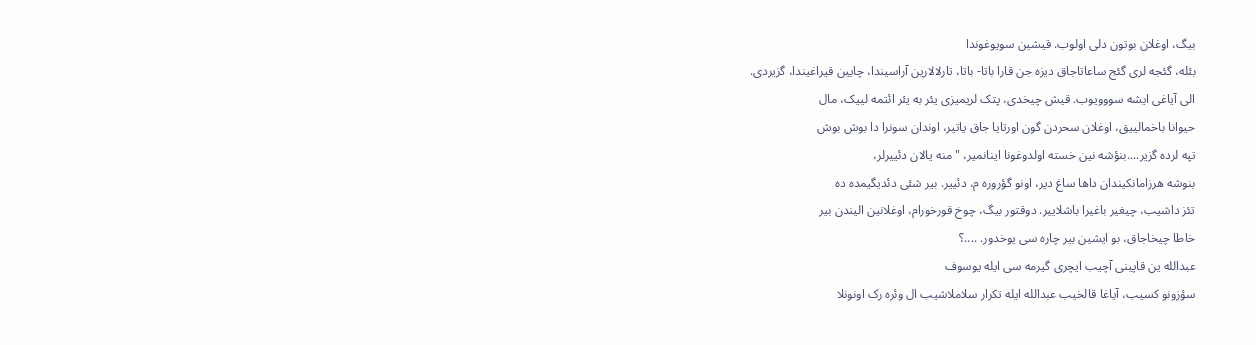بیگ، اوغلان بوتون دلی اولوب. قیشین سویوغوندا
بئله، گئجه لری گئج ساعاتاجاق دیزه جن قارا باتا- باتا، تارلالارین آراسیندا، چایین قیراغیندا، گزیردی.
الی آیاغی ایشه سووویوب. قیش چیخدی، پتک لریمیزی یئر به یئر ائتمه لییک، مال
حیوانا باخمالییق، اوغلان سحردن گون اورتایا جاق یاتیر، اوندان سونرا دا بوش بوش
تپه لرده گزیر....بنؤشه نین خسته اولدوغونا اینانمیر، "منه یالان دئییرلر،
بنوشه هرزامانکیندان داها ساغ دیر، اونو گؤروره م، دئییر. بیر شئی دئدیگیمده ده
تئز داشیب، چیغیر باغیرا باشلاییر. دوقتور بیگ، چوخ قورخورام، اوغلانین الیندن بیر
خاطا چیخاجاق، بو ایشین بیر چاره سی یوخدور. ....؟
عبدالله ین قاپینی آچیب ایچری گیرمه سی ایله یوسوف
سؤزونو کسیب، آیاغا قالخیب عبدالله ایله تکرار سلاملاشیب ال وئره رک اونونلا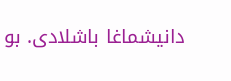دانیشماغا باشلادی. بو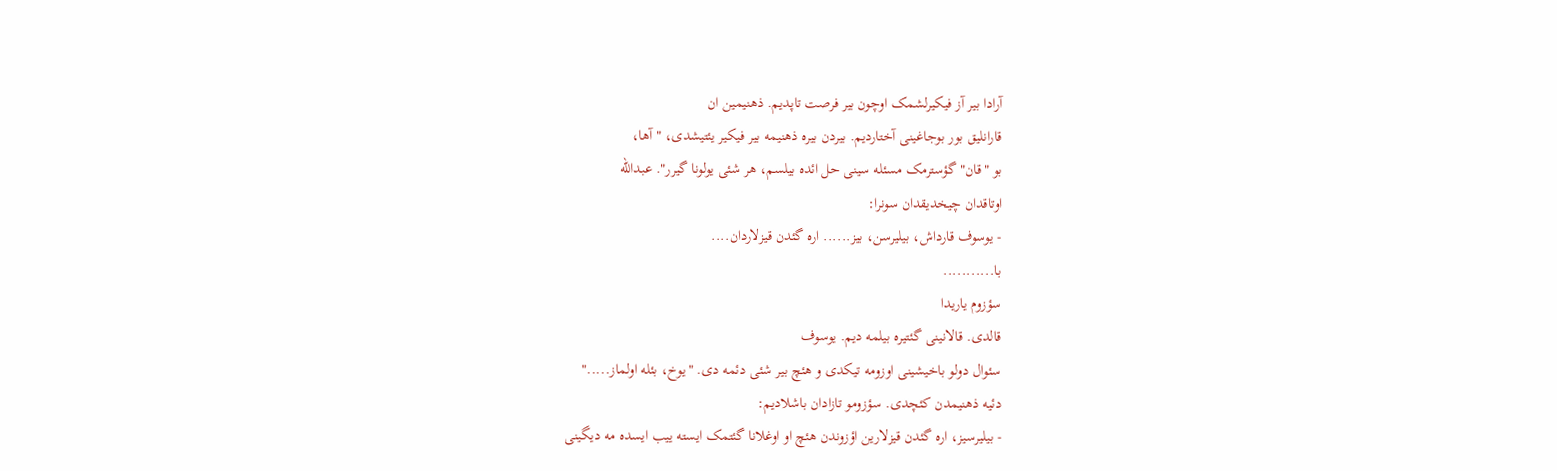آرادا بیر آز فیکیرلشمک اوچون بیر فرصت تاپدیم. ذهنیمین ان
قارانلیق بور بوجاغینی آختاردیم. بیردن بیره ذهنیمه بیر فیکیر یئتیشدی، "آها،
بو "قان" گؤسترمک مسئله سینی حل ائده بیلسم، هر شئی یولونا گیرر". عبدالله
اوتاقدان چیخدیقدان سونرا:
- یوسوف قارداش، بیلیرسن، بیز...... اره گئدن قیزلاردان....
با...........
سؤزوم یاریدا
قالدی. قالانینی گئتیره بیلمه دیم. یوسوف
سئوال دولو باخیشینی اوزومه تیکدی و هئچ بیر شئی دئمه دی. "یوخ، بئله اولماز....."
دئیه ذهنیمدن کئچدی. سؤزومو تازادان باشلادیم:
- بیلیرسیز، اره گئدن قیزلارین اؤزوندن هئچ او اوغلانا گئتمک ایسته ییب ایسده مه دیگینی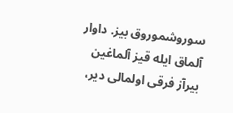سوروشموروق بیز. داوار آلماق ایله قیز آلماغین بیرآز فرقی اولمالی دیر،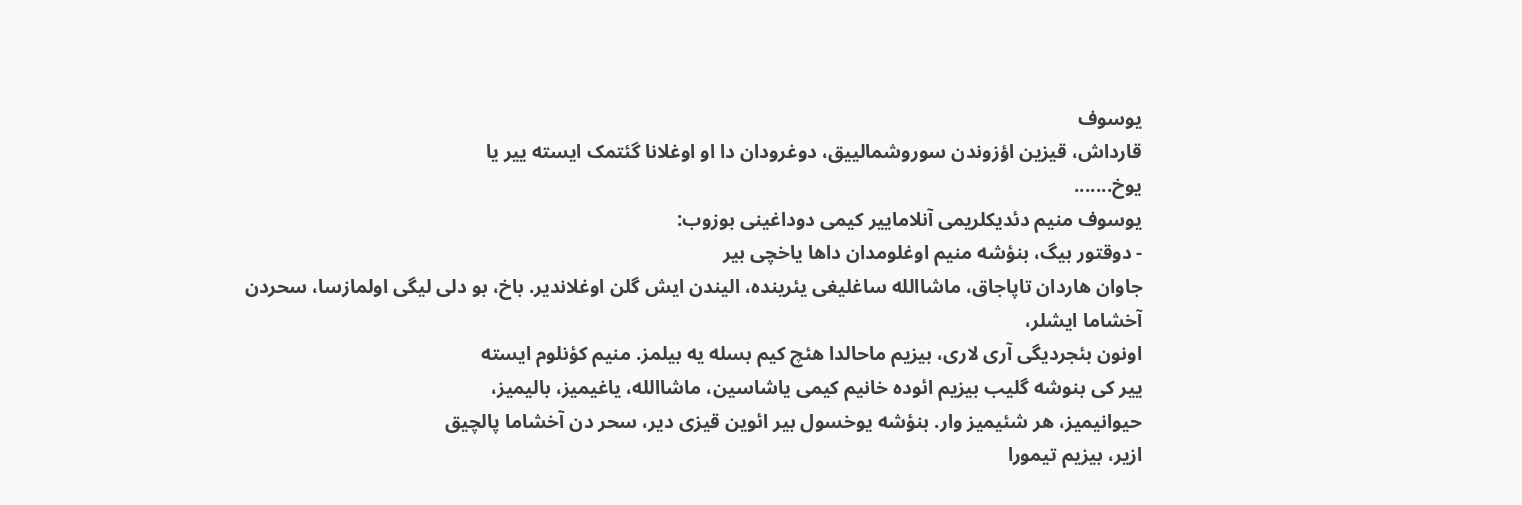یوسوف
قارداش، قیزین اؤزوندن سوروشمالییق، دوغرودان دا او اوغلانا گئتمک ایسته ییر یا
یوخ.......
یوسوف منیم دئدیکلریمی آنلاماییر کیمی دوداغینی بوزوب:
- دوقتور بیگ، بنؤشه منیم اوغلومدان داها یاخچی بیر
جاوان هاردان تاپاجاق، ماشاالله ساغلیغی یئرینده، الیندن ایش گلن اوغلاندیر. باخ، بو دلی لیگی اولمازسا، سحردن آخشاما ایشلر،
اونون بئجردیگی آری لاری، بیزیم ماحالدا هئچ کیم بسله یه بیلمز. منیم کؤنلوم ایسته
ییر کی بنوشه گلیب بیزیم ائوده خانیم کیمی یاشاسین، ماشاالله، یاغیمیز، بالیمیز،
حیوانیمیز، هر شئیمیز وار. بنؤشه یوخسول بیر ائوین قیزی دیر، سحر دن آخشاما پالچیق
ازیر، بیزیم تیمورا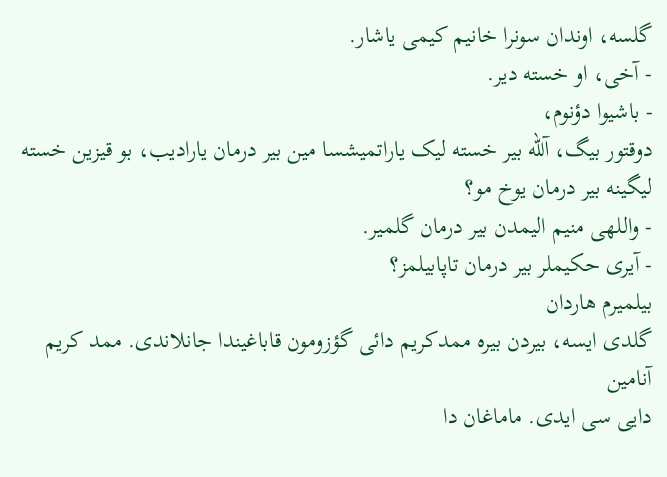گلسه، اوندان سونرا خانیم کیمی یاشار.
- آخی، او خسته دیر.
- باشیوا دؤنوم،
دوقتور بیگ، آلله بیر خسته لیک یاراتمیشسا مین بیر درمان یارادیب، بو قیزین خسته
لیگینه بیر درمان یوخ مو؟
- واللهی منیم الیمدن بیر درمان گلمیر.
- آیری حکیملر بیر درمان تاپابیلمز؟
بیلمیرم هاردان
گلدی ایسه، بیردن بیره ممدکریم دائی گؤزومون قاباغیندا جانلاندی. ممد کریم آنامین
دایی سی ایدی. ماماغان دا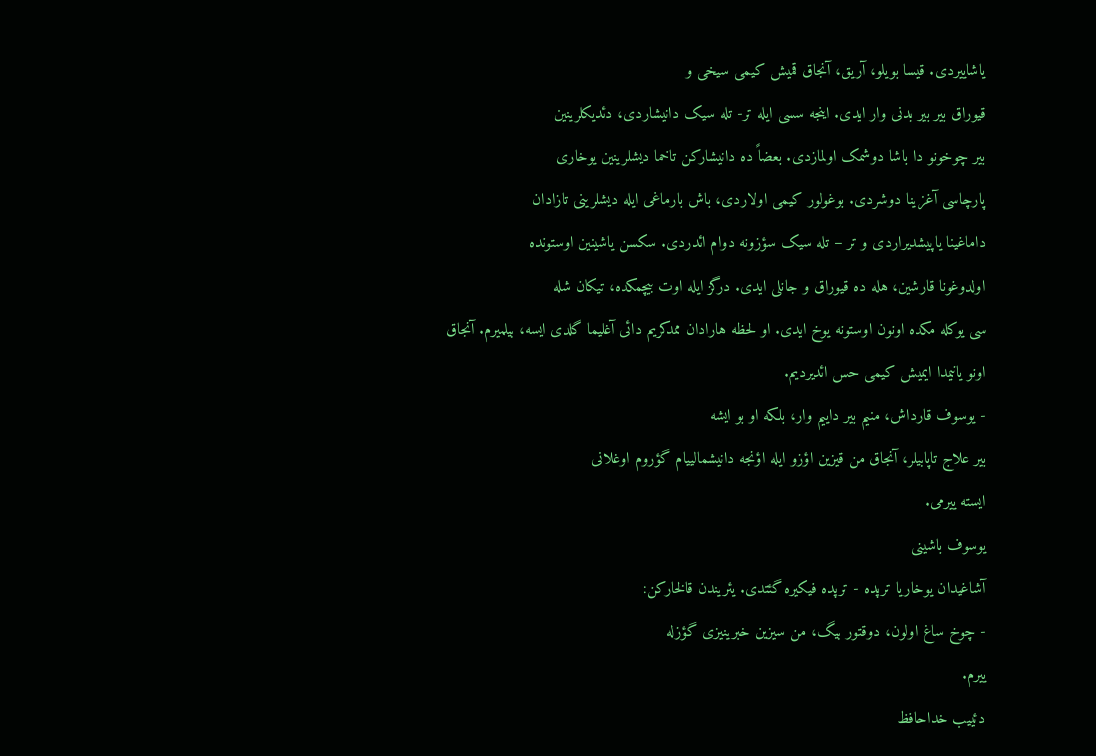یاشاییردی. قیسا بویلو، آریق، آنجاق قمیش کیمی سیخی و
قیوراق بیر بیر بدنی وار ایدی. اینجه سسی ایله تر- تله سیک دانیشاردی، دئدیکلرینین
بیر چوخونو دا باشا دوشمک اولمازدی. بعضاً ده دانیشارکن تاخما دیشلرینین یوخاری
پارچاسی آغزینا دوشردی. بوغولور کیمی اولاردی، باش بارماغی ایله دیشلرینی تازادان
داماغینا یاپیشدیراردی و تر – تله سیک سؤزونه دوام ائدردی. سکسن یاشینین اوستونده
اولدوغونا قارشین، هله ده قیوراق و جانلی ایدی. درگز ایله اوت بیچمکده، تیکان شله
سی یوکله مکده اونون اوستونه یوخ ایدی. او لحظه هارادان ممدکریم دائی آغلیما گلدی ایسه، بیلمیرم. آنجاق
اونو یانیمدا ایمیش کیمی حس ائدیردیم.
- یوسوف قارداش، منیم بیر داییم وار، بلکه او بو ایشه
بیر علاج تاپابیلر، آنجاق من قیزین اؤزو ایله اؤنجه دانیشمالییام گؤروم اوغلانی
ایسته ییرمی.
یوسوف باشینی
آشاغیدان یوخاریا ترپده - ترپده فیکیره گئتدی. یئریندن قالخارکن:
- چوخ ساغ اولون، دوقتور بیگ، من سیزین خبرینیزی گؤزله
ییرم.
دئییب خداحافظ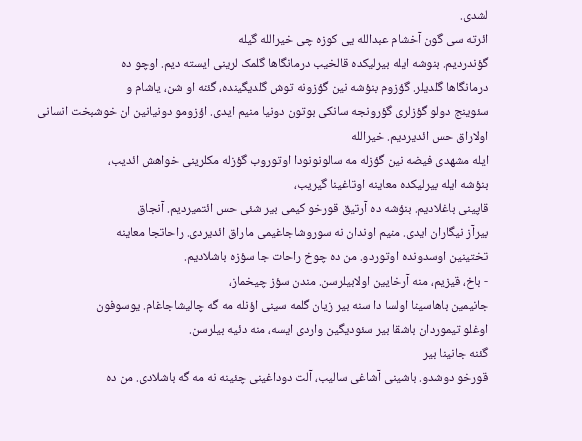لشدی.
ائرته سی گون آخشام عبدالله یی کوزه چی خیرالله گیله
گؤندردیم. بنوشه ایله بیرلیکده قالخیب درمانگاها گلمک لرینی ایسته دیم. اوچو ده
درمانگاها گلدیلر. گؤزوم بنؤشه نین گؤزونه توش گلدیگینده، گئنه او شن، یاشام و
سئوینج دولو گؤزلری گؤرونجه سانکی بوتون دونیا منیم ایدی. اؤزومو دونیانین ان خوشبخت انسانی اولاراق حس ائدیردیم. خیرالله
ایله مشهدی فیضه نین گؤزله مه سالونونودا اوتوروب گؤزله مکلرینی خواهش ائدیب،
بنؤشه ایله بیرلیکده معاینه اوتاغینا گیریب،
قاپینی باغلادیم. بنؤشه ده آرتیق قورخو کیمی بیر شئی حس ائتمیردیم. آنجاق
بیرآز نیگاران ایدی. منیم اوندان نه سوروشاجاغیمی ماراق ائدیردی. راحاتجا معاینه
تختینین اوسدونده اوتوردو. من ده چوخ راحات جا سؤزه باشلادیم.
- باخ، قیزیم، منه آرخایین اولابیلرسن. مندن سؤز چیخماز،
جانیمین باهاسینا اولسا دا سنه بیر زیان گلمه سینی اؤنله مه گه چالیشاجاغام. یوسوفون
اوغلو تیموردان باشقا بیر سئودیگین واردی ایسه، منه دئیه بیلرسن.
گئنه جانینا بیر
قورخو دوشدو. باشینی آشاغی سالیب، آلت دوداغینی چئینه نه مه گه باشلادی. من ده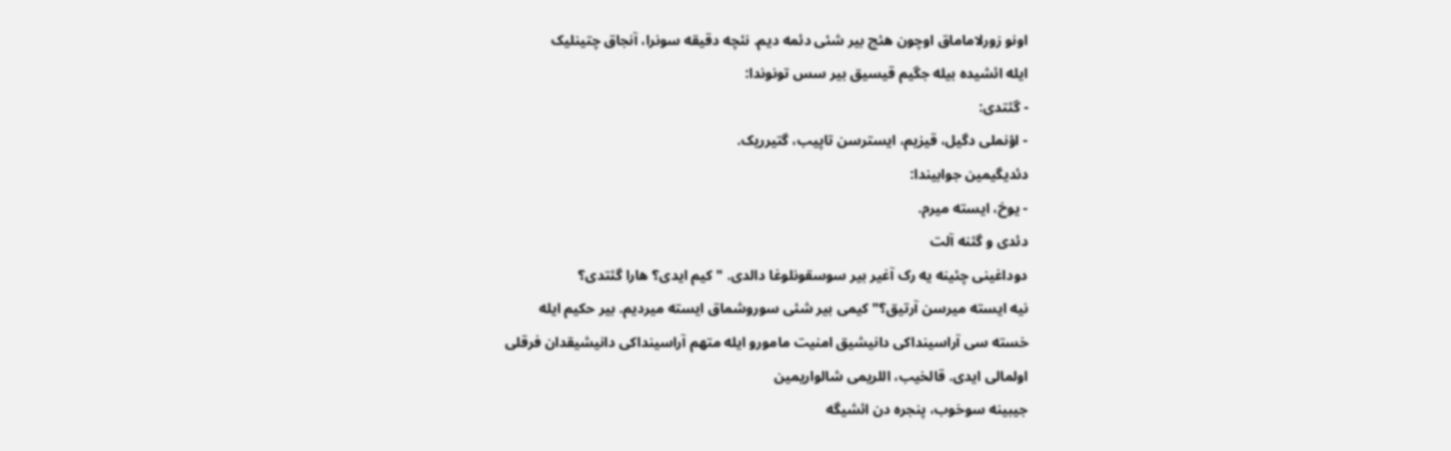اونو زورلاماماق اوچون هئچ بیر شئی دئمه دیم. نئچه دقیقه سونرا، آنجاق چتینلیک
ایله ائشیده بیله جگیم قیسیق بیر سس تونوندا:
- گئتدی:
- اؤنملی دگیل، قیزیم، ایسترسن تاپیب، گتیرریک.
دئدیگیمین جوابیندا:
- یوخ، ایسته میرم.
دئدی و گئنه آلت
دوداغینی چئینه یه رک آغیر بیر سوسقونلوغا دالدی. " کیم ایدی؟ هارا گئتدی؟
نیه ایسته میرسن آرتیق؟" کیمی بیر شئی سوروشماق ایسته میردیم. بیر حکیم ایله
خسته سی آراسینداکی دانیشیق امنیت مامورو ایله متهم آراسینداکی دانیشیقدان فرقلی
اولمالی ایدی. قالخیب، اللریمی شالواریمین
جیبینه سوخوب، پنجره دن ائشیگه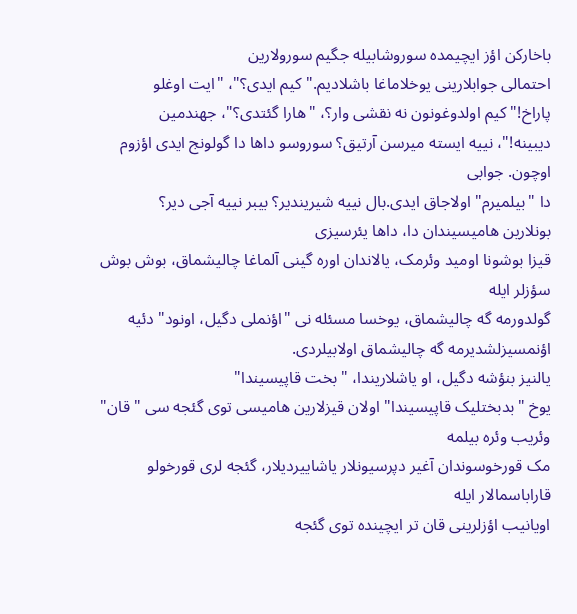باخارکن اؤز ایچیمده سوروشابیله جگیم سورولارین
احتمالی جوابلارینی یوخلاماغا باشلادیم."کیم ایدی؟"، "ایت اوغلو
پاراخ!" کیم اولدوغونون نه نقشی وار؟، "هارا گئتدی؟"، جهندمین
دیبینه!"، نییه ایسته میرسن آرتیق؟ سوروسو داها دا گولونج ایدی اؤزوم اوچون. جوابی
دا "بیلمیرم" اولاجاق ایدی.بال نییه شیریندیر؟ بیبر نییه آجی دیر؟
بونلارین هامیسیندان دا، داها یئرسیزی
قیزا بوشونا اومید وئرمک، یالاندان اوره گینی آلماغا چالیشماق، بوش بوش سؤزلر ایله
گولدورمه گه چالیشماق، یوخسا مسئله نی "اؤنملی دگیل، اونود" دئیه
اؤنمسیزلشدیرمه گه چالیشماق اولابیلردی.
یالنیز بنؤشه دگیل، او یاشلاریندا، "بخت قاپیسیندا"
یوخ "بدبختلیک قاپیسیندا" اولان قیزلارین هامیسی توی گئجه سی "قان" وئریب وئره بیلمه
مک قورخوسوندان آغیر دپرسیونلار یاشاییردیلار، گئجه لری قورخولو قاراباسمالار ایله
اویانیب اؤزلرینی قان تر ایچینده توی گئجه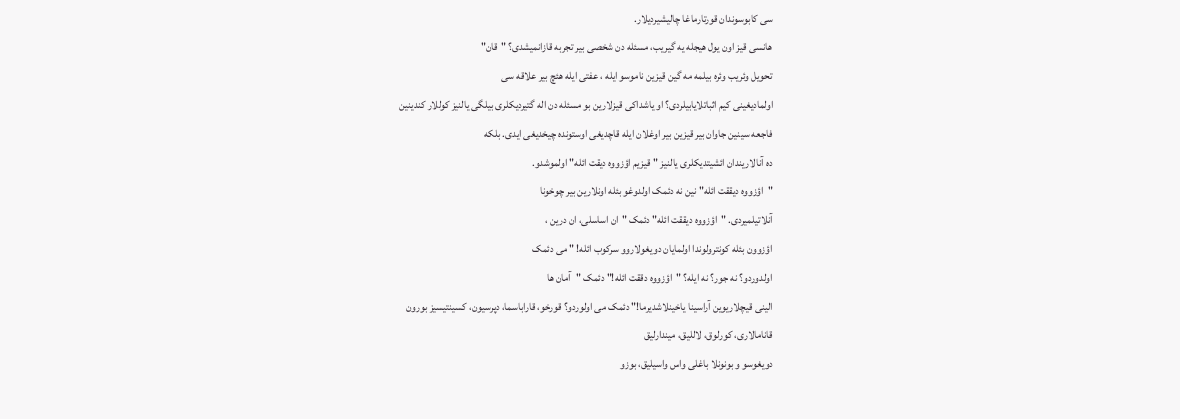سی کابوسوندان قورتارماغا چالیشیردیلار.
هانسی قیز اون یول هیجله یه گیریب، مسئله دن شخصی بیر تجربه قازانمیشدی؟ "قان"
تحویل وئریب وئره بیلمه مه گین قیزین ناموسو ایله ، عفتی ایله هئچ بیر علاقه سی
اولمادیغینی کیم اثباتلایابیلردی؟ او یاشداکی قیزلارین بو مسئله دن اله گتیردیکلری بیلگی یالنیز کوللار کندینین
فاجعه سینین جاوان بیر قیزین بیر اوغلان ایله قاچدیغی اوستونده چیخدیغی ایدی. بلکه
ده آنالاریندان ائشیتدیکلری یالنیز "قیزیم اؤزووه دیقت ائله" اولموشدو.
"اؤزووه دیققت ائله" نین نه دئمک اولدوغو بئله اونلارین بیر چوخونا
آنلاتیلمیردی. "اؤزووه دیققت ائله" دئمک "ان اساسلی، ان درین ،
اؤزوون بئله کونترولوندا اولمایان دویغولاروو سرکوب ائله! " می دئمک
اولدوردو؟ نه جور؟ نه ایله؟ "اؤزووه دققت ائله!" دئمک "آمان ها
الینی قیچلاریوین آراسینا یاخینلاشدیرما!" دئمک می اولوردو؟ قورخو، قاراباسما، دپرسیون، کسینتیسیز بورون
قانامالاری، کورلوق، لاللیق، میندارلیق
دویغوسو و بونونلا باغلی واس واسیلیق، بوزو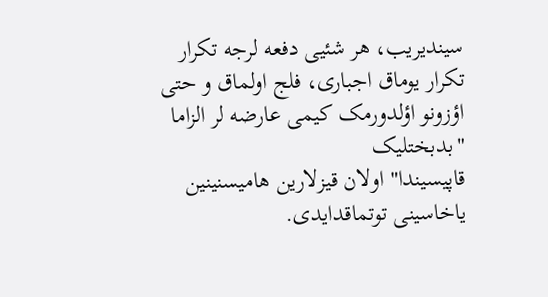سیندیریب، هر شئیی دفعه لرجه تکرار
تکرار یوماق اجباری، فلج اولماق و حتی اؤزونو اؤلدورمک کیمی عارضه لر الزاما "بدبختلیک
قاپیسیندا" اولان قیزلارین هامیسنینین یاخاسینی توتماقدایدی.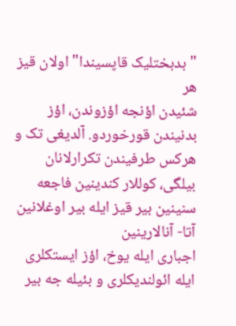"بدبختلیک قاپسیندا" اولان قیز هر
شئیدن اؤنجه اؤزوندن، اؤز بدنیندن قورخوردو. آلدیغی تک و هرکس طرفیندن تکرارلانان
بیلگی، کوللار کندینین فاجعه سنینین بیر قیز ایله بیر اوغلانین آتا- آنالارینین
اجباری ایله یوخ، اؤز ایستکلری ایله ائولندیکلری و بئیله جه بیر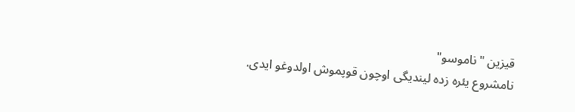قیزین "ناموسو"
نامشروع یئره زده لیندیگی اوچون قوپموش اولدوغو ایدی.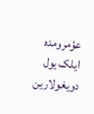عؤمرومده ایلک یول دویغولارین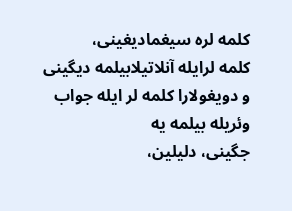کلمه لره سیغمادیغینی،
کلمه لرایله آنلاتیلابیلمه دیگینی و دویغولارا کلمه لر ایله جواب وئریله بیلمه یه
جگینی، دلیلین،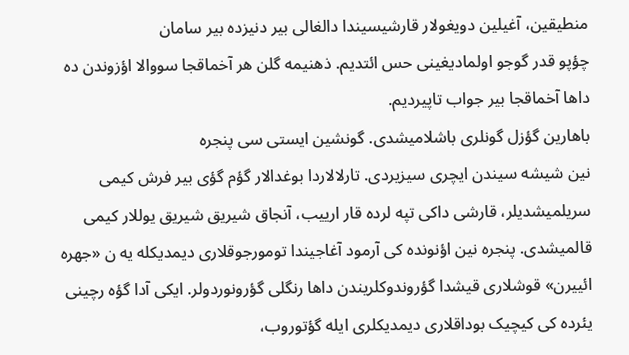منطیقین، آغیلین دویغولار قارشیسیندا دالغالی بیر دنیزده بیر سامان
چؤپو قدر گوجو اولمادیغینی حس ائتدیم. ذهنیمه گلن هر آخماقجا سووالا اؤزوندن ده
داها آخماقجا بیر جواب تاپیردیم.
باهارین گؤزل گونلری باشلامیشدی. گونشین ایستی سی پنجره
نین شیشه سیندن ایچری سیزیردی. تارلالاردا بوغدالار گؤم گؤی بیر فرش کیمی
سریلمیشدیلر، قارشی داکی تپه لرده قار ارییب، آنجاق شیریق شیریق یوللار کیمی
قالمیشدی. پنجره نین اؤنونده کی آرمود آغاجیندا تومورجوقلاری دیمدیکله یه ن «جهره
ائییرن» قوشلاری قیشدا گؤروندوکلریندن داها رنگلی گؤرونوردولر. ایکی آدا گؤه رچینی
یئرده کی کیچیک بوداقلاری دیمدیکلری ایله گؤتوروب،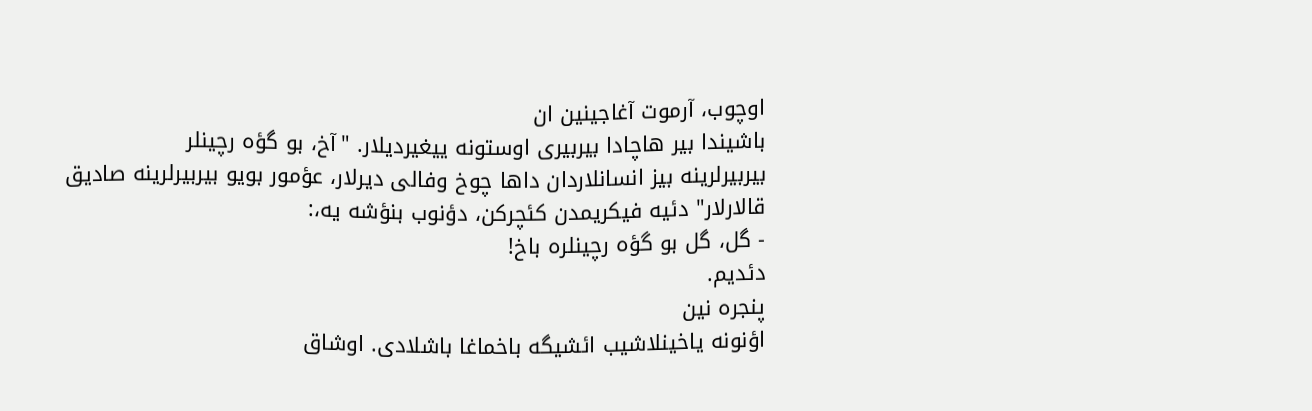اوچوب، آرموت آغاجینین ان
باشیندا بیر هاچادا بیربیری اوستونه ییغیردیلار. "آخ، بو گؤه رچینلر
بیربیرلرینه بیز انسانلاردان داها چوخ وفالی دیرلار، عؤمور بویو بیربیرلرینه صادیق
قالارلار" دئیه فیکریمدن کئچرکن، دؤنوب بنؤشه یه،:
- گل، گل بو گؤه رچینلره باخ!
دئدیم.
پنجره نین
اؤنونه یاخینلاشیب ائشیگه باخماغا باشلادی. اوشاق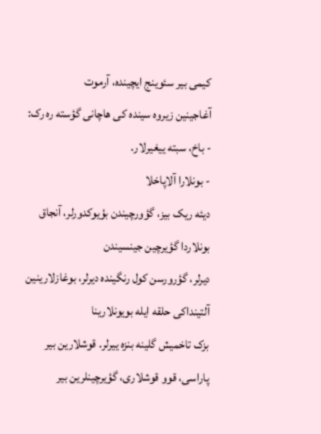کیمی بیر سئوینج ایچینده، آرموت
آغاجینین زیروه سینده کی هاچانی گؤسته ره رک:
- باخ، سبته ییغیرلار.
- بونلارا آلاپاخلا
دیئه ریک بیز، گؤورچیندن بؤیوکدورلر، آنجاق بونلاردا گؤیرچین جینسیندن
دیرلر، گؤرورسن کول رنگینده دیرلر، بوغازلارینین آلتینداکی حلقه ایله بویونلارینا
بزک تاخمیش گلینه بنزه ییرلر. قوشلارین بیر پاراسی، قوو قوشلاری، گؤیرچینلرین بیر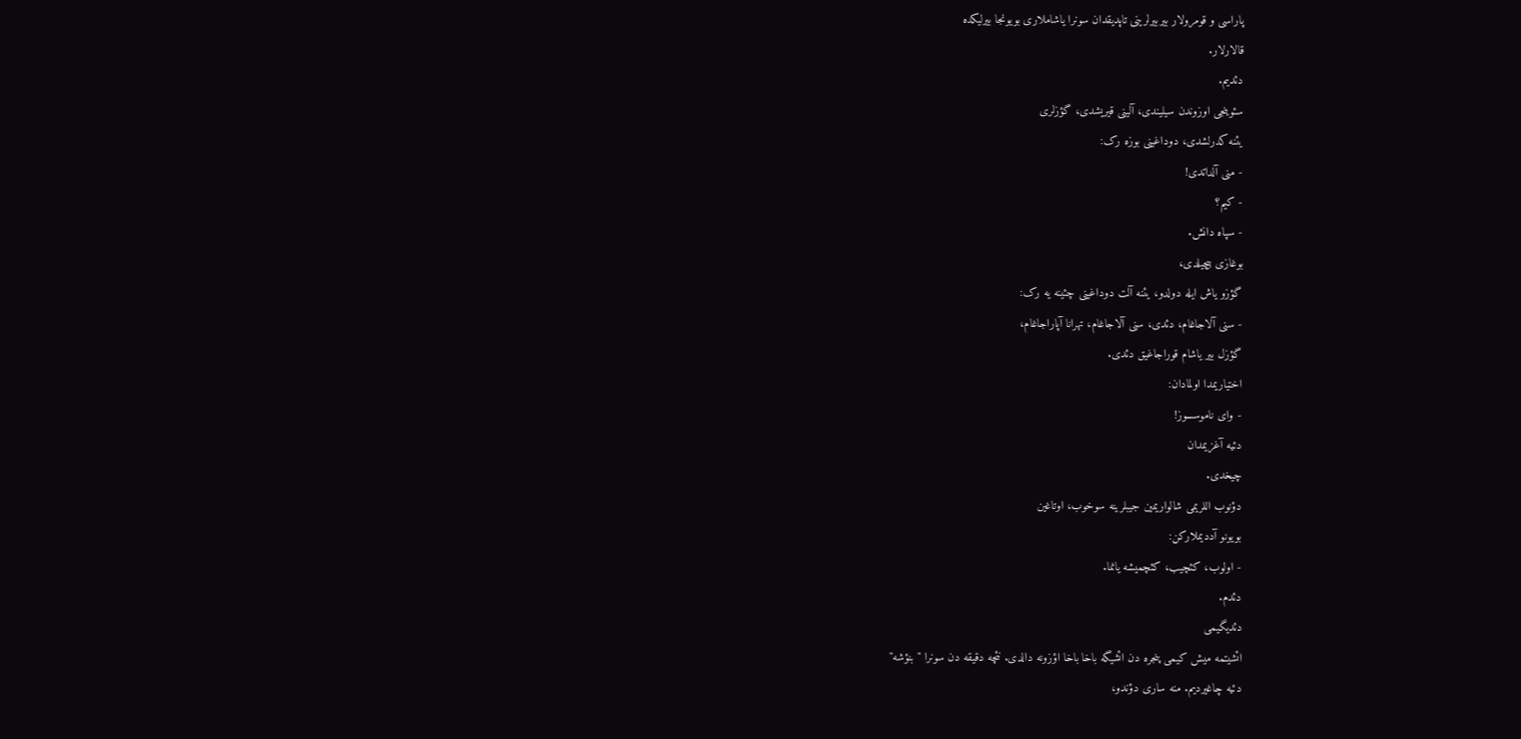پاراسی و قومرولار بیربیرلرینی تاپدیقدان سونرا یاشاملاری بویونجا بیرلیکده
قالارلار.
دئدیم.
سئوینجی اوزوندن سیلیندی، آلینی قیریشدی، گؤزلری
یئنه کدرلشدی، دوداغینی بوزه رک:
- منی آلداتدی!
- کیم؟
- سپاه دانش.
بوغازی بیچیلدی،
گؤزو یاش ایله دولدو، یئنه آلت دوداغینی چئینه یه رک:
- سنی آلاجاغام، دئدی، سنی آلاجاغام، تهرانا آپاراجاغام،
گؤزل بیر یاشام قوراجاغیق دئدی.
اختیاریمدا اولمادان:
- وای ناموسسوز!
دئیه آغزیمدان
چیخدی.
دؤنوب اللریمی شالواریمین جیبلرینه سوخوب، اوتاغین
بویونو آددیملارکن:
- اولوب، کئچیب، کئچمیشه یانما.
دئدم.
دئدیگیمی
ائشیتمه میش کیمی پنجره دن ائشیگه باخا باخا اؤزونه دالدی. نئچه دقیقه دن سونرا "بنؤشه"
دئیه چاغیردیم. منه ساری دؤندو،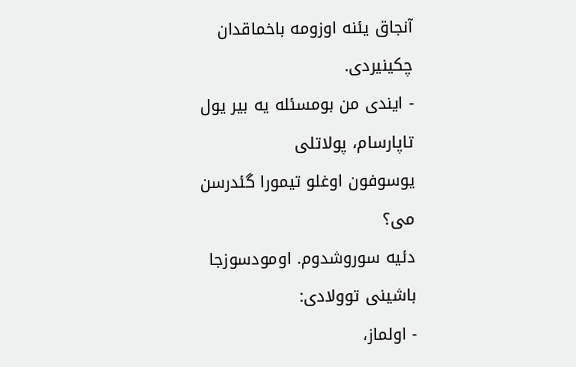آنجاق یئنه اوزومه باخماقدان چکینیردی.
- ایندی من بومسئله یه بیر یول تاپارسام، پولاتلی
یوسوفون اوغلو تیمورا گئدرسن می؟
دئیه سوروشدوم. اومودسوزجا
باشینی توولادی:
- اولماز،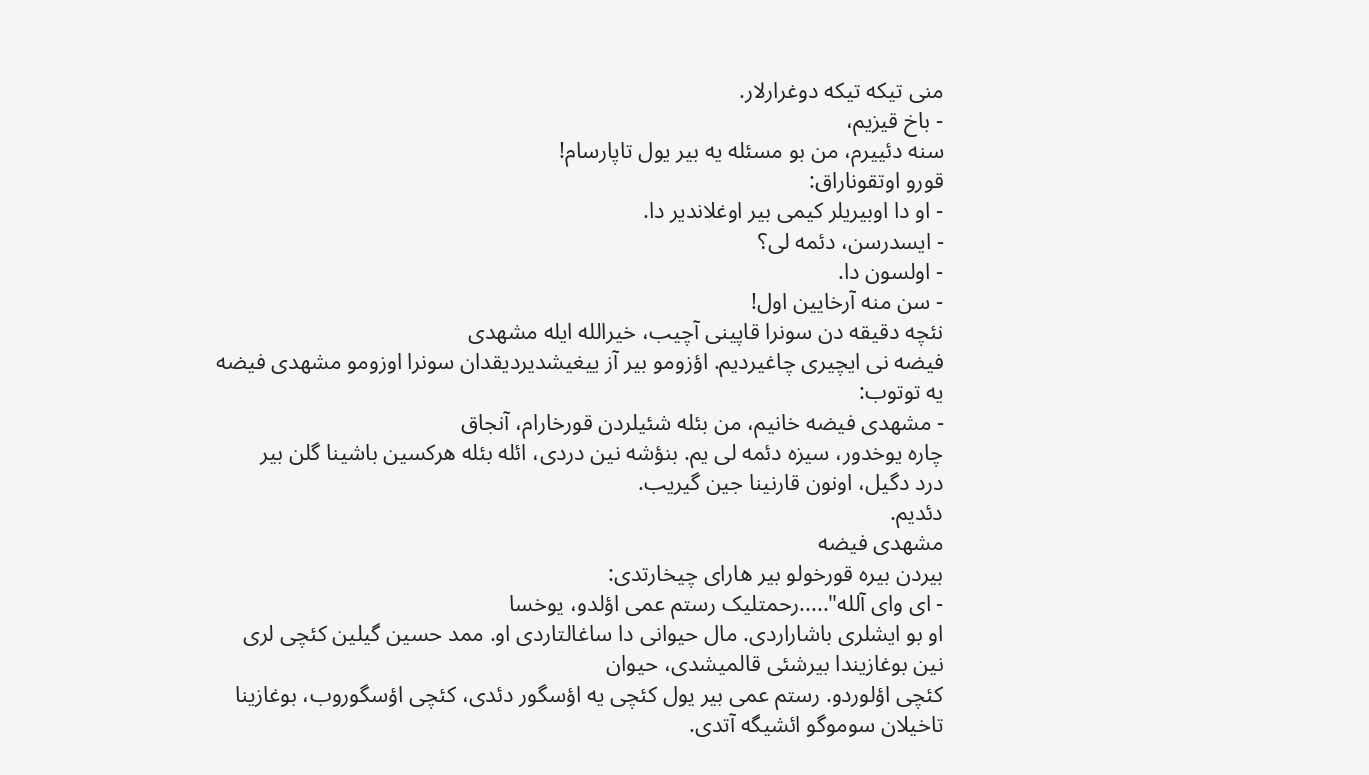منی تیکه تیکه دوغرارلار.
- باخ قیزیم،
سنه دئییرم، من بو مسئله یه بیر یول تاپارسام!
قورو اوتقوناراق:
- او دا اوبیریلر کیمی بیر اوغلاندیر دا.
- ایسدرسن، دئمه لی؟
- اولسون دا.
- سن منه آرخایین اول!
نئچه دقیقه دن سونرا قاپینی آچیب، خیرالله ایله مشهدی
فیضه نی ایچیری چاغیردیم. اؤزومو بیر آز ییغیشدیردیقدان سونرا اوزومو مشهدی فیضه
یه توتوب:
- مشهدی فیضه خانیم، من بئله شئیلردن قورخارام، آنجاق
چاره یوخدور، سیزه دئمه لی یم. بنؤشه نین دردی، ائله بئله هرکسین باشینا گلن بیر
درد دگیل، اونون قارنینا جین گیریب.
دئدیم.
مشهدی فیضه
بیردن بیره قورخولو بیر هارای چیخارتدی:
- ای وای آلله".....رحمتلیک رستم عمی اؤلدو، یوخسا
او بو ایشلری باشاراردی. مال حیوانی دا ساغالتاردی او. ممد حسین گیلین کئچی لری
نین بوغازیندا بیرشئی قالمیشدی، حیوان
کئچی اؤلوردو. رستم عمی بیر یول کئچی یه اؤسگور دئدی، کئچی اؤسگوروب، بوغازینا
تاخیلان سوموگو ائشیگه آتدی.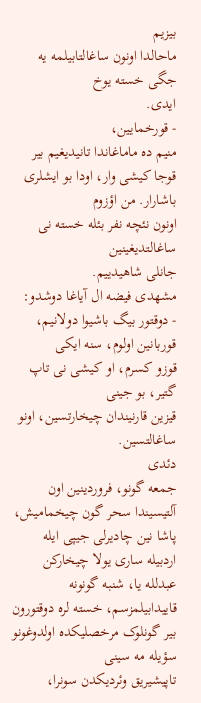بیزیم
ماحالدا اونون ساغالتابیلمه یه جگی خسته یوخ
ایدی.
- قورخمایین،
منیم ده ماماغاندا تانیدیغیم بیر قوجا کیشی وار، اودا بو ایشلری باشارار. من اؤزوم
اونون نئچه نفر بئله خسته نی ساغالتدیغینین
جانلی شاهیدییم.
مشهدی فیضه ال آیاغا دوشدو:
- دوقتور بیگ باشیوا دولانیم، قوربانین اولوم، سنه ایکی
قوزو کسرم، او کیشی نی تاپ گتیر، بو جینی
قیزین قارنیندان چیخارتسین، اونو ساغالتسین.
دئدی
جمعه گونو، فروردینین اون آلتیسیندا سحر گون چیخمامیش،
پاشا نین چادیرلی جیپی ایله اردبیله ساری یولا چیخارکن عبدلله یا، شنبه گونونه
قاییدابیلمزسم، خسته لره دوقتورون بیر گونلوک مرخصلیکده اولدوغونو سؤیله مه سینی
تاپیشیریق وئردیکدن سونرا،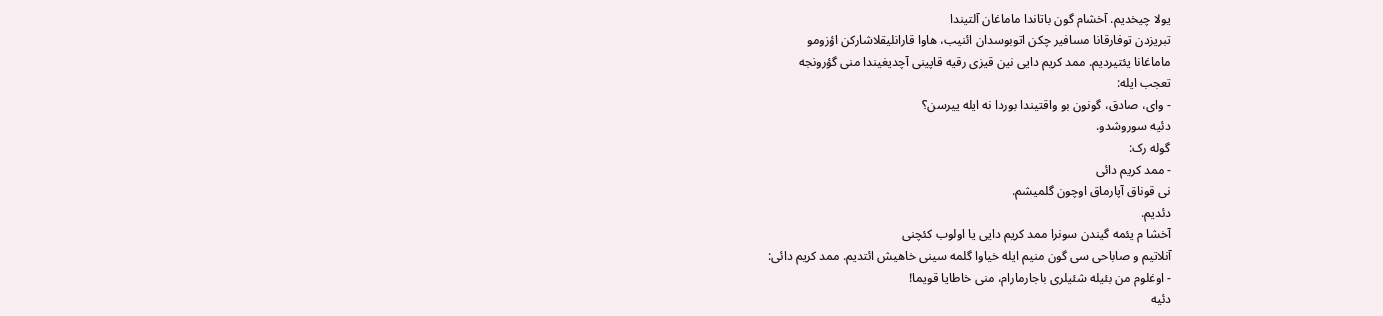یولا چیخدیم. آخشام گون باتاندا ماماغان آلتیندا
تبریزدن توفارقانا مسافیر چکن اتوبوسدان ائنیب، هاوا قارانلیقلاشارکن اؤزومو
ماماغانا یئتیردیم. ممد کریم دایی نین قیزی رقیه قاپینی آچدیغیندا منی گؤرونجه
تعجب ایله:
- وای، صادق، گونون بو واقتیندا بوردا نه ایله ییرسن؟
دئیه سوروشدو.
گوله رک:
- ممد کریم دائی
نی قوناق آپارماق اوچون گلمیشم.
دئدیم.
آخشا م یئمه گیندن سونرا ممد کریم دایی یا اولوب کئچنی
آنلاتیم و صاباحی سی گون منیم ایله خیاوا گلمه سینی خاهیش ائتدیم. ممد کریم دائی:
- اوغلوم من بئیله شئیلری باجارمارام، منی خاطایا قویما!
دئیه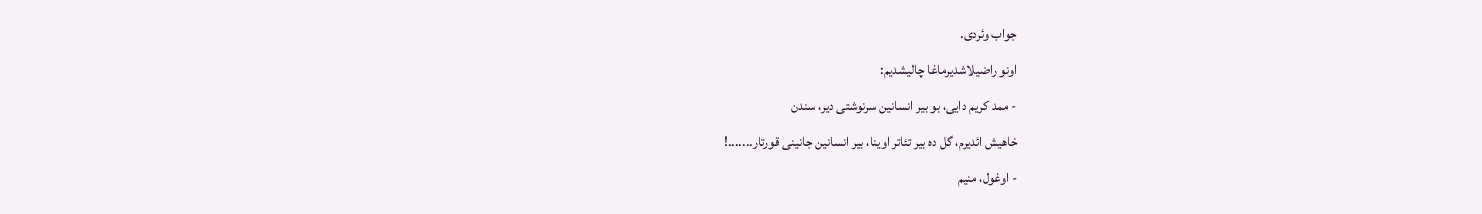جواب وئردی.
اونو راضیلاشدیرماغا چالیشدیم:
- ممد کریم دایی، بو بیر انسانین سرنوشتی دیر، سندن
خاهیش ائدیرم، گل ده بیر تئاتر اوینا، بیر انسانین جانینی قورتار.......!
- اوغول، منیم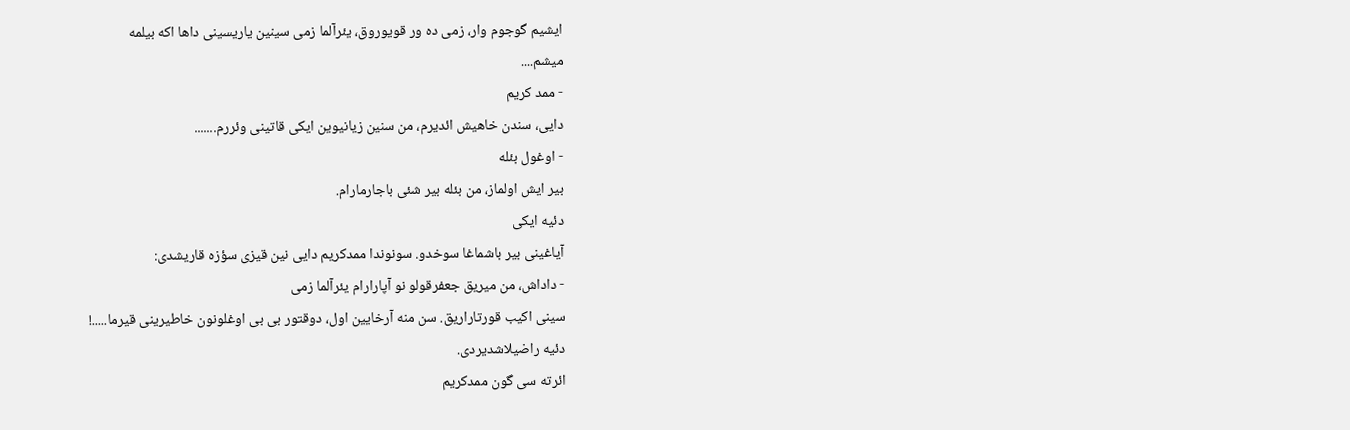ایشیم گوجوم وار، زمی ده ور قویوروق، یئرآلما زمی سینین یاریسینی داها اکه بیلمه
میشم....
- ممد کریم
دایی، سندن خاهیش ائدیرم، من سنین زیانیوین ایکی قاتینی وئررم.......
- اوغول بئله
بیر ایش اولماز، من بئله بیر شئی باجارمارام.
دئیه ایکی
آیاغینی بیر باشماغا سوخدو. سونوندا ممدکریم دایی نین قیزی سؤزه قاریشدی:
- داداش، من میریق جعفرقولو نو آپارارام یئرآلما زمی
سینی اکیب قورتاراریق. سن منه آرخایین اول، دوقتور بی بی اوغلونون خاطیرینی قیرما.....!
دئیه راضیلاشدیردی.
ائرته سی گون ممدکریم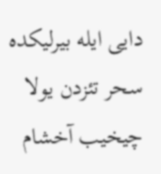دایی ایله بیرلیکده سحر تئزدن یولا
چیخیب آخشام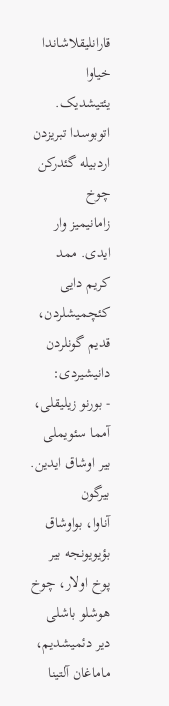قارانلیقلاشاندا خیاوا یئتیشدیک. اتوبوسدا تبریزدن اردبیله گئدرکن چوخ
زامانیمیز وار ایدی. ممد کریم دایی کئچمیشلردن، قدیم گونلردن دانیشیردی:
- بورنو زیلیقلی، آمما سئویملی بیر اوشاق ایدین. بیرگون
آناوا، بواوشاق بؤیویونجه بیر پوخ اولار، چوخ هوشلو باشلی دیر دئمیشدیم، ماماغان آلتینا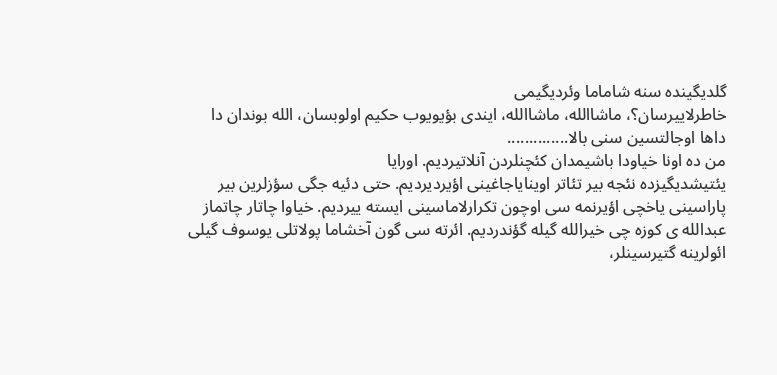گلدیگینده سنه شاماما وئردیگیمی
خاطرلاییرسان؟، ماشاالله، ماشاالله، ایندی بؤیویوب حکیم اولوبسان، الله بوندان دا
داها اوجالتسین سنی بالا..............
من ده اونا خیاودا باشیمدان کئچنلردن آنلاتیردیم. اورایا
یئتیشدیگیزده نئجه بیر تئاتر اوینایاجاغینی اؤیردیردیم. حتی دئیه جگی سؤزلرین بیر
پاراسینی یاخچی اؤیرنمه سی اوچون تکرارلاماسینی ایسته ییردیم. خیاوا چاتار چاتماز
عبدالله ی کوزه چی خیرالله گیله گؤندردیم. ائرته سی گون آخشاما پولاتلی یوسوف گیلی
ائولرینه گتیرسینلر،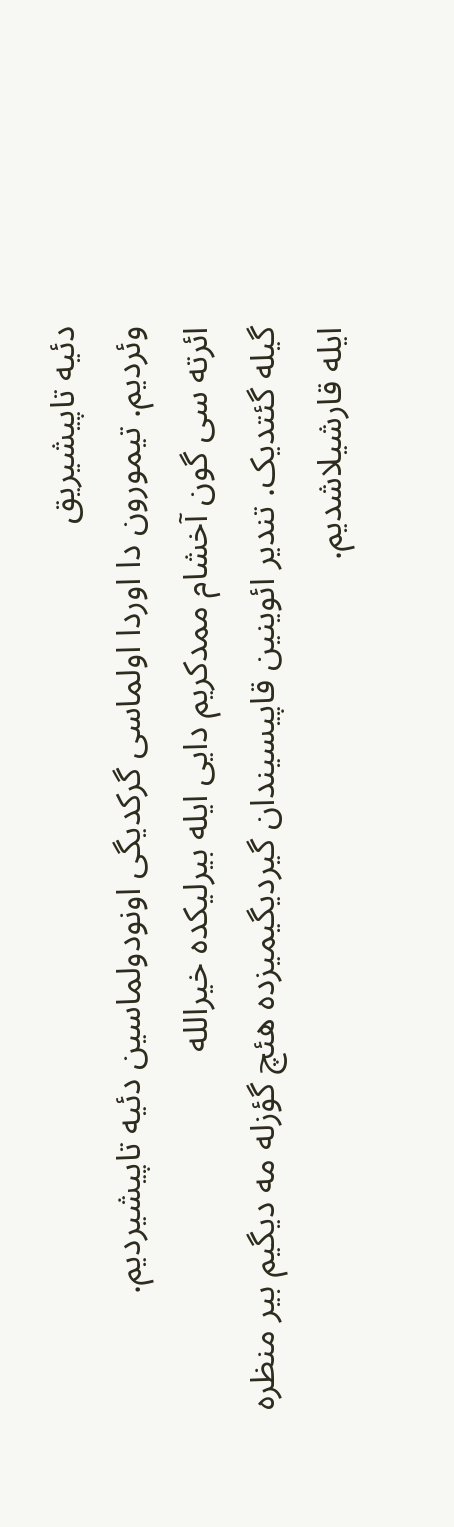دئیه تاپیشیریق
وئردیم. تیمورون دا اوردا اولماسی گرکدیگی اونودولماسین دئیه تاپیشیردیم.
ائرته سی گون آخشام ممدکریم دایی ایله بیرلیکده خیرالله
گیله گئتدیک. تندیر ائوینین قاپیسیندان گیردیگیمیزده هئچ گؤزله مه دیگیم بیر منظره
ایله قارشیلاشدیم.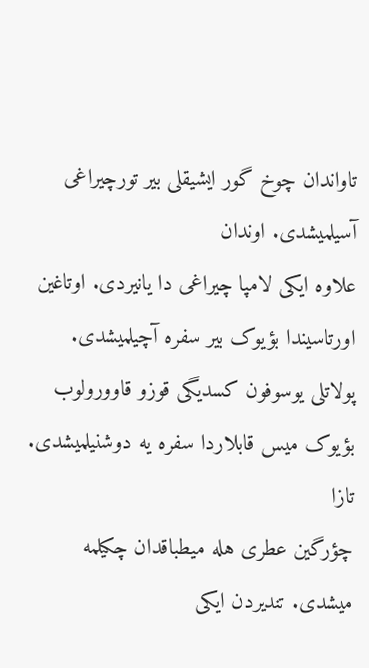تاواندان چوخ گور ایشیقلی بیر تورچیراغی آسیلمیشدی. اوندان
علاوه ایکی لامپا چیراغی دا یانیردی. اوتاغین اورتاسیندا بؤیوک بیر سفره آچیلمیشدی.
پولاتلی یوسوفون کسدیگی قوزو قاوورولوب بؤیوک میس قابلاردا سفره یه دوشنیلمیشدی. تازا
چؤرگین عطری هله میطباقدان چکیلمه میشدی. تندیردن ایکی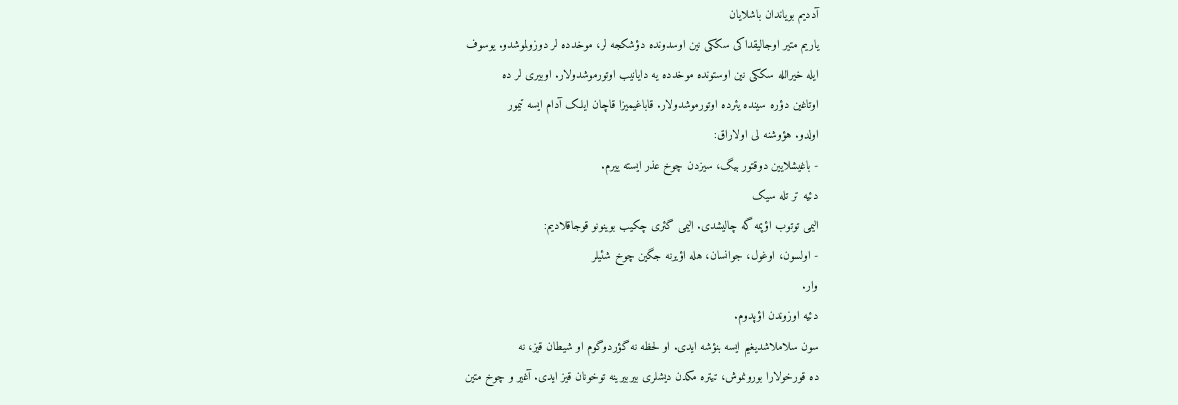آددیم بویاندان باشلایان
یاریم متیر اوجالیقداکی سککی نین اوسدونده دؤشکجه لر، موخدده لر دوزولموشدو. یوسوف
ایله خیرالله سککی نین اوستونده موخدده یه دایانیب اوتورموشدولار. اوبیری لر ده
اوتاغین دؤره سینده یئرده اوتورموشدولار. قاباغیمیزا قاچان ایلک آدام ایسه تیمور
اولدو. هؤوشنه لی اولاراق:
- باغیشلایین دوقتور بیگ، سیزدن چوخ عذر ایسته ییرم.
دئیه تر تله سیک
الیمی توتوب اؤپمه گه چالیشدی. الیمی گئری چکیب بوینونو قوجاقلادیم:
- اولسون، اوغول، جوانسان، هله اؤیرنه جگین چوخ شئیلر
وار.
دئیه اوزوندن اؤپدوم.
سون سلاملاشدیغیم ایسه بنؤشه ایدی. او لحظه نه گؤردوگوم او شیطان قیز، نه
ده قورخولارا بورونموش، تیتره مکدن دیشلری بیربیرینه توخونان قیز ایدی. آغیر و چوخ متین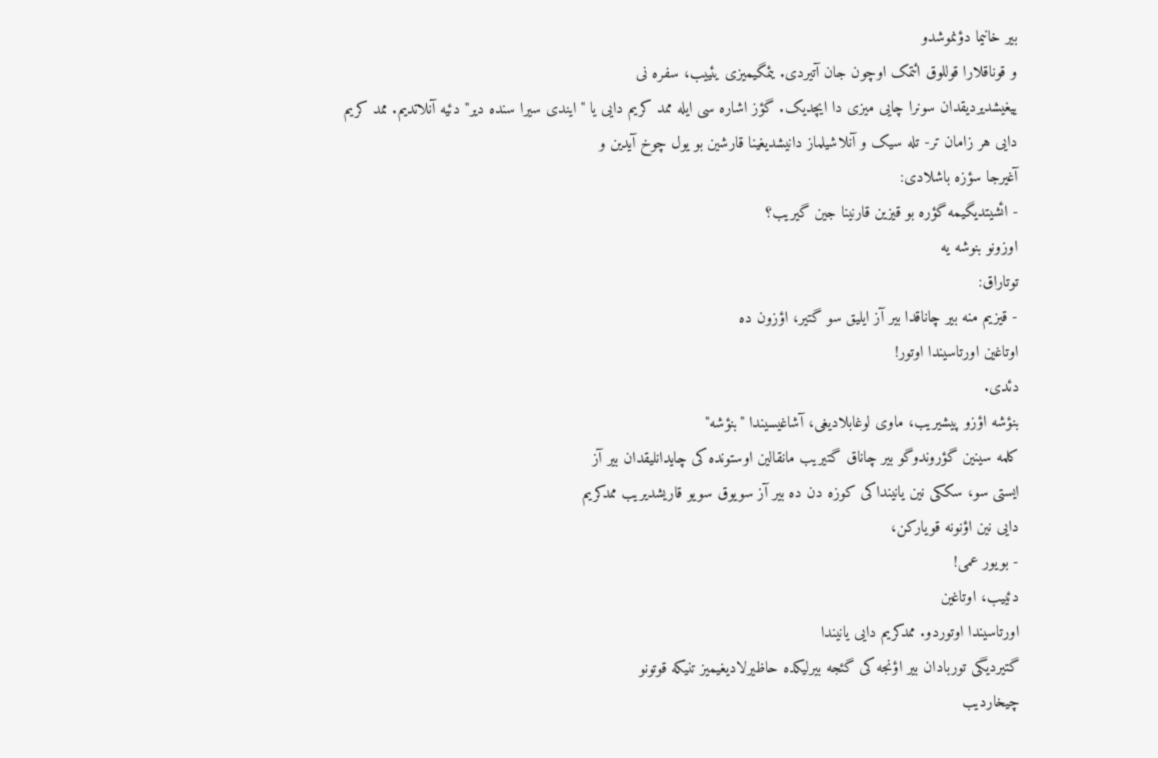بیر خانیما دؤنموشدو
و قوناقلارا قوللوق ائتمک اوچون جان آتیردی. یئمگیمیزی یئییب، سفره نی
ییغیشدیردیقدان سونرا چایی میزی دا ایچدیک. گؤز اشاره سی ایله ممد کریم دایی یا "ایندی سیرا سنده دیر" دئیه آنلاتدیم. ممد کریم
دایی هر زامان تر- تله سیک و آنلاشیلماز دانیشدیغینا قارشین بو یول چوخ آیدین و
آغیرجا سؤزه باشلادی:
- ائشیتدیگیمه گؤره بو قیزین قارنینا جین گیریب؟
اوزونو بنوشه یه
توتاراق:
- قیزیم منه بیر چاناقدا بیر آز ایلیق سو گتیر، اؤزون ده
اوتاغین اورتاسیندا اوتور!
دئدی.
بنؤشه اؤزو پیشیریب، ماوی لوغابلادیغی، آشاغیسیندا "بنؤشه"
کلمه سینین گؤروندوگو بیر چاناق گتیریب مانقالین اوستونده کی چایدانلیقدان بیر آز
ایستی سو، سککی نین یانینداکی کوزه دن ده بیر آز سویوق سویو قاریشدیریب ممدکریم
دایی نین اؤنونه قویارکن،
- بویور عمی!
دئییب، اوتاغین
اورتاسیندا اوتوردو. ممدکریم دایی یانیندا
گتیردیگی توربادان بیر اؤنجه کی گئجه بیرلیکده حاظیرلادیغیمیز تنیکه قوتونو
چیخاردیب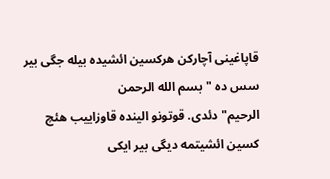قاپاغینی آچارکن هرکسین ائشیده بیله جگی بیر سس ده "بسم الله الرحمن
الرحیم" دئدی. قوتونو الینده قاوزاییب هئچ کسین ائشیتمه دیگی بیر ایکی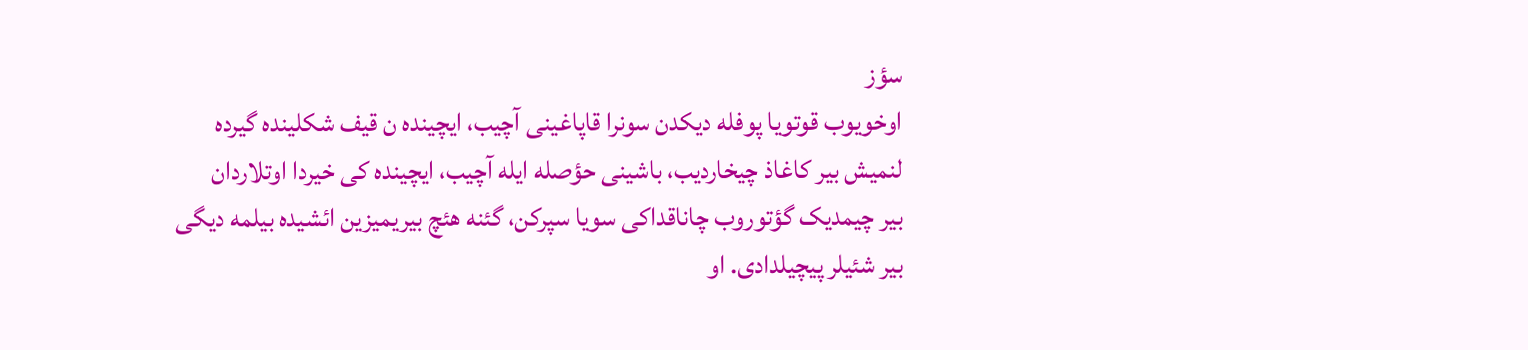سؤز
اوخویوب قوتویا پوفله دیکدن سونرا قاپاغینی آچیب، ایچینده ن قیف شکلینده گیرده
لنمیش بیر کاغاذ چیخاردیب، باشینی حؤصله ایله آچیب، ایچینده کی خیردا اوتلاردان
بیر چیمدیک گؤتوروب چاناقداکی سویا سپرکن، گئنه هئچ بیریمیزین ائشیده بیلمه دیگی
بیر شئیلر پیچیلدادی. او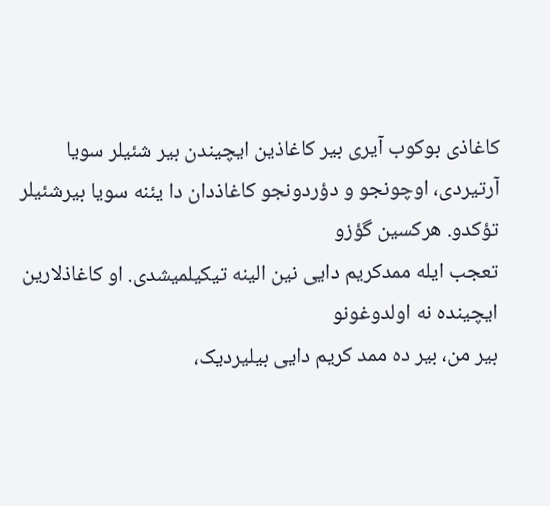کاغاذی بوکوب آیری بیر کاغاذین ایچیندن بیر شئیلر سویا
آرتیردی، اوچونجو و دؤردونجو کاغاذدان دا یئنه سویا بیرشئیلر تؤکدو. هرکسین گؤزو
تعجب ایله ممدکریم دایی نین الینه تیکیلمیشدی. او کاغاذلارین ایچینده نه اولدوغونو
بیر من، بیر ده ممد کریم دایی بیلیردیک،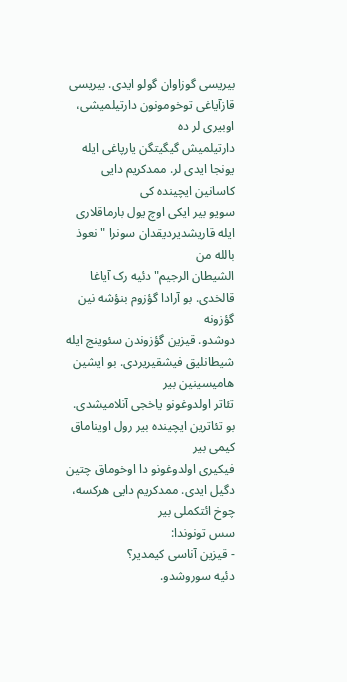بیریسی گوزاوان گولو ایدی. بیریسی قازآیاغی توخومونون دارتیلمیشی، اوبیری لر ده
دارتیلمیش گیگیتگن یارپاغی ایله یونجا ایدی لر. ممدکریم دایی کاسانین ایچینده کی
سویو بیر ایکی اوچ یول بارماقلاری ایله قاریشدیردیقدان سونرا "نعوذ بالله من
الشیطان الرجیم" دئیه رک آیاغا قالخدی. بو آرادا گؤزوم بنؤشه نین گؤزونه
دوشدو. قیزین گؤزوندن سئوینج ایله شیطانلیق فیشقیریردی. بو ایشین هامیسینین بیر
تئاتر اولدوغونو یاخجی آنلامیشدی. بو تئاترین ایچینده بیر رول اویناماق کیمی بیر
فیکیری اولدوغونو دا اوخوماق چتین دگیل ایدی. ممدکریم دایی هرکسه، چوخ ائتکملی بیر
سس تونوندا:
- قیزین آناسی کیمدیر؟
دئیه سوروشدو.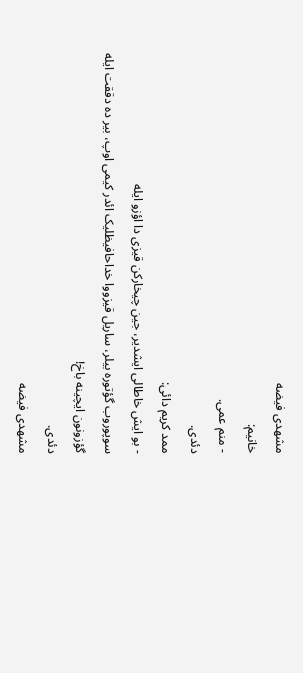مشهدی فیضه
خانیم:
- منم عمی.
دئدی.
ممد کریم دائی:
- بو ایش خاطالی ایشدیر، جین چیخارکن قیزی دا اؤزو ایله
سوپوروب گؤتوره بیلر، ساریل قیزووا خداحافیظلیک ائدر کیمی اوپ، بیر ده دققت ایله
گؤزونون ایچینه باخ!
دئدی.
مشهدی فیضه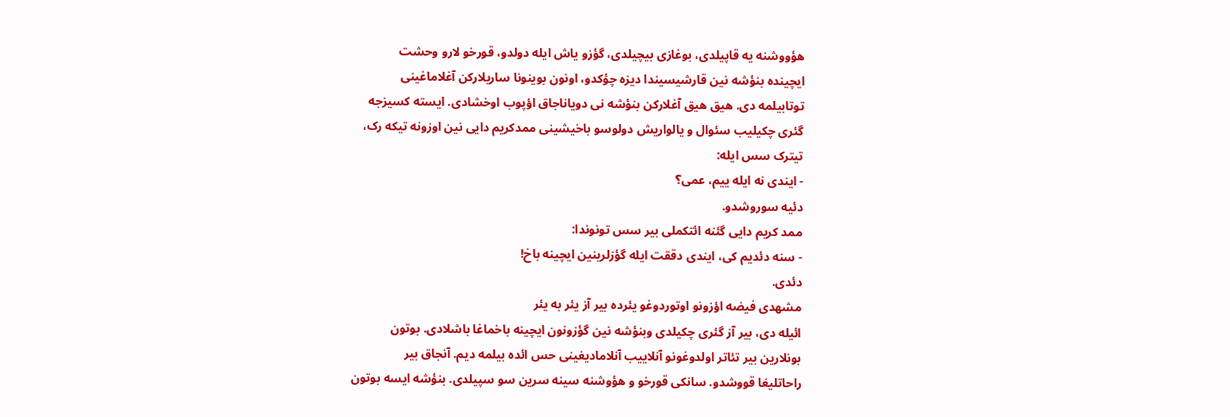هؤووشنه یه قاپیلدی، بوغازی بیچیلدی، گؤزو یاش ایله دولدو، قورخو لارو وحشت
ایچینده بنؤشه نین قارشیسیندا دیزه چؤکدو، اونون بوینونا ساریلارکن آغلاماغینی
توتابیلمه دی. هیق هیق آغلارکن بنؤشه نی دویاناجاق اؤپوب اوخشادی. ایسته کسیزجه
گئری چکیلیب سئوال و یالواریش دولوسو باخیشینی ممدکریم دایی نین اوزونه تیکه رک،
تیترک سس ایله:
- ایندی نه ایله ییم، عمی؟
دئیه سوروشدو.
ممد کریم دایی گئنه ائتکملی بیر سس تونوندا:
- سنه دئدیم کی، ایندی دققت ایله گؤزلرینین ایچینه باخ!
دئدی.
مشهدی فیضه اؤزونو اوتوردوغو یئرده بیر آز یئر به یئر
ائیله دی، بیر آز گئری چکیلدی وبنؤشه نین گؤزونون ایچینه باخماغا باشلادی. بوتون
بونلارین بیر تئاتر اولدوغونو آنلاییب آنلامادیغینی حس ائده بیلمه دیم. آنجاق بیر
راحاتلیغا قووشدو. سانکی قورخو و هؤوشنه سینه سرین سو سپیلدی. بنؤشه ایسه بوتون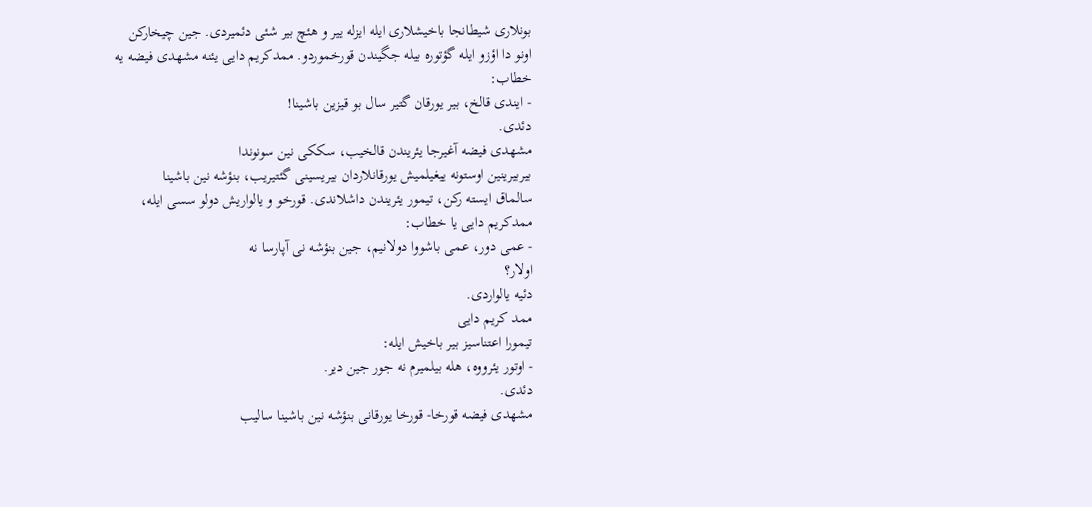بونلاری شیطانجا باخیشلاری ایله ایزله ییر و هئچ بیر شئی دئمیردی. جین چیخارکن
اونو دا اؤزو ایله گؤتوره بیله جگیندن قورخموردو. ممدکریم دایی یئنه مشهدی فیضه یه
خطاب:
- ایندی قالخ، بیر یورقان گتیر سال بو قیزین باشینا!
دئدی.
مشهدی فیضه آغیرجا یئریندن قالخیب، سککی نین سونوندا
بیربیرینین اوستونه ییغیلمیش یورقانلاردان بیریسینی گئتیریب، بنؤشه نین باشینا
سالماق ایسته رکن، تیمور یئریندن داشلاندی. قورخو و یالواریش دولو سسی ایله،
ممدکریم دایی یا خطاب:
- عمی دور، عمی باشووا دولانیم، جین بنؤشه نی آپارسا نه
اولار؟
دئیه یالواردی.
ممد کریم دایی
تیمورا اعتناسیز بیر باخیش ایله:
- اوتور یئرووه، هله بیلمیرم نه جور جین دیر.
دئدی.
مشهدی فیضه قورخا- قورخا یورقانی بنؤشه نین باشینا سالیب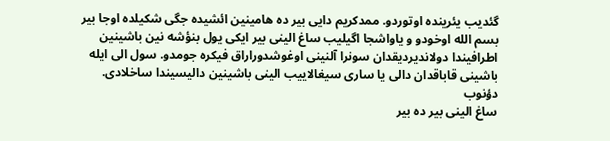گئدیب یئرینده اوتوردو. ممدکریم دایی بیر ده هامینین ائشیده جگی شکیلده اوجا بیر
بسم الله اوخودو و یاواشجا اگیلیب ساغ الینی بیر ایکی یول بنؤشه نین باشینین
اطرافیندا دولاندیردیقدان سونرا آلنینی اوغوشدوراراق فیکره جومدو. سول الی ایله
باشینی قاباقدان دالی یا ساری سیغالاییب الینی باشینین دالیسیندا ساخلادی. دؤنوب
ساغ الینی بیر ده بیر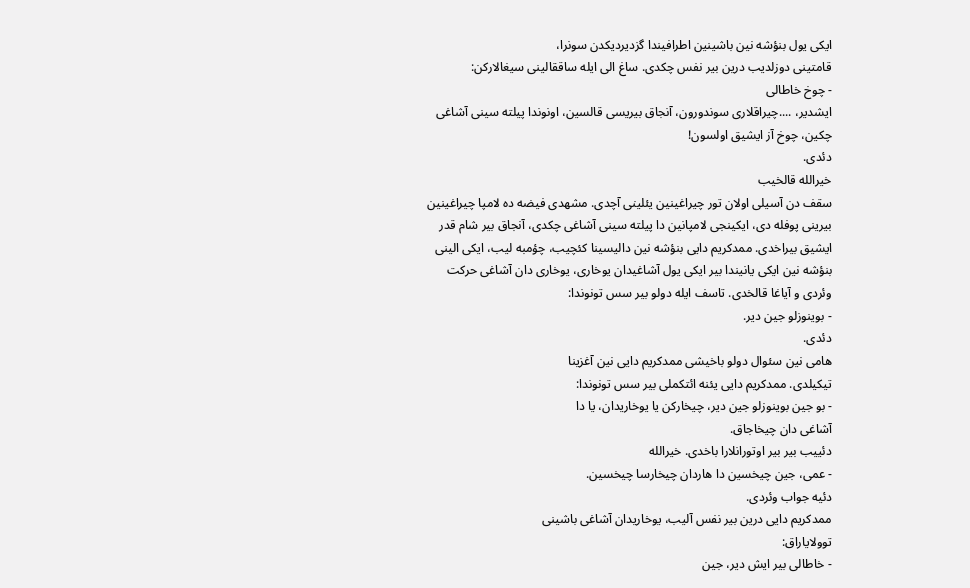ایکی یول بنؤشه نین باشینین اطرافیندا گزدیردیکدن سونرا،
قامتینی دوزلدیب درین بیر نفس چکدی. ساغ الی ایله ساققالینی سیغالارکن:
- چوخ خاطالی
ایشدیر، ....چیراقلاری سوندورون، آنجاق بیریسی قالسین، اونوندا پیلته سینی آشاغی
چکین، چوخ آز ایشیق اولسون!
دئدی.
خیرالله قالخیب
سقف دن آسیلی اولان تور چیراغینین یئلینی آچدی. مشهدی فیضه ده لامپا چیراغینین
بیرینی پوفله دی، ایکینجی لامپانین دا پیلته سینی آشاغی چکدی، آنجاق بیر شام قدر
ایشیق بیراخدی. ممدکریم دایی بنؤشه نین دالیسینا کئچیب، چؤمبه لیب، ایکی الینی
بنؤشه نین ایکی یانیندا بیر ایکی یول آشاغیدان یوخاری، یوخاری دان آشاغی حرکت
وئردی و آیاغا قالخدی. تاسف ایله دولو بیر سس تونوندا:
- بوینوزلو جین دیر.
دئدی.
هامی نین سئوال دولو باخیشی ممدکریم دایی نین آغزینا
تیکیلدی. ممدکریم دایی یئنه ائتکملی بیر سس تونوندا:
- بو جین بوینوزلو جین دیر، چیخارکن یا یوخاریدان، یا دا
آشاغی دان چیخاجاق.
دئییب بیر بیر اوتورانلارا باخدی. خیرالله
- عمی، جین چیخسین دا هاردان چیخارسا چیخسین.
دئیه جواب وئردی.
ممدکریم دایی درین بیر نفس آلیب، یوخاریدان آشاغی باشینی
توولایاراق:
- خاطالی بیر ایش دیر، جین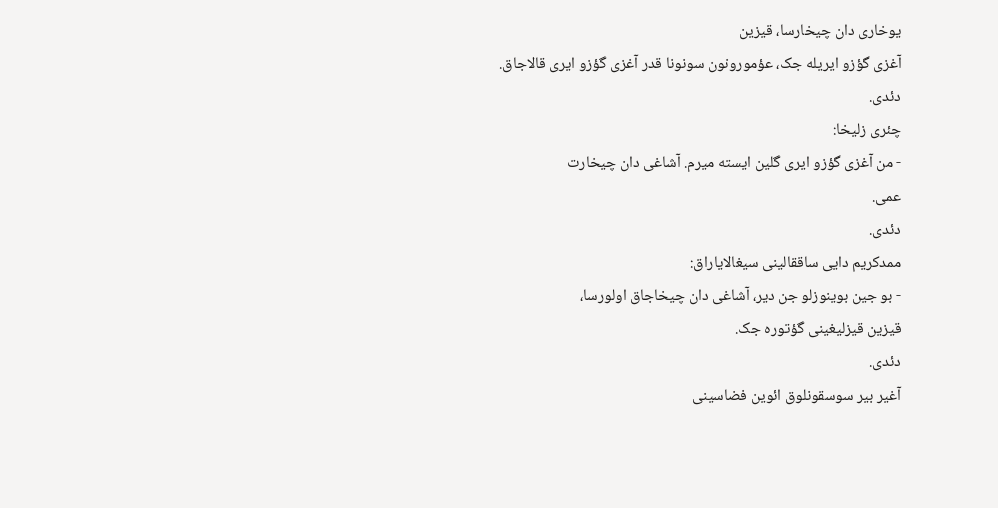یوخاری دان چیخارسا، قیزین
آغزی گؤزو ایریله جک، عؤمورونون سونونا قدر آغزی گؤزو ایری قالاجاق.
دئدی.
چئری زلیخا:
- من آغزی گؤزو ایری گلین ایسته میرم. آشاغی دان چیخارت
عمی.
دئدی.
ممدکریم دایی ساققالینی سیغالایاراق:
- بو جین بوینوزلو جن دیر، آشاغی دان چیخاجاق اولورسا،
قیزین قیزلیغینی گؤتوره جک.
دئدی.
آغیر بیر سوسقونلوق ائوین فضاسینی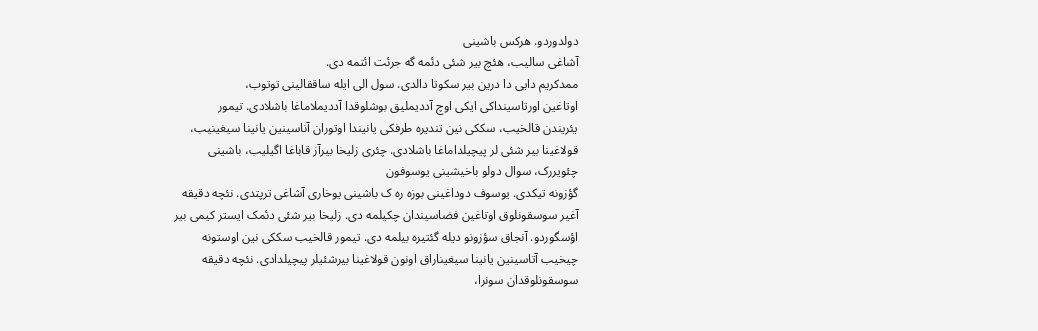دولدوردو. هرکس باشینی
آشاغی سالیب، هئچ بیر شئی دئمه گه جرئت ائتمه دی.
ممدکریم دایی دا درین بیر سکوتا دالدی. سول الی ایله ساققالینی توتوب،
اوتاغین اورتاسینداکی ایکی اوچ آددیملیق بوشلوقدا آددیملاماغا باشلادی. تیمور
یئریندن قالخیب، سککی نین تندیره طرفکی یانیندا اوتوران آناسینین یانینا سیغینیب،
قولاغینا بیر شئی لر پیچیلداماغا باشلادی. چئری زلیخا بیرآز قاباغا اگیلیب، باشینی
چئویررک، سوال دولو باخیشینی یوسوفون
گؤزونه تیکدی. یوسوف دوداغینی بوزه ره ک باشینی یوخاری آشاغی ترپتدی. نئچه دقیقه
آغیر سوسقونلوق اوتاغین فضاسیندان چکیلمه دی. زلیخا بیر شئی دئمک ایستر کیمی بیر
اؤسگوردو. آنجاق سؤزونو دیله گئتیره بیلمه دی. تیمور قالخیب سککی نین اوستونه
چیخیب آتاسینین یانینا سیغیناراق اونون قولاغینا بیرشئیلر پیچیلدادی. نئچه دقیقه
سوسقونلوقدان سونرا،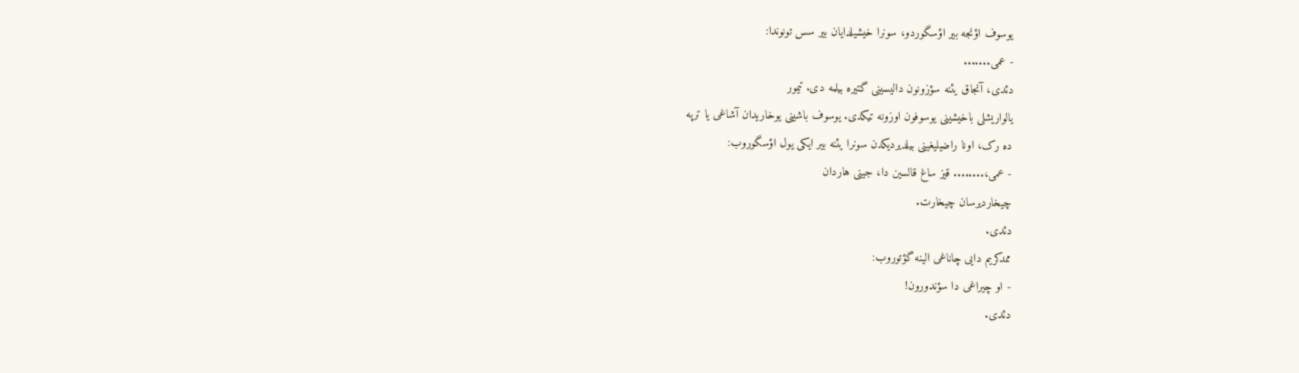یوسوف اؤنجه بیر اؤسگوردو، سونرا خیشیلدایان بیر سس تونوندا:
- عمی.......
دئدی، آنجاق یئنه سؤزونون دالیسینی گتیره بیلمه دی. تیمور
یالواریشلی باخیشینی یوسوفون اوزونه تیکدی. یوسوف باشینی یوخاریدان آشاغی یا ترپه
ده رک، اونا راضیلیغینی بیلدیردیکدن سونرا یئنه بیر ایکی یول اؤسگوروب:
- عمی،........ قیز ساغ قالسین دا، جینی هاردان
چیخاردیرسان چیخارت.
دئدی.
ممدکریم دایی چاناغی الینه گؤتوروب:
- او چیراغی دا سؤندورون!
دئدی.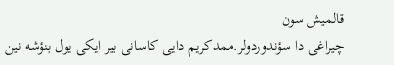قالمیش سون
چیراغی دا سؤندوردولر.ممدکریم دایی کاسانی بیر ایکی یول بنؤشه نین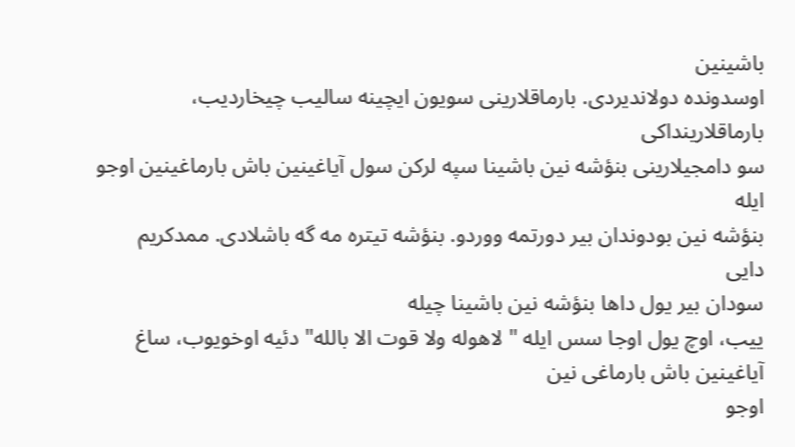باشینین
اوسدونده دولاندیردی. بارماقلارینی سویون ایچینه سالیب چیخاردیب، بارماقلارینداکی
سو دامجیلارینی بنؤشه نین باشینا سپه لرکن سول آیاغینین باش بارماغینین اوجو ایله
بنؤشه نین بودوندان بیر دورتمه ووردو. بنؤشه تیتره مه گه باشلادی. ممدکریم دایی
سودان بیر یول داها بنؤشه نین باشینا چیله
ییب، اوچ یول اوجا سس ایله " لاهوله ولا قوت الا بالله" دئیه اوخویوب، ساغ آیاغینین باش بارماغی نین
اوجو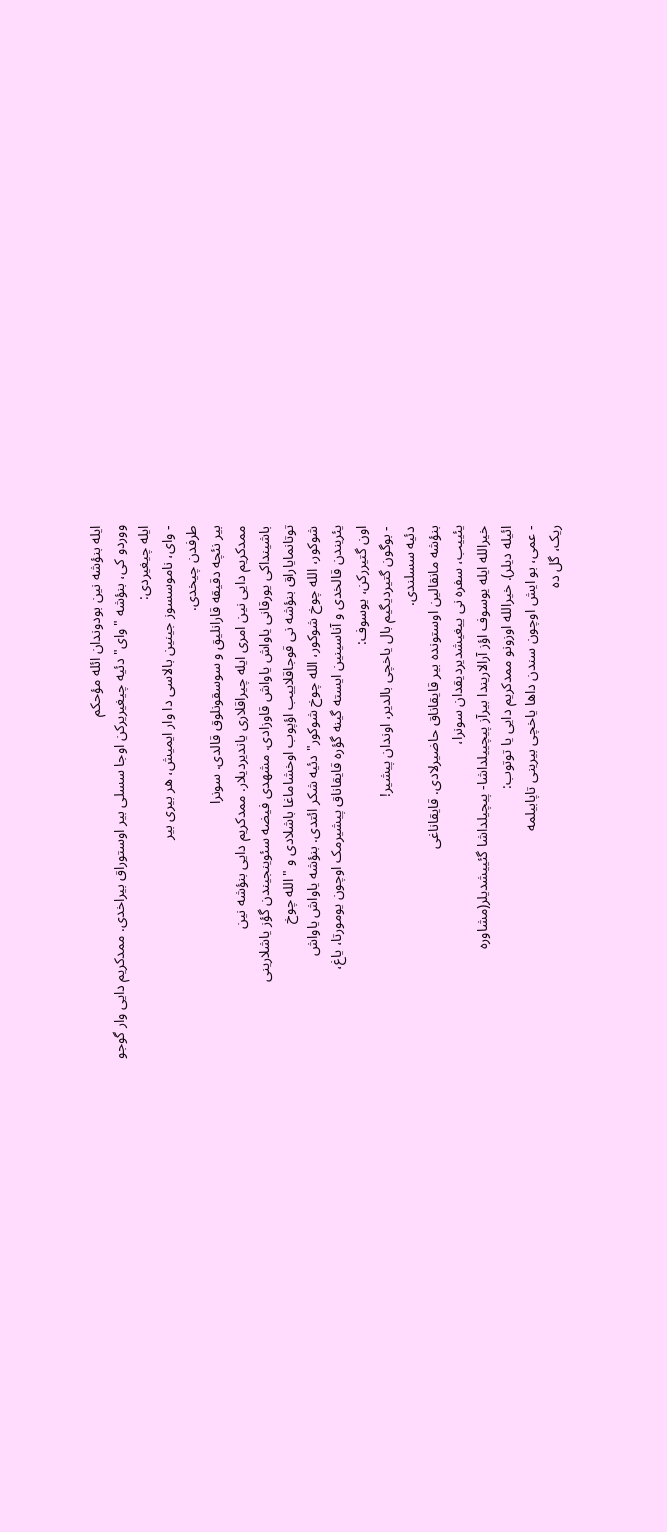ایله بنؤشه نین بودوندان ائله مؤحکم
ووردو کی، بنؤشه "وای" دئیه چیغیریرکن اوجا سسلی بیر اوستوراق بیراخدی. ممدکریم دایی وار گوجو
ایله چیغیردی:
- وای، ناموسسوز جینین بالاسی دا وار ایمیش، هر بیری بیر
طرفدن چیخدی.
بیر نئچه دقیقه قارانلیق و سوسقونلوق قالدی. سونرا
ممدکریم دایی نین امری ایله چیراقلاری یاندیردیلار. ممدکریم دایی بنؤشه نین
باشینداکی یورقانی یاواش یاواش قاوزادی. مشهدی فیضه سئوینجیندن گؤز یاشلارینی
توتانمایاراق بنؤشه نی قوجاقلاییب اؤپوب اوخشاماغا باشلادی و "الله چوخ
شوکور، الله چوخ شوکور، الله چوخ شوکور" دئیه شکر ائتدی. بنؤشه یاواش یاواش
یئریندن قالخدی و آناسینین ایسته گینه گؤره قایقاناق پیشیرمک اوچون یومورتا، یاغ،
اون گتیررکن، یوسوف:
- بوگون گتیردیگیم بال یاخچی بالدیر، اوندان پیشیر!
دئیه سسلندی.
بنؤشه مانقالین اوستونده بیر قایقاناق حاضیرلادی. قایقاناغی
یئییب، سفره نی ییغیشدیردیقدان سونرا،
خیرالله ایله یوسوف اؤز آرالاریندا بیرآز پیچییلداشا- پیچیلداشا گئییشدیلر(مشاوره
ائیله دیلر). خیرالله اوزونو ممدکریم دایی یا توتوب:
- عمی، بو ایش اوچون سندن داها یاخچی بیرینی تاپابیلمه
ریک، گل ده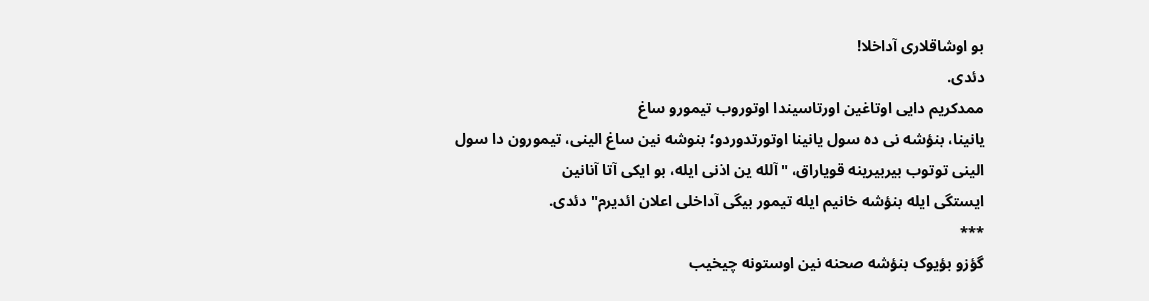بو اوشاقلاری آداخلا!
دئدی.
ممدکریم دایی اوتاغین اورتاسیندا اوتوروب تیمورو ساغ
یانینا، بنؤشه نی ده سول یانینا اوتورتدوردو؛ بنوشه نین ساغ الینی، تیمورون دا سول
الینی توتوب بیربیرینه قویاراق، "آلله ین اذنی ایله، بو ایکی آتا آنانین
ایستگی ایله بنؤشه خانیم ایله تیمور بیگی آداخلی اعلان ائدیرم" دئدی.
***
گؤزو بؤیوک بنؤشه صحنه نین اوستونه چیخیب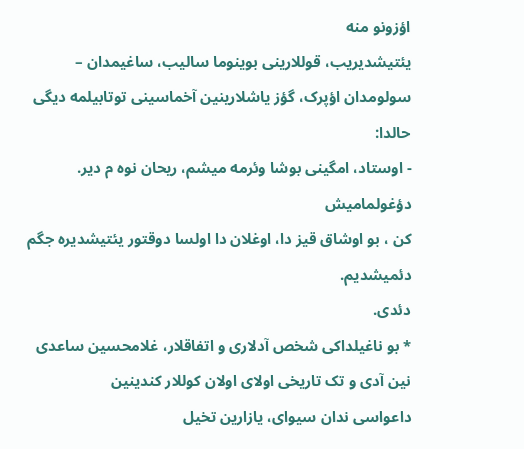اؤزونو منه
یئتیشدیریب، قوللارینی بوینوما سالیب، ساغیمدان – سولومدان اؤپرک، گؤز یاشلارینین آخماسینی توتابیلمه دیگی حالدا:
- اوستاد، امگینی بوشا وئرمه میشم، ریحان نوه م دیر. دؤغولمامیش
کن ، بو اوشاق قیز دا، اوغلان دا اولسا دوقتور یئتیشدیره جگم دئمیشدیم.
دئدی.
* بو ناغیلداکی شخص آدلاری و اتفاقلار، غلامحسین ساعدی
نین آدی و تک تاریخی اولای اولان کوللار کندینین
داعواسی ندان سیوای، یازارین تخیل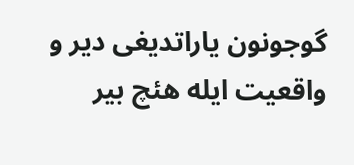گوجونون یاراتدیغی دیر و واقعیت ایله هئچ بیر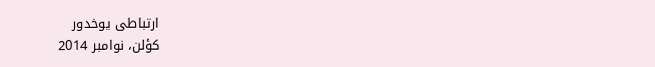ارتباطی یوخدور
کؤلن، نوامبر 2014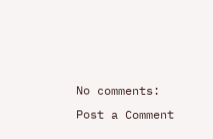No comments:
Post a Comment